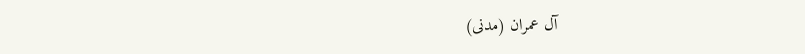آل عمران (مدنی)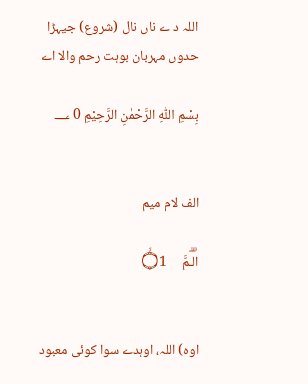اللہ د ے ناں نال (شروع) جیہڑا حدوں مہربان بوہت رحم والا اے

بِسْمِ اللّٰهِ الرَّحْمٰنِ الرَّحِيْمِ 0 ؀


الف لام میم

الۗـۗمَّ     ۝ۙ1


اوہ) اللہ، اوہدے سوا کوئی معبود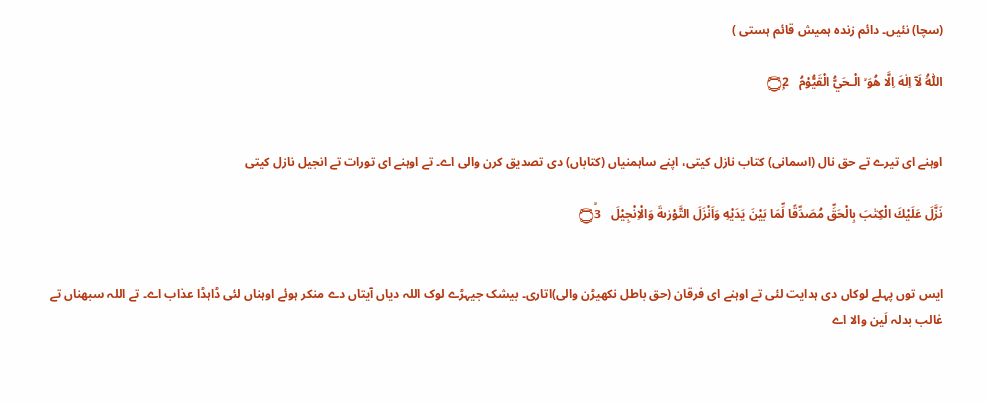(سچا) نئیں۔ دائم زندہ ہمیش قائم ہستی )

الَلّٰهُ لَآ اِلٰهَ اِلَّا ھُوَ ۙ الْـحَيُّ الْقَيُّوْمُ   ۝ۭ2


اوہنے ای تیرے تے حق نال (اسمانی) کتاب نازل کیتی، اپنے ساہمنیاں (کتاباں) دی تصدیق کرن والی اے۔ تے اوہنے ای تورات تے انجیل نازل کیتی

نَزَّلَ عَلَيْكَ الْكِتٰبَ بِالْحَقِّ مُصَدِّقًا لِّمَا بَيْنَ يَدَيْهِ وَاَنْزَلَ التَّوْرٰىةَ وَالْاِنْجِيْلَ   ۝ۙ3


ایس توں پہلے لوکاں دی ہدایت لئی تے اوہنے ای فرقان (حق باطل نکھیڑن والی)اتاری۔ بیشک جیہڑے لوک اللہ دیاں آیتاں دے منکر ہوئے اوہناں لئی ڈاہڈا عذاب اے۔ تے اللہ سبھناں تے غالب بدلہ لَین والا اے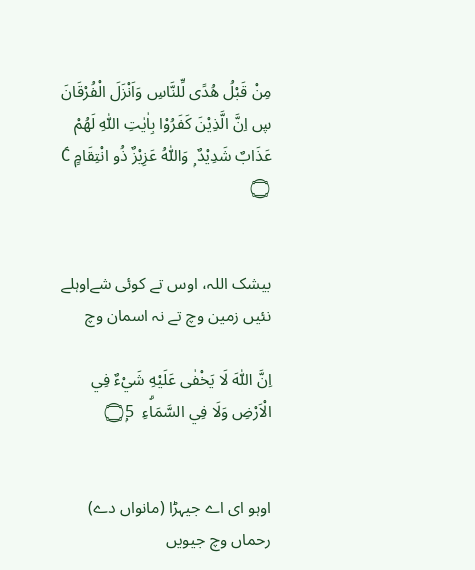مِنْ قَبْلُ ھُدًى لِّلنَّاسِ وَاَنْزَلَ الْفُرْقَانَ ڛ اِنَّ الَّذِيْنَ كَفَرُوْا بِاٰيٰتِ اللّٰهِ لَھُمْ عَذَابٌ شَدِيْدٌ ۭ وَاللّٰهُ عَزِيْزٌ ذُو انْتِقَامٍ Ć ۝


بیشک اللہ، اوس تے کوئی شےاوہلے نئیں زمین وچ تے نہ اسمان وچ

اِنَّ اللّٰهَ لَا يَخْفٰى عَلَيْهِ شَيْءٌ فِي الْاَرْضِ وَلَا فِي السَّمَاۗءِ  ۝ۭ5


اوہو ای اے جیہڑا (مانواں دے) رحماں وچ جیویں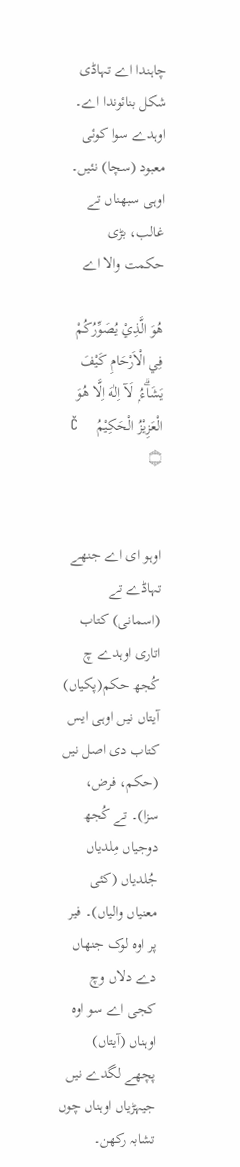چاہندا اے تہاڈی شکل بنائوندا اے۔ اوہدے سوا کوئی معبود (سچا) نئیں۔ اوہی سبھناں تے غالب، بڑی حکمت والا اے

ھُوَ الَّذِيْ يُصَوِّرُكُمْ فِي الْاَرْحَامِ كَيْفَ يَشَاۗءُ ۭ لَآ اِلٰهَ اِلَّا ھُوَ الْعَزِيْزُ الْحَكِيْمُ     Č ۝


اوہو ای اے جنھے تہاڈے تے (اسمانی) کتاب اتاری اوہدے چ کُجھ حکم(پکیاں) آیتاں نیں اوہی ایس کتاب دی اصل نیں (حکم، فرض، سزا)۔ تے کُجھ دوجیاں مِلدیاں جُلدیاں (کئی معنیاں والیاں)۔ فیر پر اوہ لوک جنھاں دے دلاں وچ کجی اے سو اوہ اوہناں (آیتاں) پچھے لگدے نیں جیہڑیاں اوہناں چوں تشابہ رکھن۔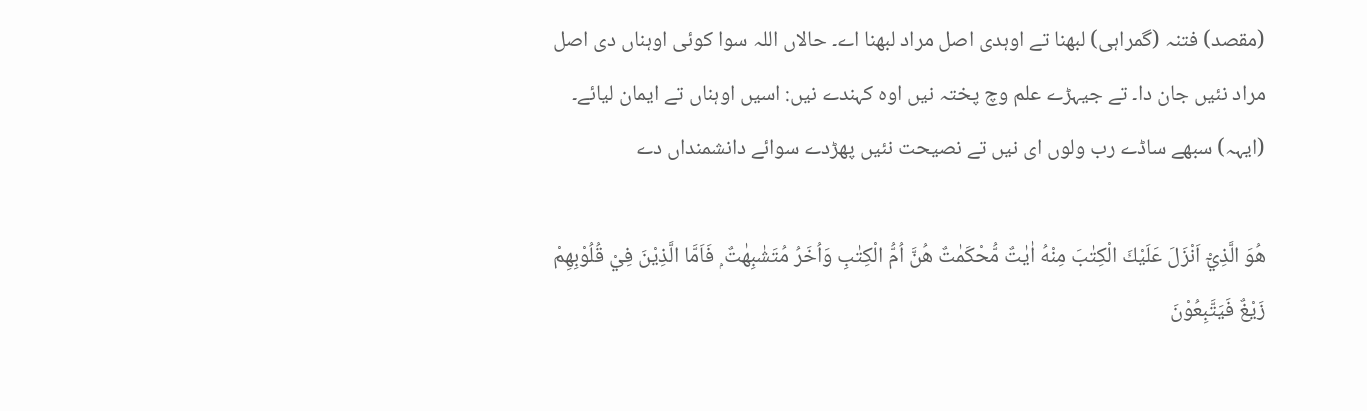(مقصد) فتنہ (گمراہی) لبھنا تے اوہدی اصل مراد لبھنا اے۔ حالاں اللہ سوا کوئی اوہناں دی اصل مراد نئیں جان دا۔ تے جیہڑے علم وچ پختہ نیں اوہ کہندے نیں: اسیں اوہناں تے ایمان لیائے۔ (ایہہ) سبھے ساڈے رب ولوں ای نیں تے نصیحت نئیں پھڑدے سوائے دانشمنداں دے

ھُوَ الَّذِيْٓ اَنْزَلَ عَلَيْكَ الْكِتٰبَ مِنْهُ اٰيٰتٌ مُّحْكَمٰتٌ ھُنَّ اُمُّ الْكِتٰبِ وَاُخَرُ مُتَشٰبِهٰتٌ ۭ فَاَمَّا الَّذِيْنَ فِيْ قُلُوْبِهِمْ زَيْغٌ فَيَتَّبِعُوْنَ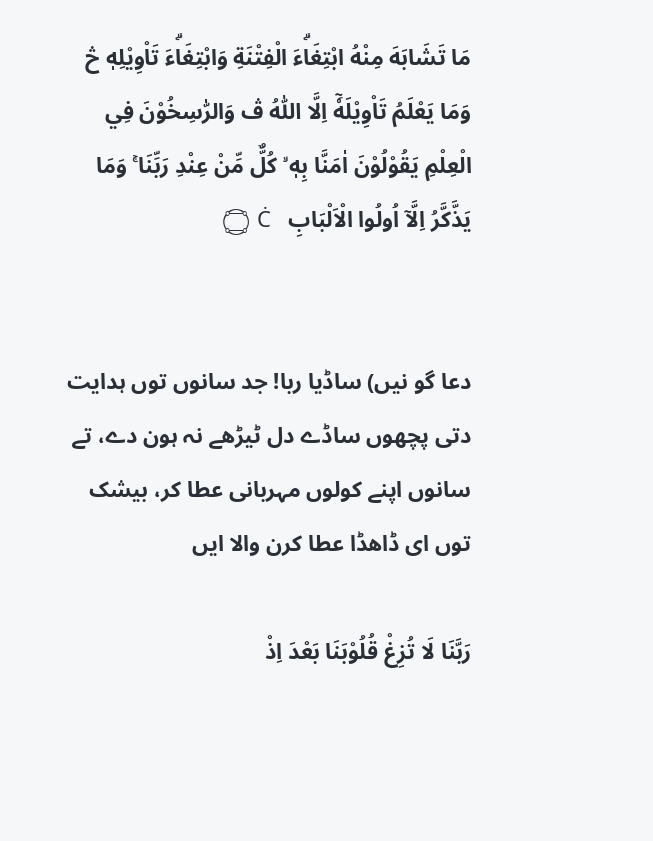مَا تَشَابَهَ مِنْهُ ابْتِغَاۗءَ الْفِتْنَةِ وَابْتِغَاۗءَ تَاْوِيْلِهٖ څ وَمَا يَعْلَمُ تَاْوِيْلَهٗٓ اِلَّا اللّٰهُ ڤ وَالرّٰسِخُوْنَ فِي الْعِلْمِ يَقُوْلُوْنَ اٰمَنَّا بِهٖ ۙ كُلٌّ مِّنْ عِنْدِ رَبِّنَا ۚ وَمَا يَذَّكَّرُ اِلَّآ اُولُوا الْاَلْبَابِ   Ċ ۝


دعا گو نیں) ساڈیا ربا! جد سانوں توں ہدایت دتی پچھوں ساڈے دل ٹیڑھے نہ ہون دے، تے سانوں اپنے کولوں مہربانی عطا کر، بیشک توں ای ڈاھڈا عطا کرن والا ایں

رَبَّنَا لَا تُزِغْ قُلُوْبَنَا بَعْدَ اِذْ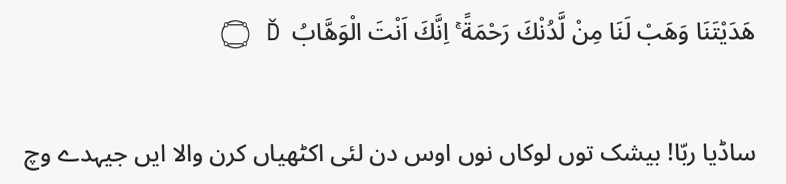ھَدَيْتَنَا وَھَبْ لَنَا مِنْ لَّدُنْكَ رَحْمَةً ۚ اِنَّكَ اَنْتَ الْوَھَّابُ  Ď ۝


ساڈیا ربّا! بیشک توں لوکاں نوں اوس دن لئی اکٹھیاں کرن والا ایں جیہدے وچ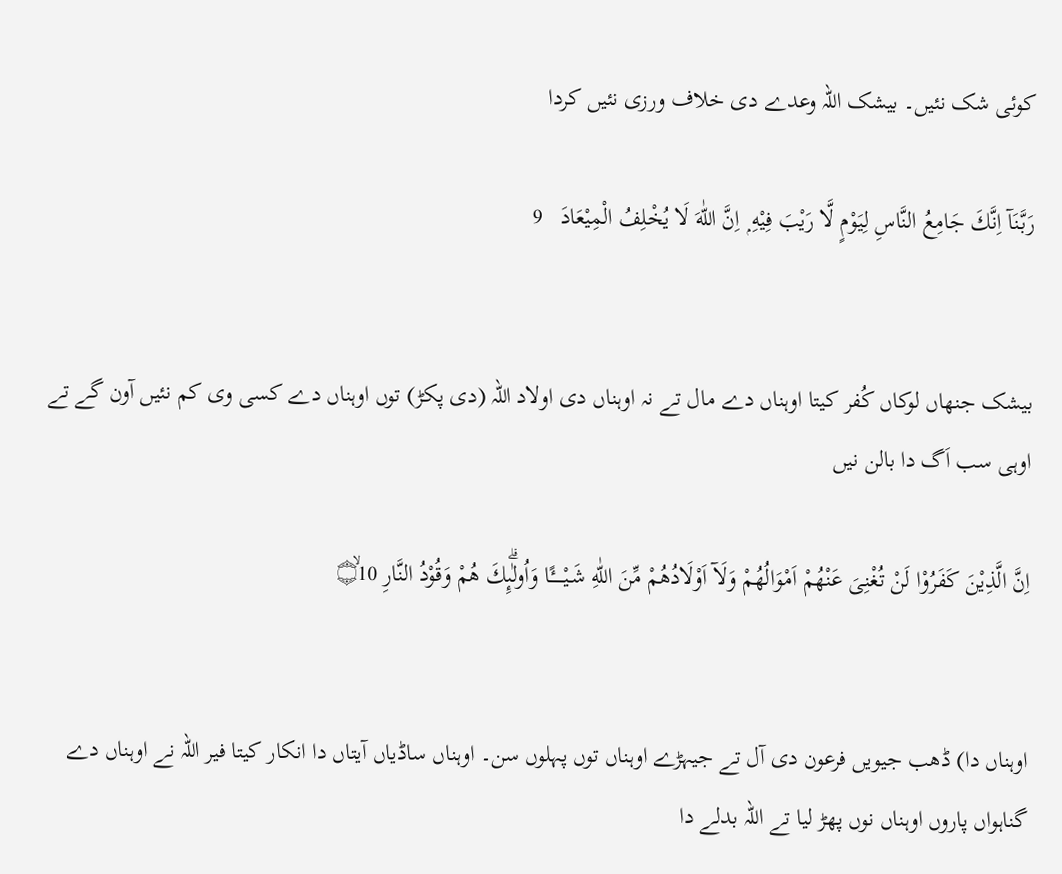کوئی شک نئیں۔ بیشک اللہ وعدے دی خلاف ورزی نئیں کردا

رَبَّنَآ اِنَّكَ جَامِعُ النَّاسِ لِيَوْمٍ لَّا رَيْبَ فِيْهِ ۭ اِنَّ اللّٰهَ لَا يُخْلِفُ الْمِيْعَادَ   9


بیشک جنھاں لوکاں کُفر کیتا اوہناں دے مال تے نہ اوہناں دی اولاد اللہ (دی پکڑ) توں اوہناں دے کسی وی کم نئیں آون گے تے اوہی سب اَگ دا بالن نیں

اِنَّ الَّذِيْنَ كَفَرُوْا لَنْ تُغْنِىَ عَنْھُمْ اَمْوَالُھُمْ وَلَآ اَوْلَادُھُمْ مِّنَ اللّٰهِ شَـيْـــــًٔـا وَاُولٰۗىِٕكَ ھُمْ وَقُوْدُ النَّارِ ۝ۙ10


اوہناں دا) ڈھب جیویں فرعون دی آل تے جیہڑے اوہناں توں پہلوں سن۔ اوہناں ساڈیاں آیتاں دا انکار کیتا فیر اللہ نے اوہناں دے گناہواں پاروں اوہناں نوں پھڑ لیا تے اللہ بدلے دا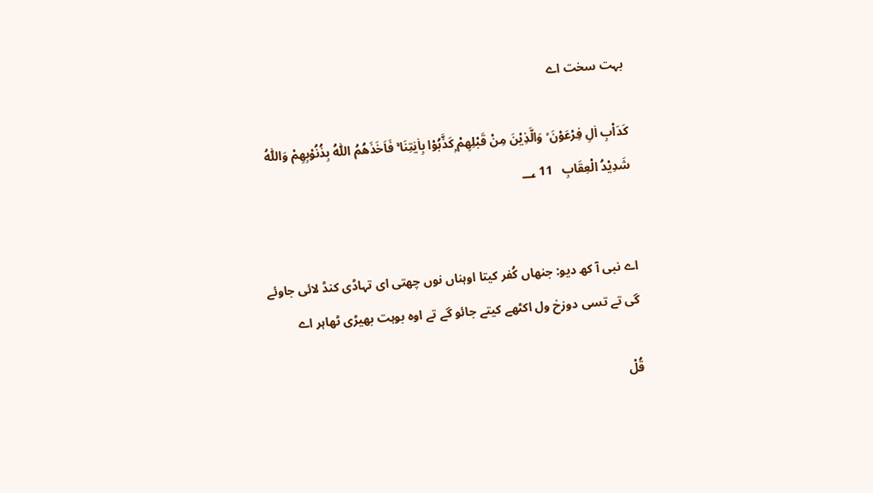بہت سخت اے

كَدَاْبِ اٰلِ فِرْعَوْنَ ۙ وَالَّذِيْنَ مِنْ قَبْلِهِمْ ۭكَذَّبُوْا بِاٰيٰتِنَا ۚ فَاَخَذَھُمُ اللّٰهُ بِذُنُوْبِهِمْ وَاللّٰهُ شَدِيْدُ الْعِقَابِ   11 ؀


اے نبی آ کھ دیو: جنھاں کُفر کیتا اوہناں نوں چھتی ای تہاڈی کنڈ لائی جاوئے گی تے تسی دوزخ ول اکٹھے کیتے جائو گے تے اوہ بوہت بھیڑی ٹھاہر اے

قُلْ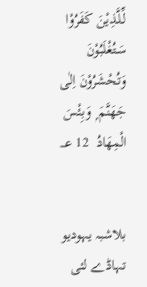لِّـلَّذِيْنَ كَفَرُوْا سَـتُغْلَبُوْنَ وَتُحْشَرُوْنَ اِلٰى جَهَنَّمَ ۭ وَبِئْسَ الْمِهَادُ  12 ؀


بلاشبہ یہودیو تہاڈے لئی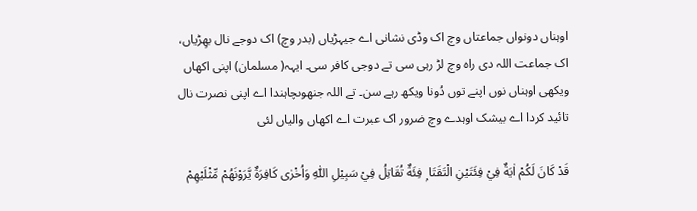اوہناں دونواں جماعتاں وچ اک وڈی نشانی اے جیہڑیاں (بدر وچ) اک دوجے نال بھِڑیاں، اک جماعت اللہ دی راہ وچ لڑ رہی سی تے دوجی کافر سی۔ ایہہ( مسلمان) اپنی اکھاں ویکھی اوہناں نوں اپنے توں دُونا ویکھ رہے سن۔ تے اللہ جنھوںچاہندا اے اپنی نصرت نال تائید کردا اے بیشک اوہدے وچ ضرور اک عبرت اے اکھاں والیاں لئی

قَدْ كَانَ لَكُمْ اٰيَةٌ فِيْ فِئَتَيْنِ الْتَقَتَا ۭ فِئَةٌ تُقَاتِلُ فِيْ سَبِيْلِ اللّٰهِ وَاُخْرٰى كَافِرَةٌ يَّرَوْنَھُمْ مِّثْلَيْهِمْ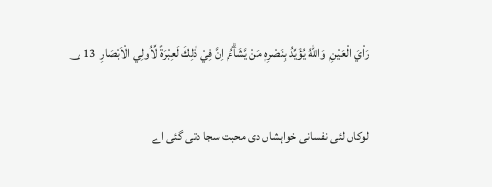رَاْيَ الْعَيْنِ ۭ وَاللّٰهُ يُؤَيِّدُ بِنَصْرِهٖ مَنْ يَّشَاۗءُ ۭ اِنَّ فِيْ ذٰلِكَ لَعِبْرَةً لِّاُولِي الْاَبْصَارِ  13 ؀


لوکاں لئی نفسانی خواہشاں دی محبت سجا دتی گئی اے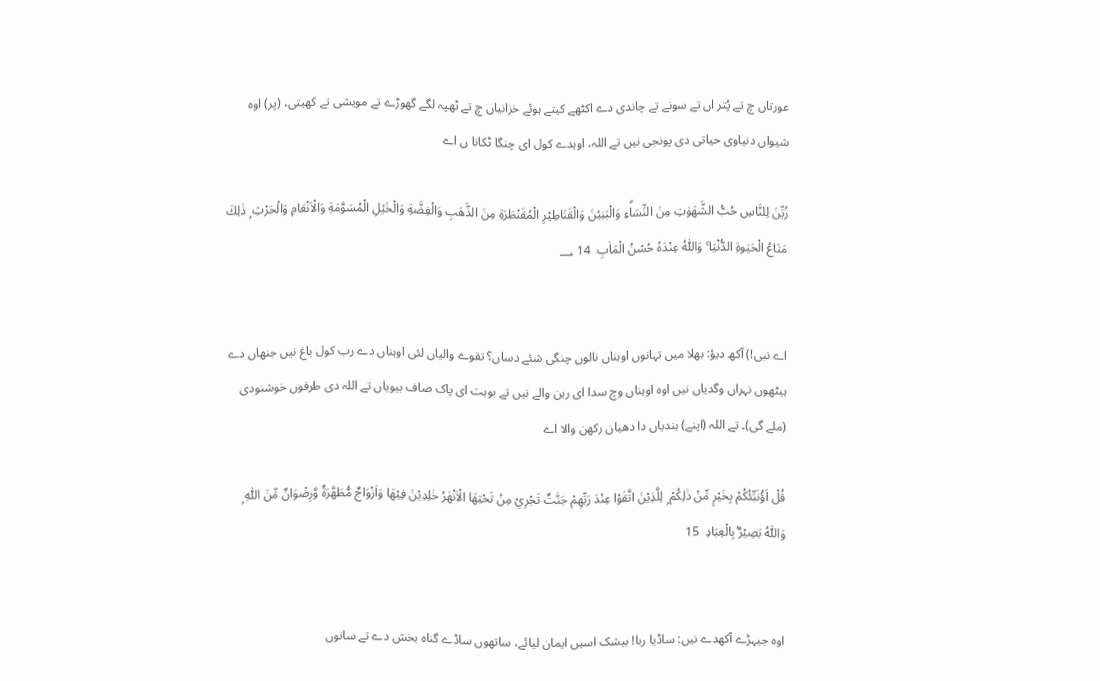عورتاں چ تے پُتر اں تے سونے تے چاندی دے اکٹھے کیتے ہوئے خزانیاں چ تے ٹھپہ لگے گھوڑے تے مویشی تے کھیتی، (پر) اوہ شیواں دنیاوی حیاتی دی پونجی نیں تے اللہ، اوہدے کول ای چنگا ٹکانا ں اے

زُيِّنَ لِلنَّاسِ حُبُّ الشَّهَوٰتِ مِنَ النِّسَاۗءِ وَالْبَنِيْنَ وَالْقَنَاطِيْرِ الْمُقَنْطَرَةِ مِنَ الذَّھَبِ وَالْفِضَّةِ وَالْخَيْلِ الْمُسَوَّمَةِ وَالْاَنْعَامِ وَالْحَرْثِ ۭ ذٰلِكَ مَتَاعُ الْحَيٰوةِ الدُّنْيَا ۚ وَاللّٰهُ عِنْدَهٗ حُسْنُ الْمَاٰبِ  14 ؀


اے نبی!) آکھ دیؤ: بھلا میں تہانوں اوہناں نالوں چنگی شئے دساں؟ تقوے والیاں لئی اوہناں دے رب کول باغ نیں جنھاں دے ہیٹھوں نہراں وگدیاں نیں اوہ اوہناں وچ سدا ای رہن والے نیں تے بوہت ای پاک صاف بیویاں تے اللہ دی طرفوں خوشنودی (ملے گی)۔ تے اللہ (اپنے) بندیاں دا دھیان رکھن والا اے

قُلْ اَؤُنَبِّئُكُمْ بِخَيْرٍ مِّنْ ذٰلِكُمْ ۭ لِلَّذِيْنَ اتَّقَوْا عِنْدَ رَبِّهِمْ جَنّٰتٌ تَجْرِيْ مِنْ تَحْتِهَا الْاَنْهٰرُ خٰلِدِيْنَ فِيْهَا وَاَزْوَاجٌ مُّطَهَّرَةٌ وَّرِضْوَانٌ مِّنَ اللّٰهِ ۭ وَاللّٰهُ بَصِيْرٌۢ بِالْعِبَادِ  15


اوہ جیہڑے آکھدے نیں: ساڈیا ربا! بیشک اسیں ایمان لیائے، ساتھوں ساڈے گناہ بخش دے تے سانوں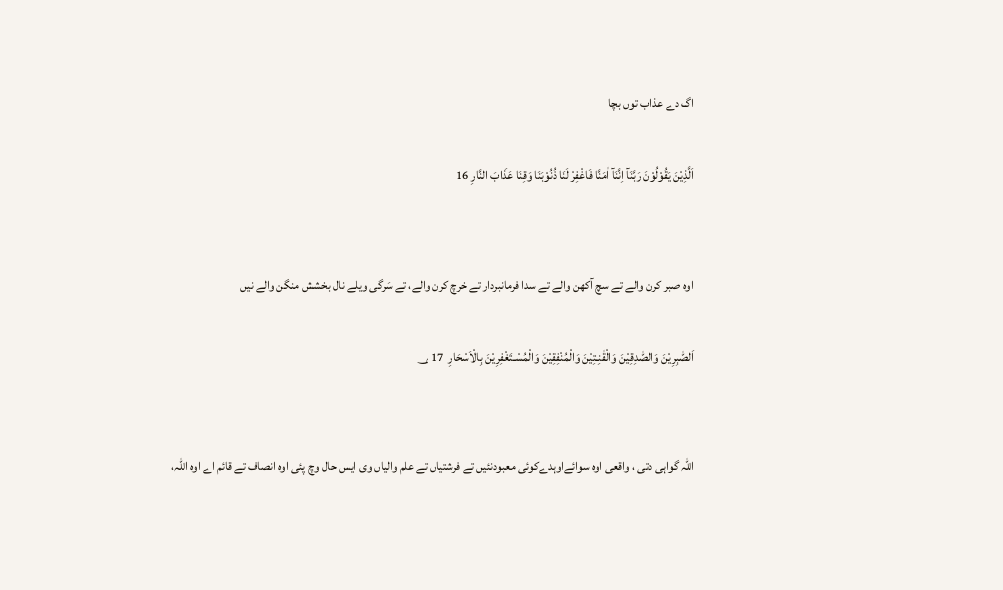اگ دے عذاب توں بچا

اَلَّذِيْنَ يَقُوْلُوْنَ رَبَّنَآ اِنَّنَآ اٰمَنَّا فَاغْفِرْ لَنَا ذُنُوْبَنَا وَقِنَا عَذَابَ النَّارِ 16


اوہ صبر کرن والے تے سچ آکھن والے تے سدا فرمانبردار تے خرچ کرن والے، تے سَرگی ویلے نال بخشش منگن والے نیں

اَلصّٰبِرِيْنَ وَالصّٰدِقِيْنَ وَالْقٰنِـتِيْنَ وَالْمُنْفِقِيْنَ وَالْمُسْـتَغْفِرِيْنَ بِالْاَسْحَارِ  17 ؀


اللہ گواہی دتی ، واقعی اوہ سوائےاوہدےکوئی معبودنئیں تے فرشتیاں تے علم والیاں وی ایس حال وچ پئی اوہ انصاف تے قائم اے اوہ اللہ،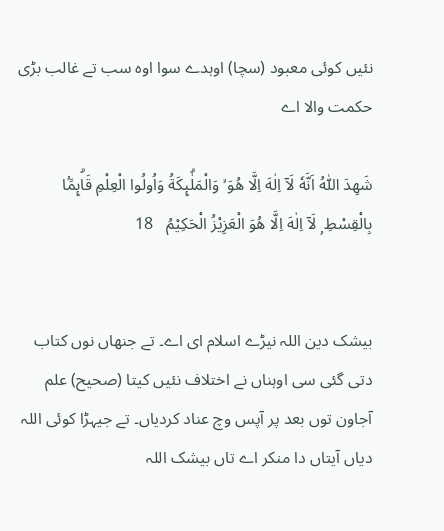نئیں کوئی معبود (سچا) اوہدے سوا اوہ سب تے غالب بڑی حکمت والا اے

شَهِدَ اللّٰهُ اَنَّهٗ لَآ اِلٰهَ اِلَّا ھُوَ ۙ وَالْمَلٰۗىِٕكَةُ وَاُولُوا الْعِلْمِ قَاۗىِٕمًۢا بِالْقِسْطِ ۭ لَآ اِلٰهَ اِلَّا ھُوَ الْعَزِيْزُ الْحَكِيْمُ   18


بیشک دین اللہ نیڑے اسلام ای اے۔ تے جنھاں نوں کتاب دتی گئی سی اوہناں نے اختلاف نئیں کیتا (صحیح) علم آجاون توں بعد پر آپس وچ عناد کردیاں۔ تے جیہڑا کوئی اللہ دیاں آیتاں دا منکر اے تاں بیشک اللہ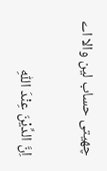چھیتی حساب لین والا اے

اِنَّ الدِّيْنَ عِنْدَ اللّٰهِ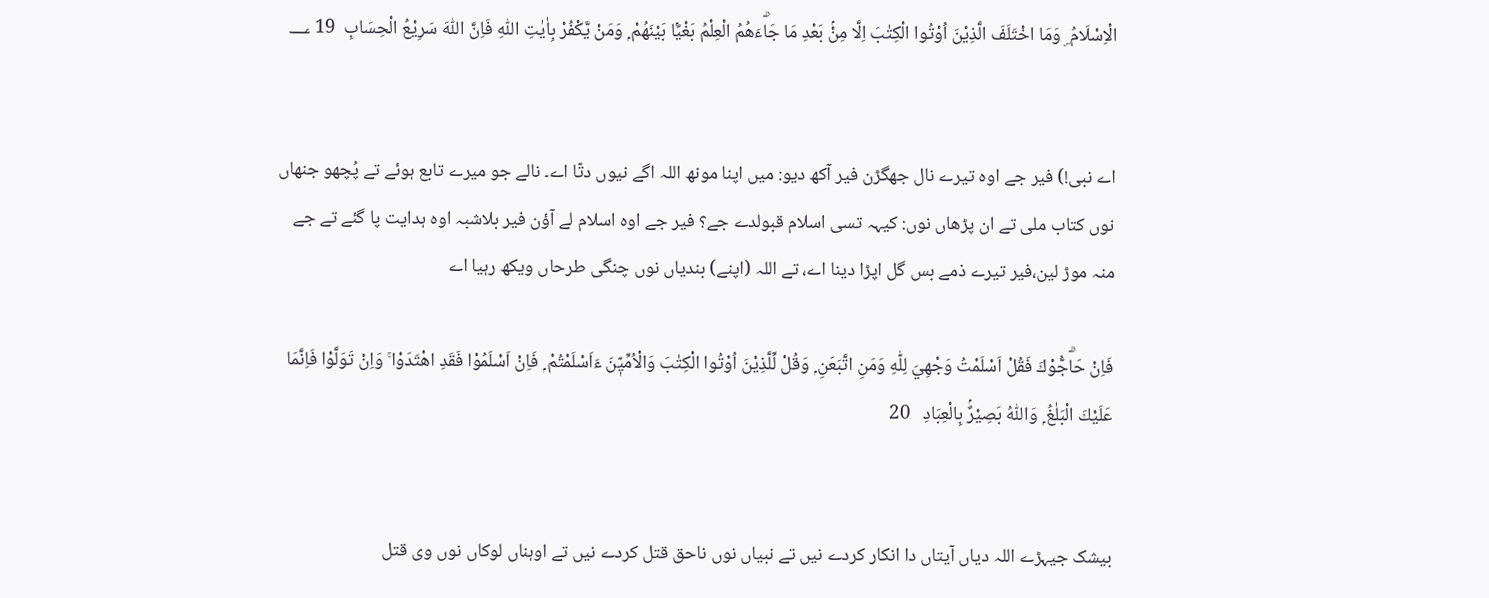الْاِسْلَامُ ۣ وَمَا اخْتَلَفَ الَّذِيْنَ اُوْتُوا الْكِتٰبَ اِلَّا مِنْۢ بَعْدِ مَا جَاۗءَھُمُ الْعِلْمُ بَغْيًۢا بَيْنَھُمْ ۭ وَمَنْ يَّكْفُرْ بِاٰيٰتِ اللّٰهِ فَاِنَّ اللّٰهَ سَرِيْعُ الْحِسَابِ  19 ؀


اے نبی!) فیر جے اوہ تیرے نال جھگڑن فیر آکھ دیو: میں اپنا مونھ اللہ اگے نیوں دتّا اے۔ نالے جو میرے تابع ہوئے تے پُچھو جنھاں نوں کتاب ملی تے ان پڑھاں نوں: کیہہ تسی اسلام قبولدے جے؟ فیر جے اوہ اسلام لے آؤن فیر بلاشبہ اوہ ہدایت پا گئے تے جے منہ موڑ لین،فیر تیرے ذمے بس گل اپڑا دینا اے، تے اللہ (اپنے) بندیاں نوں چنگی طرحاں ویکھ رہیا اے

فَاِنْ حَاۗجُّوْكَ فَقُلْ اَسْلَمْتُ وَجْهِيَ لِلّٰهِ وَمَنِ اتَّبَعَنِ ۭ وَقُلْ لِّلَّذِيْنَ اُوْتُوا الْكِتٰبَ وَالْاُمِّيّٖنَ ءَاَسْلَمْتُمْ ۭ فَاِنْ اَسْلَمُوْا فَقَدِ اھْتَدَوْا ۚ وَاِنْ تَوَلَّوْا فَاِنَّمَا عَلَيْكَ الْبَلٰغُ ۭ وَاللّٰهُ بَصِيْرٌۢ بِالْعِبَادِ   20


بیشک جیہڑے اللہ دیاں آیتاں دا انکار کردے نیں تے نبیاں نوں ناحق قتل کردے نیں تے اوہناں لوکاں نوں وی قتل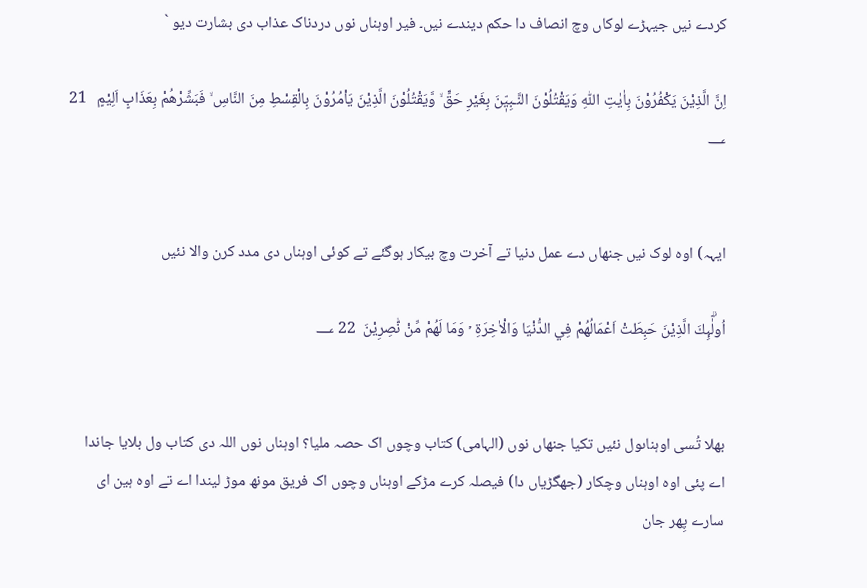کردے نیں جیہڑے لوکاں وچ انصاف دا حکم دیندے نیں۔ فیر اوہناں نوں دردناک عذاب دی بشارت دیو `

اِنَّ الَّذِيْنَ يَكْفُرُوْنَ بِاٰيٰتِ اللّٰهِ وَيَقْتُلُوْنَ النَّـبِيّٖنَ بِغَيْرِ حَقٍّ ۙ وَّيَقْتُلُوْنَ الَّذِيْنَ يَاْمُرُوْنَ بِالْقِسْطِ مِنَ النَّاسِ ۙ فَبَشِّرْھُمْ بِعَذَابٍ اَلِيْمٍ   21 ؀


ایہہ) اوہ لوک نیں جنھاں دے عمل دنیا تے آخرت وچ بیکار ہوگئے تے کوئی اوہناں دی مدد کرن والا نئیں

اُولٰۗىِٕكَ الَّذِيْنَ حَبِطَتْ اَعْمَالُھُمْ فِي الدُّنْيَا وَالْاٰخِرَةِ  ۡ وَمَا لَھُمْ مِّنْ نّٰصِرِيْنَ  22 ؀


بھلا تُسی اوہناںول نئیں تکیا جنھاں نوں (الہامی) کتاب وچوں اک حصہ ملیا؟ اوہناں نوں اللہ دی کتاب ول بلایا جاندا اے پئی اوہ اوہناں وچکار (جھگڑیاں دا) فیصلہ کرے مڑکے اوہناں وچوں اک فریق مونھ موڑ لیندا اے تے اوہ ہین ای سارے پِھر جان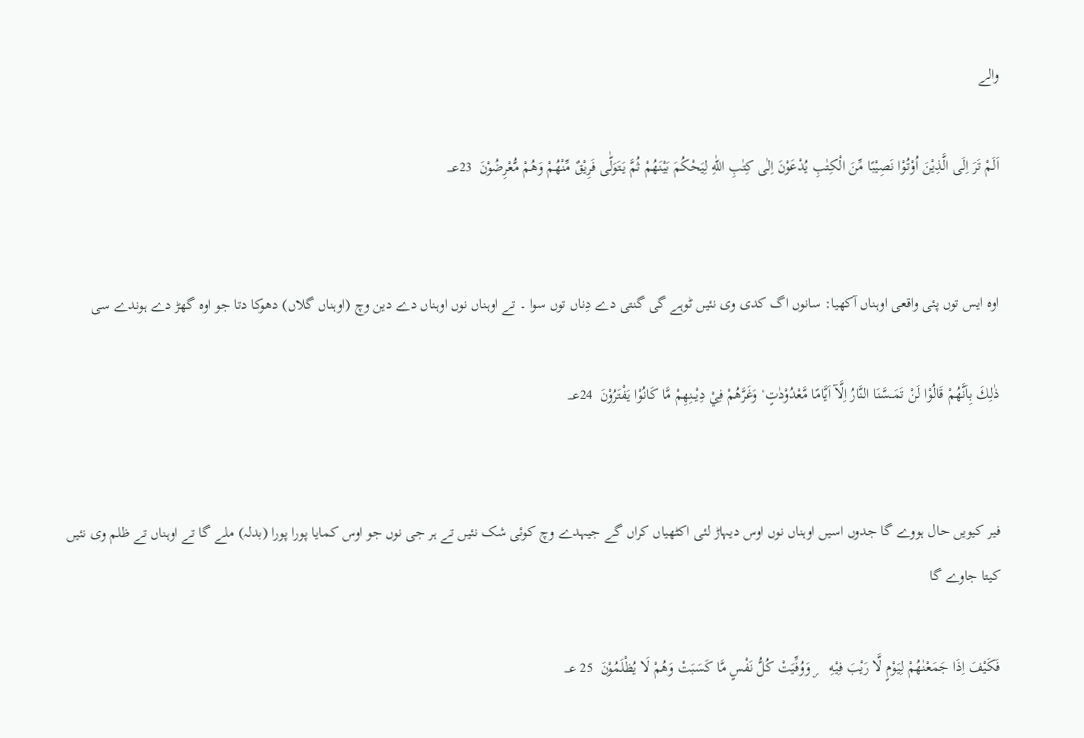والے

اَلَمْ تَرَ اِلَى الَّذِيْنَ اُوْتُوْا نَصِيْبًا مِّنَ الْكِتٰبِ يُدْعَوْنَ اِلٰى كِتٰبِ اللّٰهِ لِيَحْكُمَ بَيْنَھُمْ ثُمَّ يَتَوَلّٰى فَرِيْقٌ مِّنْھُمْ وَھُمْ مُّعْرِضُوْنَ  ؀23


اوہ ایس توں پئی واقعی اوہناں آکھیا: سانوں اگ کدی وی نئیں ٹوہے گی گنتی دے دِناں توں سوا ۔ تے اوہناں نوں اوہناں دے دین وچ (اوہناں گلاں) دھوکا دتا جو اوہ گھڑ دے ہوندے سی

ذٰلِكَ بِاَنَّھُمْ قَالُوْا لَنْ تَمَــسَّنَا النَّارُ اِلَّآ اَيَّامًا مَّعْدُوْدٰتٍ ۠ وَغَرَّھُمْ فِيْ دِيْــنِهِمْ مَّا كَانُوْا يَفْتَرُوْنَ  ؀24


فیر کیویں حال ہووے گا جدوں اسیں اوہناں نوں اوس دیہاڑ لئی اکٹھیاں کراں گے جیہدے وچ کوئی شک نئیں تے ہر جی نوں جو اوس کمایا پورا پورا (بدلہ) ملے گا تے اوہناں تے ظلم وی نئیں کیتا جاوے گا

فَكَيْفَ اِذَا جَمَعْنٰھُمْ لِيَوْمٍ لَّا رَيْبَ فِيْهِ    ۣ وَوُفِّيَتْ كُلُّ نَفْسٍ مَّا كَسَبَتْ وَھُمْ لَا يُظْلَمُوْنَ  25 ؀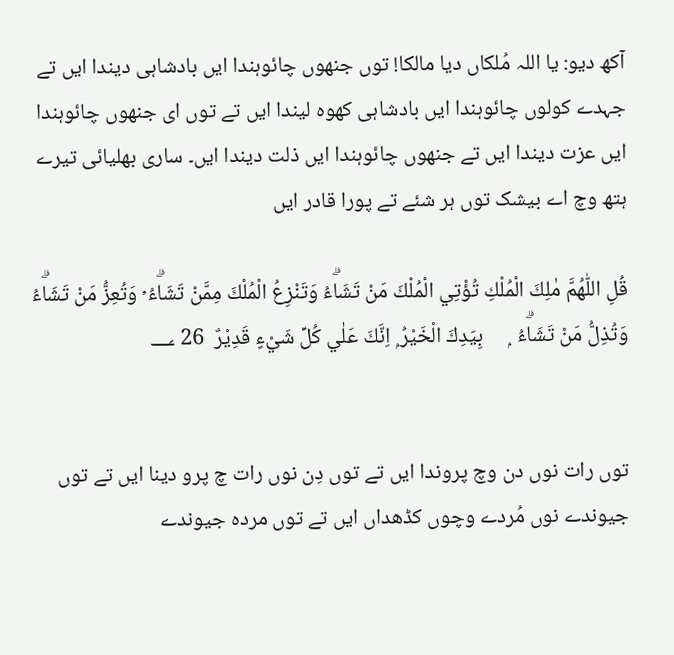آکھ دیو: یا اللہ مُلکاں دیا مالکا! توں جنھوں چائوہندا ایں بادشاہی دیندا ایں تے جہدے کولوں چائوہندا ایں بادشاہی کھوہ لیندا ایں تے توں ای جنھوں چائوہندا ایں عزت دیندا ایں تے جنھوں چائوہندا ایں ذلت دیندا ایں۔ ساری بھلیائی تیرے ہتھ وچ اے بیشک توں ہر شئے تے پورا قادر ایں

قُلِ اللّٰهُمَّ مٰلِكَ الْمُلْكِ تُؤْتِي الْمُلْكَ مَنْ تَشَاۗءُ وَتَنْزِعُ الْمُلْكَ مِمَّنْ تَشَاۗءُ ۡ وَتُعِزُّ مَنْ تَشَاۗءُ وَتُذِلُّ مَنْ تَشَاۗءُ  ۭ     بِيَدِكَ الْخَيْرُ ۭ اِنَّكَ عَلٰي كُلِّ شَيْءٍ قَدِيْرٌ  26 ؀


توں رات نوں دن وچ پروندا ایں تے توں دِن نوں رات چ پرو دینا ایں تے توں جیوندے نوں مُردے وچوں کڈھداں ایں تے توں مردہ جیوندے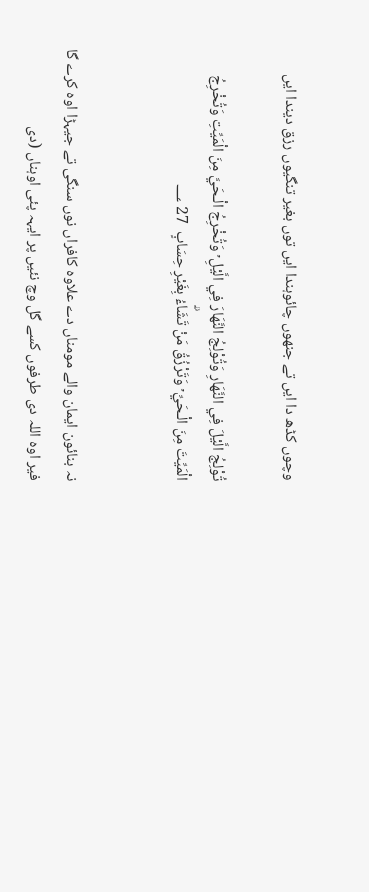وچوں کڈھ دا ایں تے جنھوں چائوہندا ایں توں بغیر تنگیوں رزق دیندا ایں

تُوْلِجُ الَّيْلَ فِي النَّهَارِ وَتُوْلِجُ النَّهَارَ فِي الَّيْلِ ۡ وَتُخْرِجُ الْـحَيَّ مِنَ الْمَيِّتِ وَتُخْرِجُ الْمَيِّتَ مِنَ الْـحَيِّ ۡ وَتَرْزُقُ مَنْ تَشَاۗءُ بِغَيْرِ حِسَابٍ  27 ؀


نہ بنائون ایمان والے مومناں دے علاوہ کافراں نوں سنگی تے جیہڑا اوہ کرے گا فیر اوہ اللہ دی طرفوں کسے گل وچ نئیں پر ایہہ پئی اوہناں (دی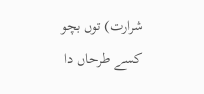شرارت) توں بچو کسے طرحاں دا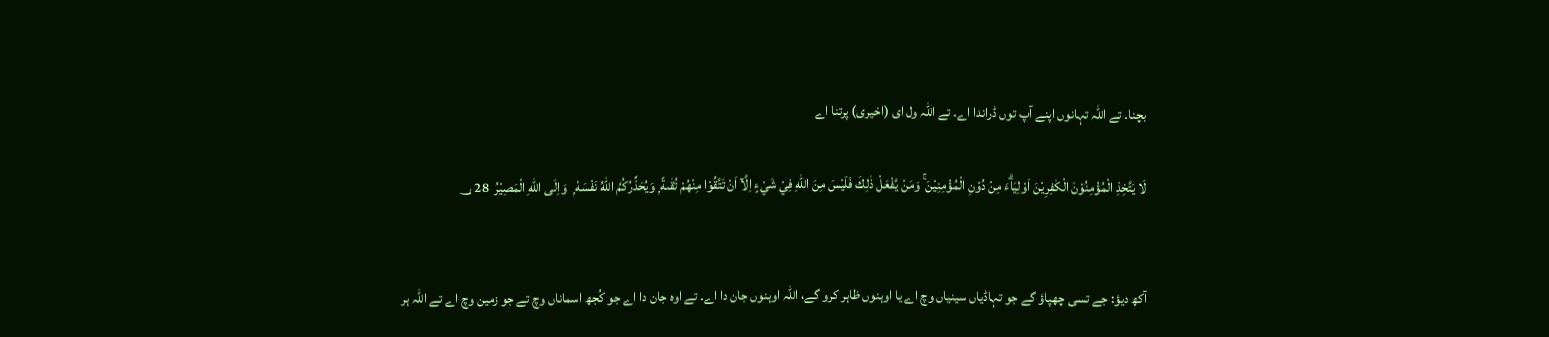بچنا۔ تے اللہ تہانوں اپنے آپ توں ڈراندا اے۔ تے اللہ ول ای (اخیری) پرتنا اے

لَا يَتَّخِذِ الْمُؤْمِنُوْنَ الْكٰفِرِيْنَ اَوْلِيَاۗءَ مِنْ دُوْنِ الْمُؤْمِنِيْنَ ۚ وَمَنْ يَّفْعَلْ ذٰلِكَ فَلَيْسَ مِنَ اللّٰهِ فِيْ شَيْءٍ اِلَّآ اَنْ تَتَّقُوْا مِنْھُمْ تُقٰىةً ۭ وَيُحَذِّرُكُمُ اللّٰهُ نَفْسَهٗ ۭ  وَاِلَى اللّٰهِ الْمَصِيْرُ  28 ؀


آکھ دیؤ: جے تسی چھپاؤ گے جو تہاڈیاں سینیاں وچ اے یا اوہنوں ظاہر کرو گے، اللہ اوہنوں جان دا اے۔ تے اوہ جان دا اے جو کُجھ اسماناں وچ تے جو زمین وچ اے تے اللہ ہر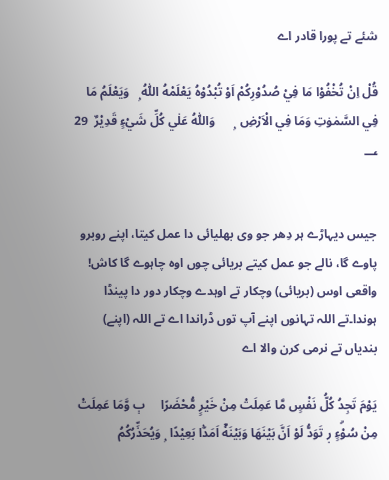شئے تے پورا قادر اے

قُلْ اِنْ تُخْفُوْا مَا فِيْ صُدُوْرِكُمْ اَوْ تُبْدُوْهُ يَعْلَمْهُ اللّٰهُ ۭ   وَيَعْلَمُ مَا فِي السَّمٰوٰتِ وَمَا فِي الْاَرْضِ  ۭ      وَاللّٰهُ عَلٰي كُلِّ شَيْءٍ قَدِيْرٌ  29 ؀


جیس دیہاڑے ہر دِھر جو وی بھلیائی دا عمل کیتا، اپنے روبرو پاوے گا، نالے جو عمل کیتے بریائی چوں اوہ چاہوے گا کاش! واقعی اوس (بریائی) وچکار تے اوہدے وچکار دور دا پینڈا ہوندا۔تے اللہ تہانوں اپنے آپ توں ڈراندا اے تے اللہ (اپنے) بندیاں تے نرمی کرن والا اے

يَوْمَ تَجِدُ كُلُّ نَفْسٍ مَّا عَمِلَتْ مِنْ خَيْرٍ مُّحْضَرًا     ٻ وَّمَا عَمِلَتْ مِنْ سُوْۗءٍ ڔ تَوَدُّ لَوْ اَنَّ بَيْنَهَا وَبَيْنَهٗٓ اَمَدًۢا بَعِيْدًا  ۭ وَيُحَذِّرُكُمُ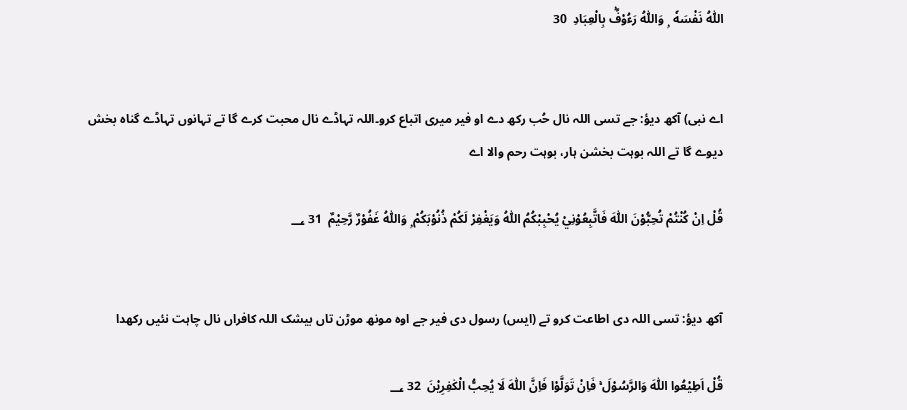اللّٰهُ نَفْسَهٗ  ۭ وَاللّٰهُ رَءُوْفٌۢ بِالْعِبَادِ  30


اے نبی) آکھ دیؤ: جے تسی اللہ نال حُب رکھ دے او فیر میری اتباع کرو۔اللہ تہاڈے نال محبت کرے گا تے تہانوں تہاڈے گناہ بخش دیوے گا تے اللہ بوہت بخشن ہار، بوہت رحم والا اے

قُلْ اِنْ كُنْتُمْ تُحِبُّوْنَ اللّٰهَ فَاتَّبِعُوْنِيْ يُحْبِبْكُمُ اللّٰهُ وَيَغْفِرْ لَكُمْ ذُنُوْبَكُمْ ۭ وَاللّٰهُ غَفُوْرٌ رَّحِيْمٌ  31 ؀


آکھ دیؤ: تسی اللہ دی اطاعت کرو تے (ایس) رسول دی فیر جے اوہ مونھ موڑن تاں بیشک اللہ کافراں نال چاہت نئیں رکھدا

قُلْ اَطِيْعُوا اللّٰهَ وَالرَّسُوْلَ ۚ فَاِنْ تَوَلَّوْا فَاِنَّ اللّٰهَ لَا يُحِبُّ الْكٰفِرِيْنَ  32 ؀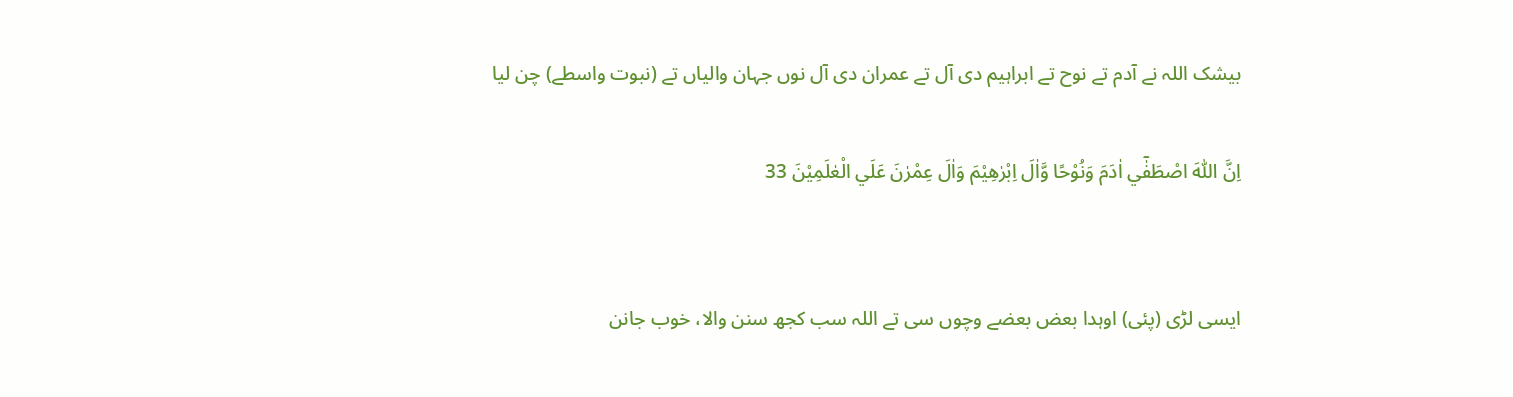بیشک اللہ نے آدم تے نوح تے ابراہیم دی آل تے عمران دی آل نوں جہان والیاں تے (نبوت واسطے) چن لیا

اِنَّ اللّٰهَ اصْطَفٰٓي اٰدَمَ وَنُوْحًا وَّاٰلَ اِبْرٰهِيْمَ وَاٰلَ عِمْرٰنَ عَلَي الْعٰلَمِيْنَ 33


ایسی لڑی (پئی) اوہدا بعض بعضے وچوں سی تے اللہ سب کجھ سنن والا، خوب جانن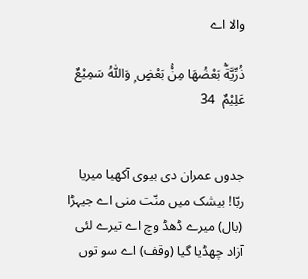والا اے

ذُرِّيَّةًۢ بَعْضُهَا مِنْۢ بَعْضٍ ۭ وَاللّٰهُ سَمِيْعٌ عَلِيْمٌ  34


جدوں عمران دی بیوی آکھیا میریا ربّا! بیشک میں منّت منی اے جیہڑا (بال) میرے ڈھڈ وچ اے تیرے لئی آزاد چھڈیا گیا (وقف) اے سو توں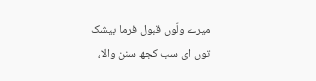میرے ولّوں قبول فرما بیشک توں ای سب کجھ سنن والا،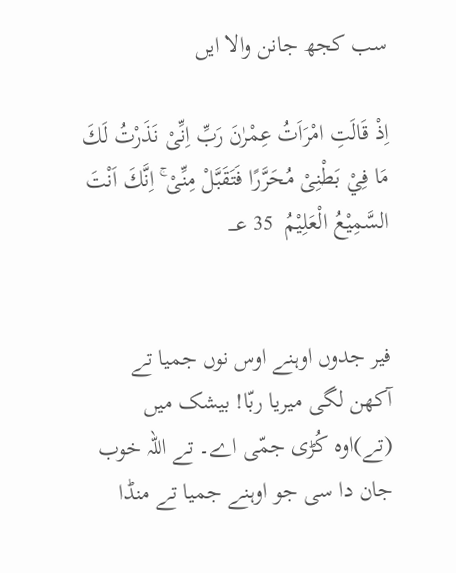سب کجھ جانن والا ایں

اِذْ قَالَتِ امْرَاَتُ عِمْرٰنَ رَبِّ اِنِّىْ نَذَرْتُ لَكَ مَا فِيْ بَطْنِىْ مُحَرَّرًا فَتَقَبَّلْ مِنِّىْ ۚ اِنَّكَ اَنْتَ السَّمِيْعُ الْعَلِيْمُ  35 ؀


فیر جدوں اوہنے اوس نوں جمیا تے آکھن لگی میریا ربّا! بیشک میں (تے)اوہ کُڑی جمّی اے۔ تے اللہ خوب جان دا سی جو اوہنے جمیا تے منڈا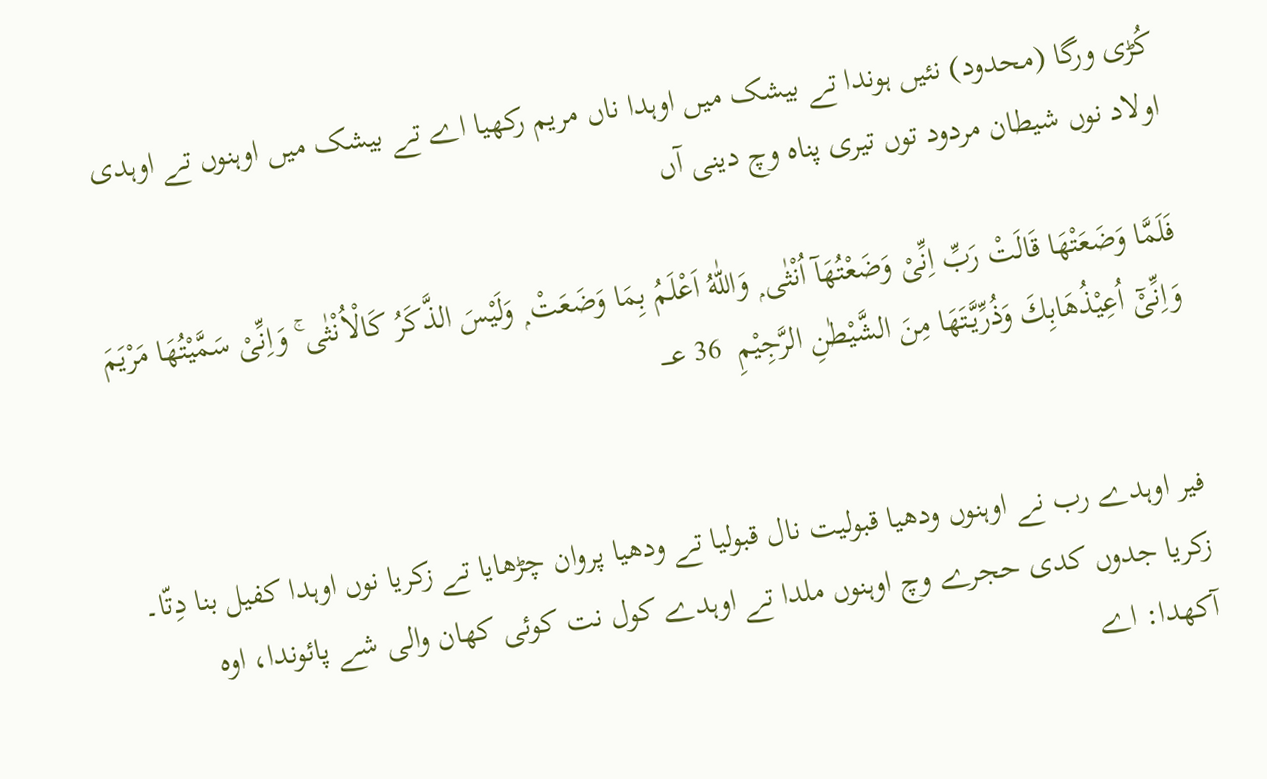کُڑی ورگا (محدود) نئیں ہوندا تے بیشک میں اوہدا ناں مریم رکھیا اے تے بیشک میں اوہنوں تے اوہدی اولاد نوں شیطان مردود توں تیری پناہ وچ دینی آں

فَلَمَّا وَضَعَتْهَا قَالَتْ رَبِّ اِنِّىْ وَضَعْتُهَآ اُنْثٰى ۭ وَاللّٰهُ اَعْلَمُ بِمَا وَضَعَتْ ۭ وَلَيْسَ الذَّكَرُ كَالْاُنْثٰى ۚ وَاِنِّىْ سَمَّيْتُهَا مَرْيَمَ وَاِنِّىْٓ اُعِيْذُھَابِكَ وَذُرِّيَّتَهَا مِنَ الشَّيْطٰنِ الرَّجِيْمِ  36 ؀


فیر اوہدے رب نے اوہنوں ودھیا قبولیت نال قبولیا تے ودھیا پروان چڑھایا تے زکریا نوں اوہدا کفیل بنا دِتّا۔ زکریا جدوں کدی حجرے وچ اوہنوں ملدا تے اوہدے کول نت کوئی کھان والی شے پائوندا، اوہ آکھدا: اے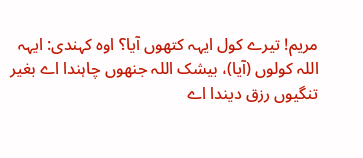مریم! تیرے کول ایہہ کتھوں آیا؟ اوہ کہندی: ایہہ اللہ کولوں (آیا)، بیشک اللہ جنھوں چاہندا اے بغیر تنگیوں رزق دیندا اے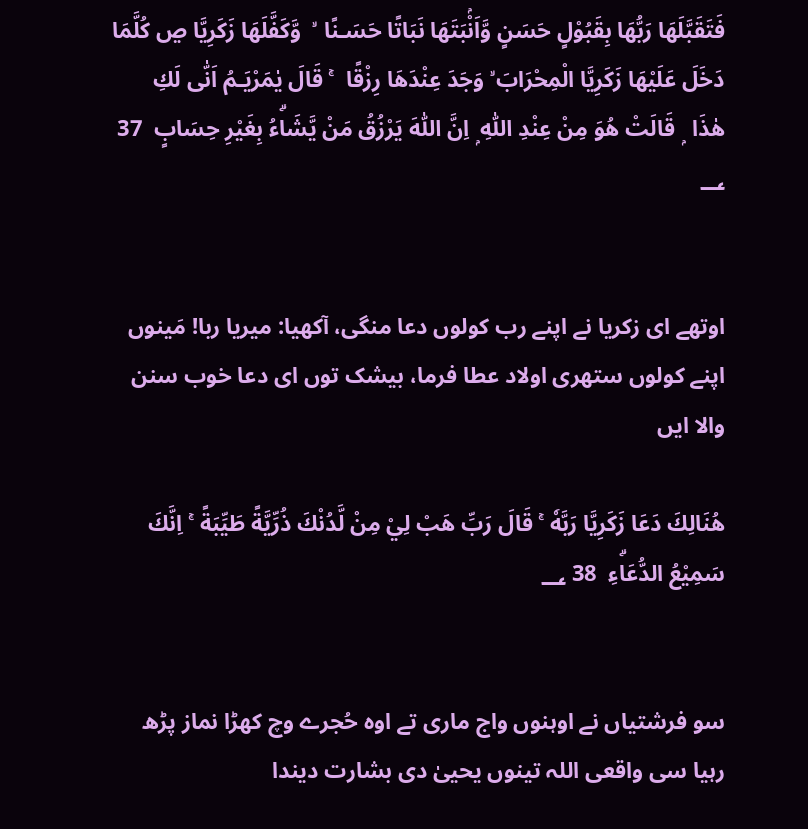فَتَقَبَّلَهَا رَبُّهَا بِقَبُوْلٍ حَسَنٍ وَّاَنْۢبَتَهَا نَبَاتًا حَسَـنًا  ۙ  وَّكَفَّلَهَا زَكَرِيَّا ڝ كُلَّمَا دَخَلَ عَلَيْهَا زَكَرِيَّا الْمِحْرَابَ ۙ وَجَدَ عِنْدَھَا رِزْقًا   ۚ قَالَ يٰمَرْيَـمُ اَنّٰى لَكِ ھٰذَا  ۭ قَالَتْ ھُوَ مِنْ عِنْدِ اللّٰهِ ۭ اِنَّ اللّٰهَ يَرْزُقُ مَنْ يَّشَاۗءُ بِغَيْرِ حِسَابٍ  37 ؀


اوتھے ای زکریا نے اپنے رب کولوں دعا منگی، آکھیا: میریا ربا! مَینوں اپنے کولوں ستھری اولاد عطا فرما، بیشک توں ای دعا خوب سنن والا ایں

ھُنَالِكَ دَعَا زَكَرِيَّا رَبَّهٗ  ۚ قَالَ رَبِّ ھَبْ لِيْ مِنْ لَّدُنْكَ ذُرِّيَّةً طَيِّبَةً  ۚ اِنَّكَ سَمِيْعُ الدُّعَاۗءِ  38 ؀


سو فرشتیاں نے اوہنوں واج ماری تے اوہ حُجرے وچ کھڑا نماز پڑھ رہیا سی واقعی اللہ تینوں یحییٰ دی بشارت دیندا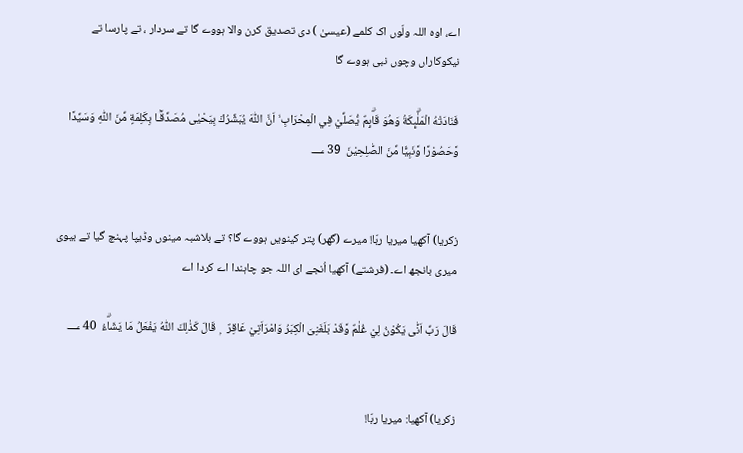اے، اوہ اللہ ولّوں اک کلمے (عیسیٰ ) دی تصدیق کرن والا ہووے گا تے سردار ، تے پارسا تے نیکوکاراں وچوں نبی ہووے گا

فَنَادَتْهُ الْمَلٰۗىِٕكَةُ وَھُوَ قَاۗىِٕمٌ يُّصَلِّيْ فِي الْمِحْرَابِ ۙ اَنَّ اللّٰهَ يُبَشِّرُكَ بِيَحْيٰى مُصَدِّقًۢـا بِكَلِمَةٍ مِّنَ اللّٰهِ وَسَيِّدًا وَّحَصُوْرًا وَّنَبِيًّا مِّنَ الصّٰلِحِيْنَ  39 ؀


زکریا) آکھیا میریا ربّا! میرے (گھر) پتر کینویں ہووے گا؟ تے بلاشبہ مینوں وڈیپا پہنچ گیا تے بیوی میری بانجھ اے۔ (فرشتے) آکھیا اُنجے ای اللہ جو چاہندا اے کردا اے

قَالَ رَبِّ اَنّٰى يَكُوْنُ لِيْ غُلٰمٌ وَّقَدْ بَلَغَنِىَ الْكِبَرُ وَامْرَاَتِيْ عَاقِرٌ   ۭ قَالَ كَذٰلِكَ اللّٰهُ يَفْعَلُ مَا يَشَاۗءُ  40 ؀


زکریا) آکھیا: میریا ربّا!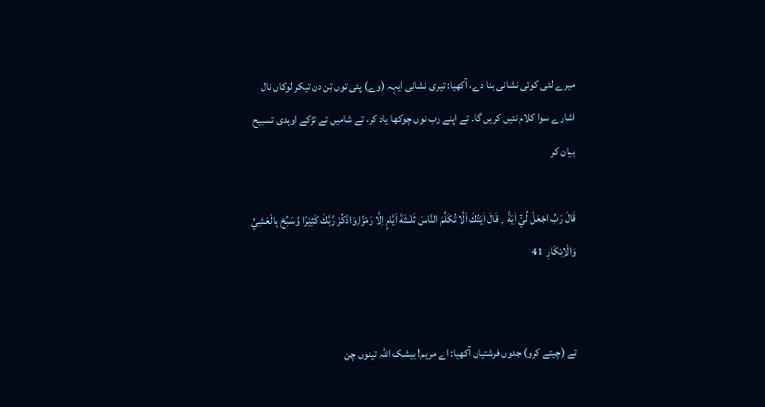میرے لئی کوئی نشانی بنا دے، آکھیا: تیری نشانی ایہہ (وے) پئی توں تِن دن تیکر لوکاں نال اشارے سوا کلام نئیں کریں گا۔ تے اپنے رب نوں چوکھا یاد کر، تے شامیں تے تڑکے اوہدی تسبیح بیان کر

قَالَ رَبِّ اجْعَلْ لِّيْٓ اٰيَةً   ۭ قَالَ اٰيَتُكَ اَلَّا تُكَلِّمَ النَّاسَ ثَلٰــثَةَ اَيَّامٍ اِلَّا رَمْزًا ۭوَاذْكُرْ رَّبَّكَ كَثِيْرًا وَّسَبِّحْ بِالْعَشِيِّ وَالْاِبْكَارِ  41


تے (چیتے کرو) جدوں فرشتیاں آکھیا: اے مریم! بیشک اللہ تینوں چن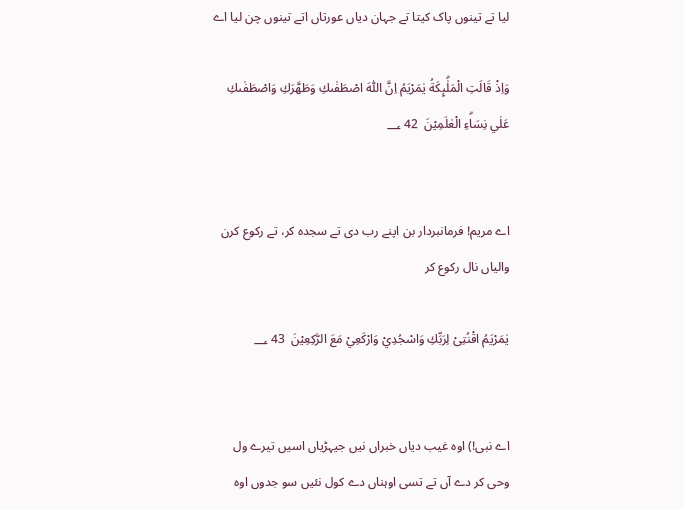لیا تے تینوں پاک کیتا تے جہان دیاں عورتاں اتے تینوں چن لیا اے

وَاِذْ قَالَتِ الْمَلٰۗىِٕكَةُ يٰمَرْيَمُ اِنَّ اللّٰهَ اصْطَفٰىكِ وَطَهَّرَكِ وَاصْطَفٰىكِ عَلٰي نِسَاۗءِ الْعٰلَمِيْنَ  42 ؀


اے مریم! فرمانبردار بن اپنے رب دی تے سجدہ کر، تے رکوع کرن والیاں نال رکوع کر

يٰمَرْيَمُ اقْنُتِىْ لِرَبِّكِ وَاسْجُدِيْ وَارْكَعِيْ مَعَ الرّٰكِعِيْنَ  43 ؀


اے نبی!) اوہ غیب دیاں خبراں نیں جیہڑیاں اسیں تیرے ول وحی کر دے آں تے تسی اوہناں دے کول نئیں سو جدوں اوہ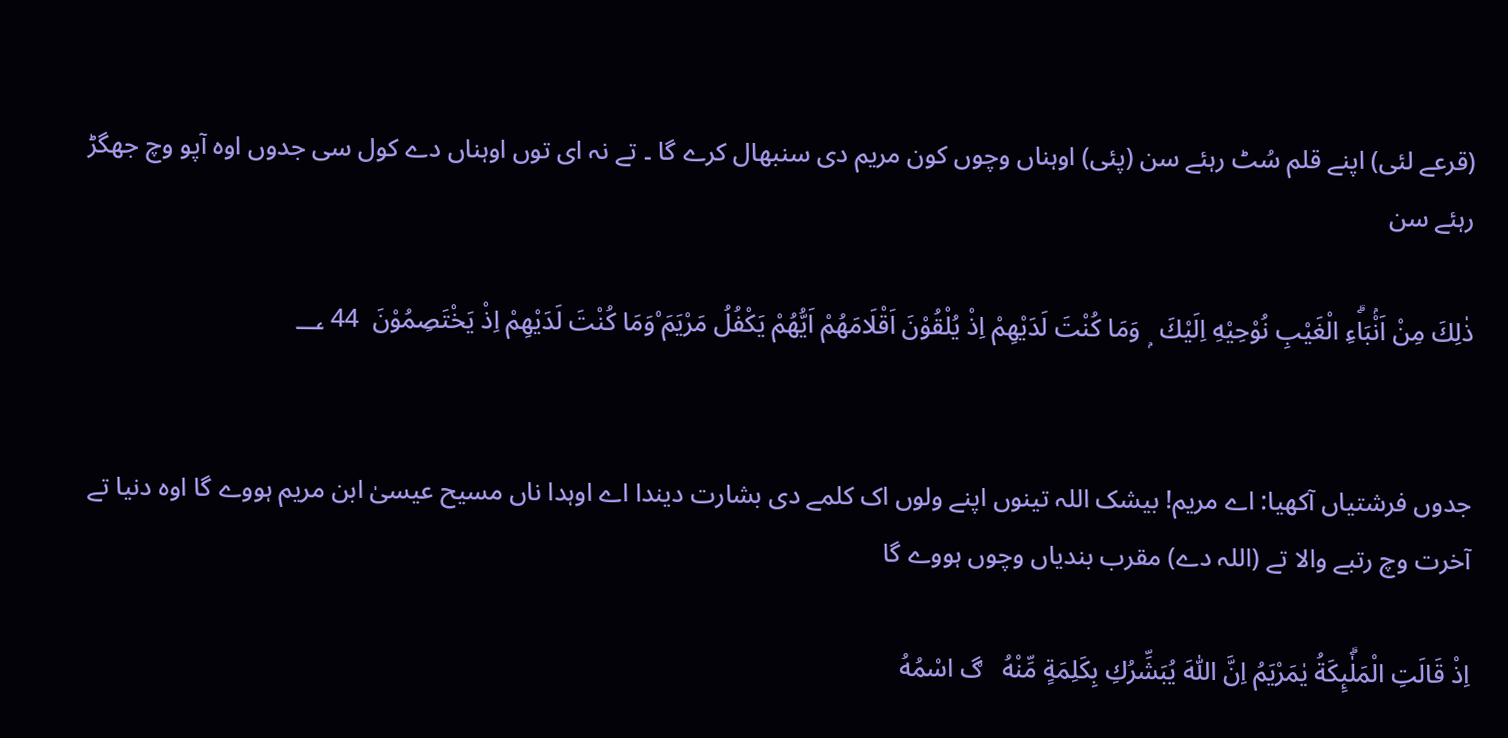(قرعے لئی) اپنے قلم سُٹ رہئے سن (پئی) اوہناں وچوں کون مریم دی سنبھال کرے گا ۔ تے نہ ای توں اوہناں دے کول سی جدوں اوہ آپو وچ جھگڑ رہئے سن

ذٰلِكَ مِنْ اَنْۢبَاۗءِ الْغَيْبِ نُوْحِيْهِ اِلَيْكَ  ۭ وَمَا كُنْتَ لَدَيْهِمْ اِذْ يُلْقُوْنَ اَقْلَامَھُمْ اَيُّھُمْ يَكْفُلُ مَرْيَمَ ۠وَمَا كُنْتَ لَدَيْهِمْ اِذْ يَخْتَصِمُوْنَ  44 ؀


جدوں فرشتیاں آکھیا: اے مریم! بیشک اللہ تینوں اپنے ولوں اک کلمے دی بشارت دیندا اے اوہدا ناں مسیح عیسیٰ ابن مریم ہووے گا اوہ دنیا تے آخرت وچ رتبے والا تے (اللہ دے) مقرب بندیاں وچوں ہووے گا

اِذْ قَالَتِ الْمَلٰۗىِٕكَةُ يٰمَرْيَمُ اِنَّ اللّٰهَ يُبَشِّرُكِ بِكَلِمَةٍ مِّنْهُ   ڰ اسْمُهُ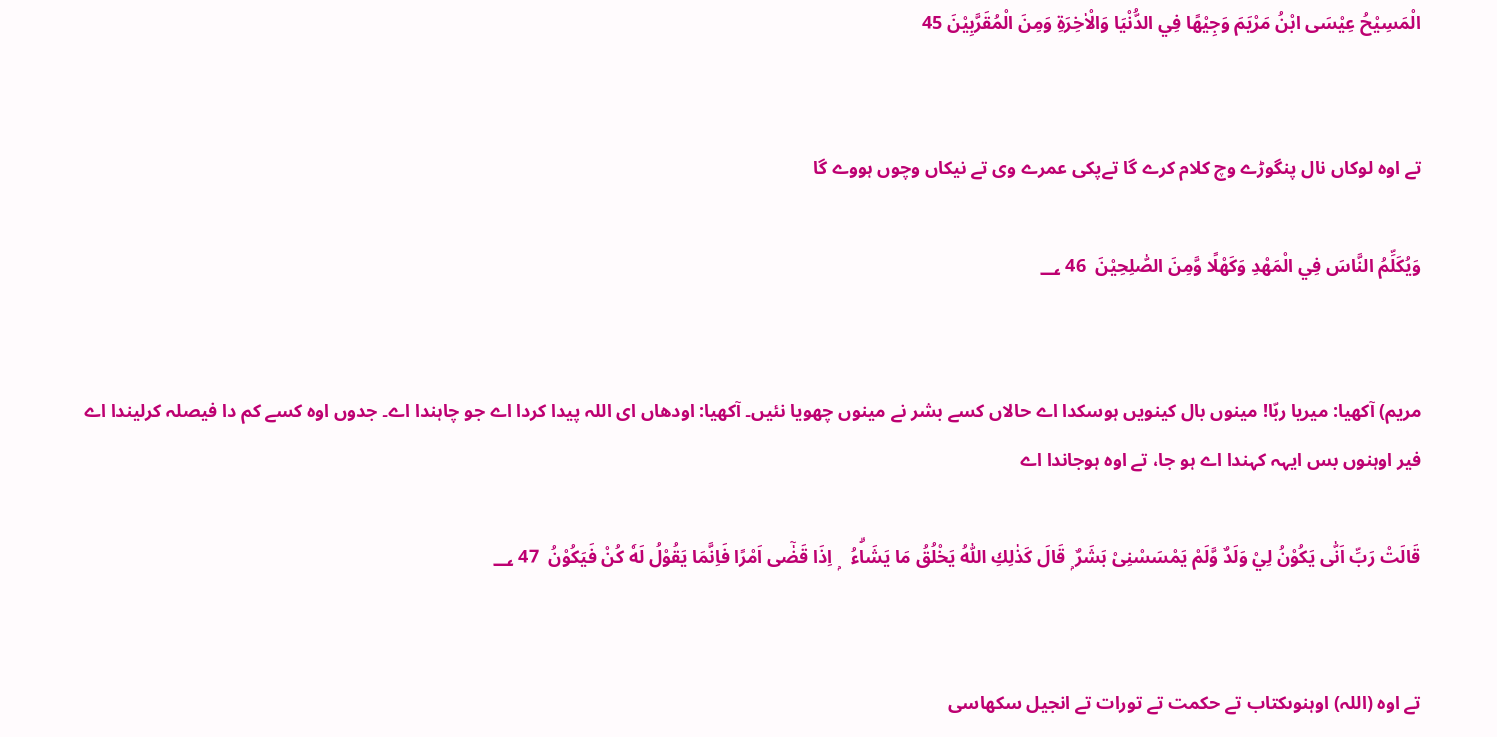الْمَسِيْحُ عِيْسَى ابْنُ مَرْيَمَ وَجِيْهًا فِي الدُّنْيَا وَالْاٰخِرَةِ وَمِنَ الْمُقَرَّبِيْنَ 45


تے اوہ لوکاں نال پنگوڑے وچ کلام کرے گا تےپکی عمرے وی تے نیکاں وچوں ہووے گا

وَيُكَلِّمُ النَّاسَ فِي الْمَهْدِ وَكَهْلًا وَّمِنَ الصّٰلِحِيْنَ  46 ؀


مریم) آکھیا: میریا ربّا! مینوں بال کینویں ہوسکدا اے حالاں کسے بشر نے مینوں چھویا نئیں۔ آکھیا: اودھاں ای اللہ پیدا کردا اے جو چاہندا اے۔ جدوں اوہ کسے کم دا فیصلہ کرلیندا اے فیر اوہنوں بس ایہہ کہندا اے ہو جا، تے اوہ ہوجاندا اے

قَالَتْ رَبِّ اَنّٰى يَكُوْنُ لِيْ وَلَدٌ وَّلَمْ يَمْسَسْنِىْ بَشَرٌ ۭ قَالَ كَذٰلِكِ اللّٰهُ يَخْلُقُ مَا يَشَاۗءُ   ۭ اِذَا قَضٰٓى اَمْرًا فَاِنَّمَا يَقُوْلُ لَهٗ كُنْ فَيَكُوْنُ  47 ؀


تے اوہ (اللہ) اوہنوںکتاب تے حکمت تے تورات تے انجیل سکھاسی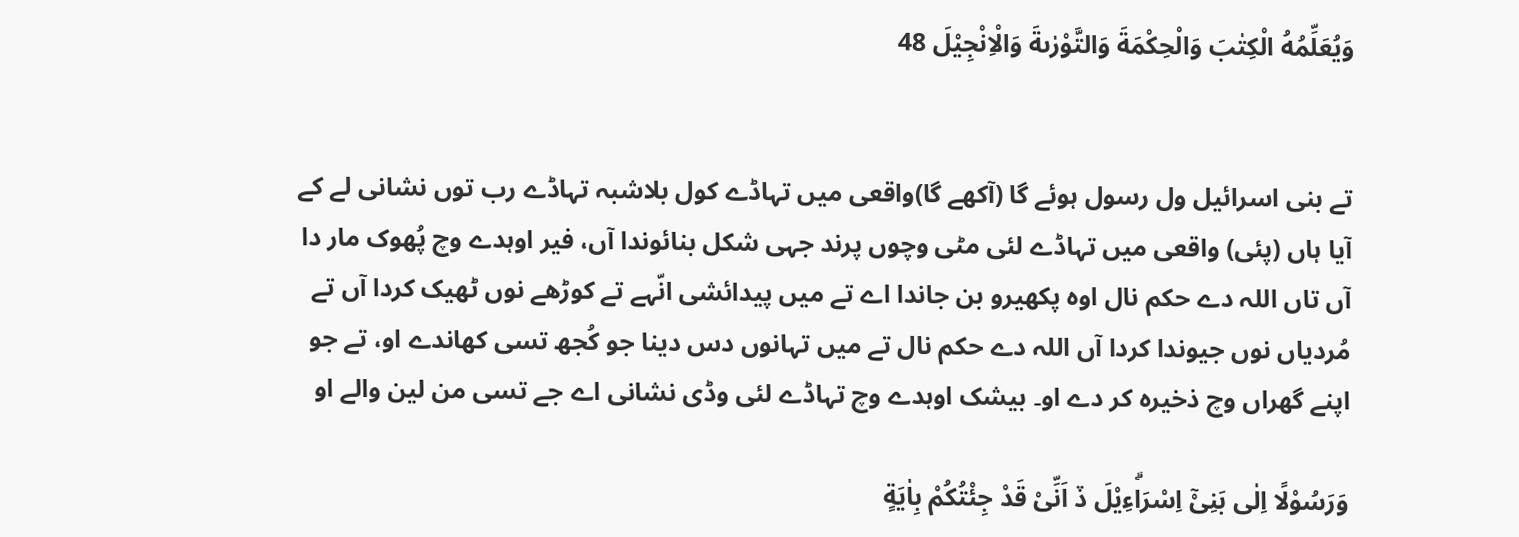وَيُعَلِّمُهُ الْكِتٰبَ وَالْحِكْمَةَ وَالتَّوْرٰىةَ وَالْاِنْجِيْلَ 48


تے بنی اسرائیل ول رسول ہوئے گا (آکھے گا)واقعی میں تہاڈے کول بلاشبہ تہاڈے رب توں نشانی لے کے آیا ہاں (پئی) واقعی میں تہاڈے لئی مٹی وچوں پرند جہی شکل بنائوندا آں، فیر اوہدے وچ پُھوک مار دا آں تاں اللہ دے حکم نال اوہ پکھیرو بن جاندا اے تے میں پیدائشی انّہے تے کوڑھے نوں ٹھیک کردا آں تے مُردیاں نوں جیوندا کردا آں اللہ دے حکم نال تے میں تہانوں دس دینا جو کُجھ تسی کھاندے او، تے جو اپنے گھراں وچ ذخیرہ کر دے او۔ بیشک اوہدے وچ تہاڈے لئی وڈی نشانی اے جے تسی من لین والے او

وَرَسُوْلًا اِلٰى بَنِىْٓ اِسْرَاۗءِيْلَ ڏ اَنِّىْ قَدْ جِئْتُكُمْ بِاٰيَةٍ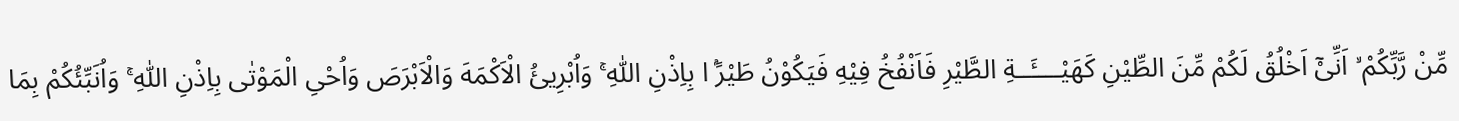مِّنْ رَّبِّكُمْ ۙ اَنِّىْٓ اَخْلُقُ لَكُمْ مِّنَ الطِّيْنِ كَهَيْــــَٔــةِ الطَّيْرِ فَاَنْفُخُ فِيْهِ فَيَكُوْنُ طَيْرًۢ ا بِاِذْنِ اللّٰهِ ۚ وَاُبْرِیئُ الْاَكْمَهَ وَالْاَبْرَصَ وَاُحْىِ الْمَوْتٰى بِاِذْنِ اللّٰهِ ۚ وَاُنَبِّئُكُمْ بِمَا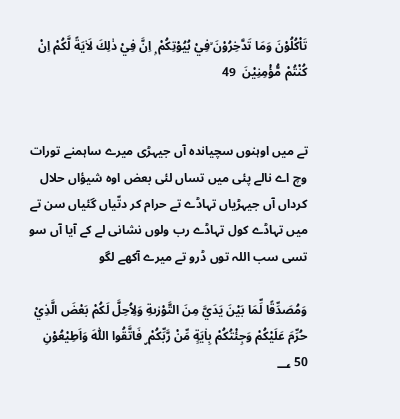تَاْكُلُوْنَ وَمَا تَدَّخِرُوْنَ ۙفِيْ بُيُوْتِكُمْ ۭ اِنَّ فِيْ ذٰلِكَ لَاٰيَةً لَّكُمْ اِنْ كُنْتُمْ مُّؤْمِنِيْنَ  49


تے میں اوہنوں سچیاندہ آں جیہڑی میرے ساہمنے تورات وچ اے نالے پئی میں تساں لئی بعض اوہ شیؤاں حلال کرداں آں جیہڑیاں تہاڈے تے حرام کر دتّیاں گئیاں سن تے میں تہاڈے کول تہاڈے رب ولوں نشانی لے کے آیا آں سو تسی سب اللہ توں ڈرو تے میرے آکھے لگو

وَمُصَدِّقًا لِّمَا بَيْنَ يَدَيَّ مِنَ التَّوْرٰىةِ وَلِاُحِلَّ لَكُمْ بَعْضَ الَّذِيْ حُرِّمَ عَلَيْكُمْ وَجِئْتُكُمْ بِاٰيَةٍ مِّنْ رَّبِّكُمْ ۣ فَاتَّقُوا اللّٰهَ وَاَطِيْعُوْنِ 50 ؀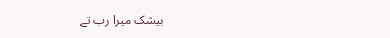بیشک میرا رب تے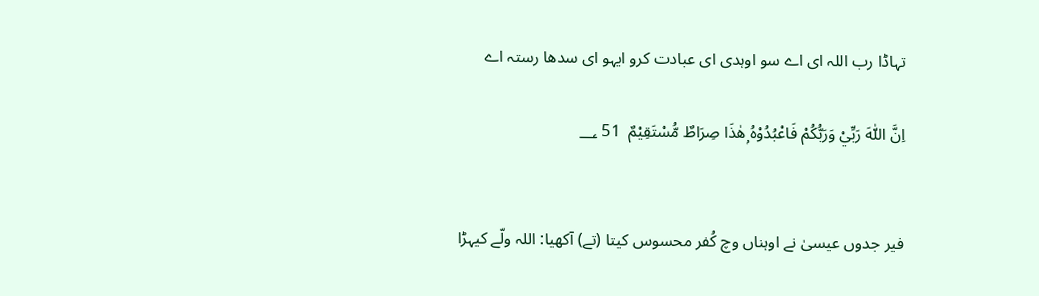تہاڈا رب اللہ ای اے سو اوہدی ای عبادت کرو ایہو ای سدھا رستہ اے

اِنَّ اللّٰهَ رَبِّيْ وَرَبُّكُمْ فَاعْبُدُوْهُ ۭھٰذَا صِرَاطٌ مُّسْتَقِيْمٌ  51 ؀


فیر جدوں عیسیٰ نے اوہناں وچ کُفر محسوس کیتا (تے) آکھیا: اللہ ولّے کیہڑا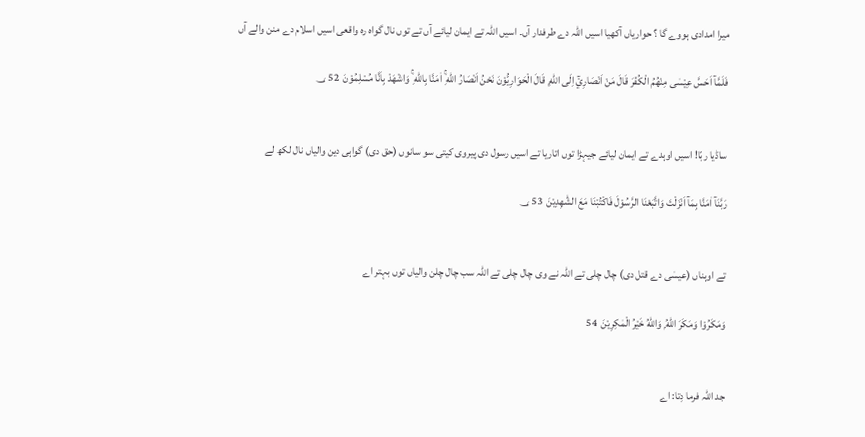میرا امدادی ہووے گا ؟ حواریاں آکھیا اسیں اللہ دے طرفدار آں۔ اسیں اللہ تے ایمان لیائے آں تے توں نال گواہ رہ واقعی اسیں اسلام دے منن والے آں

فَلَمَّآ اَحَسَّ عِيْسٰى مِنْھُمُ الْكُفْرَ قَالَ مَنْ اَنْصَارِيْٓ اِلَى اللّٰهِ ۭ قَالَ الْحَوَارِيُّوْنَ نَحْنُ اَنْصَارُ اللّٰهِ ۚ اٰمَنَّا بِاللّٰهِ ۚ وَاشْهَدْ بِاَنَّا مُسْلِمُوْنَ  52 ؀


ساڈیا ربّا! اسیں اوہدے تے ایمان لیائے جیہڑا توں اتاریا تے اسیں رسول دی پیروی کیتی سو سانوں (حق دی) گواہی دین والیاں نال لکھ لے

رَبَّنَآ اٰمَنَّا بِمَآ اَنْزَلْتَ وَاتَّبَعْنَا الرَّسُوْلَ فَاكْتُبْنَا مَعَ الشّٰهِدِيْنَ  53 ؀


تے اوہناں (عیسٰی دے قتل دی) چال چلی تے اللہ نے وی چال چلی تے اللہ سب چال چلن والیاں توں بہتر اے

وَمَكَرُوْا وَمَكَرَ اللّٰهُ ۭ وَاللّٰهُ خَيْرُ الْمٰكِرِيْنَ  54


جد اللہ فرما دِتا: اے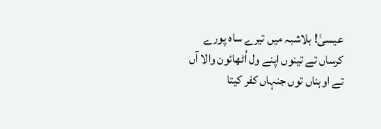عیسیٰ! بلاشبہ میں تیرے ساہ پورے کرساں تے تینوں اپنے ول اُٹھائون والا آں تے اوہناں توں جنہاں کفر کیتا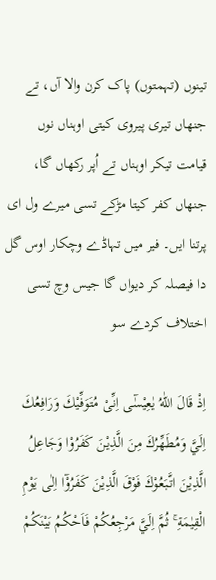تینوں (تہمتوں) پاک کرن والا آں، تے جنھاں تیری پیروی کیتی اوہناں نوں قیامت تیکر اوہناں تے اُپر رکھاں گا، جنھاں کفر کیتا مڑکے تسی میرے ول ای پرتنا ایں۔ فیر میں تہاڈے وچکار اوس گل دا فیصلہ کر دیواں گا جیس وچ تسی اختلاف کردے سو

اِذْ قَالَ اللّٰهُ يٰعِيْسٰٓى اِنِّىْ مُتَوَفِّيْكَ وَرَافِعُكَ اِلَيَّ وَمُطَهِّرُكَ مِنَ الَّذِيْنَ كَفَرُوْا وَجَاعِلُ الَّذِيْنَ اتَّبَعُوْكَ فَوْقَ الَّذِيْنَ كَفَرُوْٓا اِلٰى يَوْمِ الْقِيٰمَةِ ۚ ثُمَّ اِلَيَّ مَرْجِعُكُمْ فَاَحْكُمُ بَيْنَكُمْ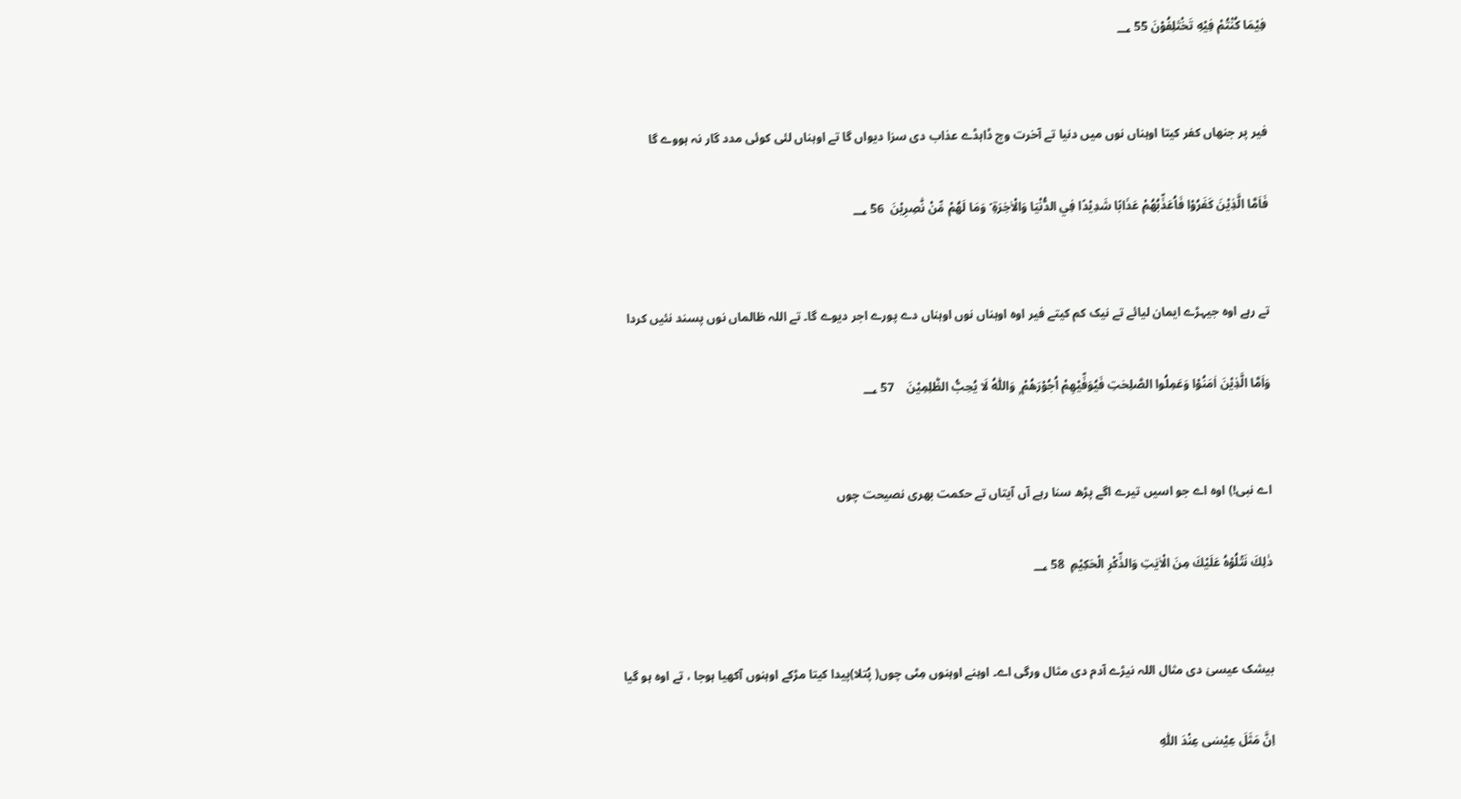فِيْمَا كُنْتُمْ فِيْهِ تَخْتَلِفُوْنَ 55 ؀


فیر پر جنھاں کفر کیتا اوہناں نوں میں دنیا تے آخرت وچ ڈاہڈے عذاب دی سزا دیواں گا تے اوہناں لئی کوئی مدد گار نہ ہووے گا

فَاَمَّا الَّذِيْنَ كَفَرُوْا فَاُعَذِّبُھُمْ عَذَابًا شَدِيْدًا فِي الدُّنْيَا وَالْاٰخِرَةِ ۡ وَمَا لَھُمْ مِّنْ نّٰصِرِيْنَ  56 ؀


تے رہے اوہ جیہڑے ایمان لیائے تے نیک کم کیتے فیر اوہ اوہناں نوں اوہناں دے پورے اجر دیوے گا۔ تے اللہ ظالماں نوں پسند نئیں کردا

وَاَمَّا الَّذِيْنَ اٰمَنُوْا وَعَمِلُوا الصّٰلِحٰتِ فَيُوَفِّيْهِمْ اُجُوْرَھُمْ ۭ وَاللّٰهُ لَا يُحِبُّ الظّٰلِمِيْنَ    57 ؀


اے نبی!) اوہ اے جو اسیں تیرے اگے پڑھ سنا رہے آں آیتاں تے حکمت بھری نصیحت چوں

ذٰلِكَ نَتْلُوْهُ عَلَيْكَ مِنَ الْاٰيٰتِ وَالذِّكْرِ الْحَكِيْمِ  58 ؀


بیشک عیسیٰ دی مثال اللہ نیڑے آدم دی مثال ورگی اے۔ اوہنے اوہنوں مِٹی چوں( پُتلا)پیدا کیتا مڑکے اوہنوں آکھیا ہوجا ، تے اوہ ہو گیا

اِنَّ مَثَلَ عِيْسٰى عِنْدَ اللّٰهِ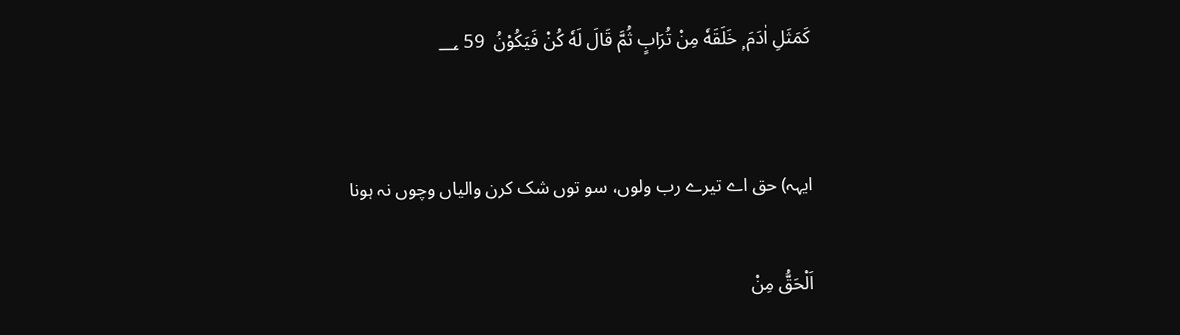كَمَثَلِ اٰدَمَ ۭ خَلَقَهٗ مِنْ تُرَابٍ ثُمَّ قَالَ لَهٗ كُنْ فَيَكُوْنُ  59 ؀


ایہہ) حق اے تیرے رب ولوں، سو توں شک کرن والیاں وچوں نہ ہونا

اَلْحَقُّ مِنْ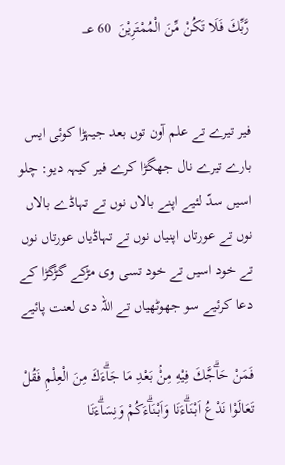رَّبِّكَ فَلَا تَكُنْ مِّنَ الْمُمْتَرِيْنَ  60 ؀


فیر تیرے تے علم آون توں بعد جیہڑا کوئی ایس بارے تیرے نال جھگڑا کرے فیر کیہہ دیو: چلو اسیں سدّ لئیے اپنے بالاں نوں تے تہاڈے بالاں نوں تے عورتاں اپنیاں نوں تے تہاڈیاں عورتاں نوں تے خود اسیں تے خود تسی وی مڑکے گڑگڑا کے دعا کرئیے سو جھوٹھیاں تے اللہ دی لعنت پائیے

فَمَنْ حَاۗجَّكَ فِيْهِ مِنْۢ بَعْدِ مَا جَاۗءَكَ مِنَ الْعِلْمِ فَقُلْ تَعَالَوْا نَدْعُ اَبْنَاۗءَنَا وَاَبْنَاۗءَكُمْ وَنِسَاۗءَنَا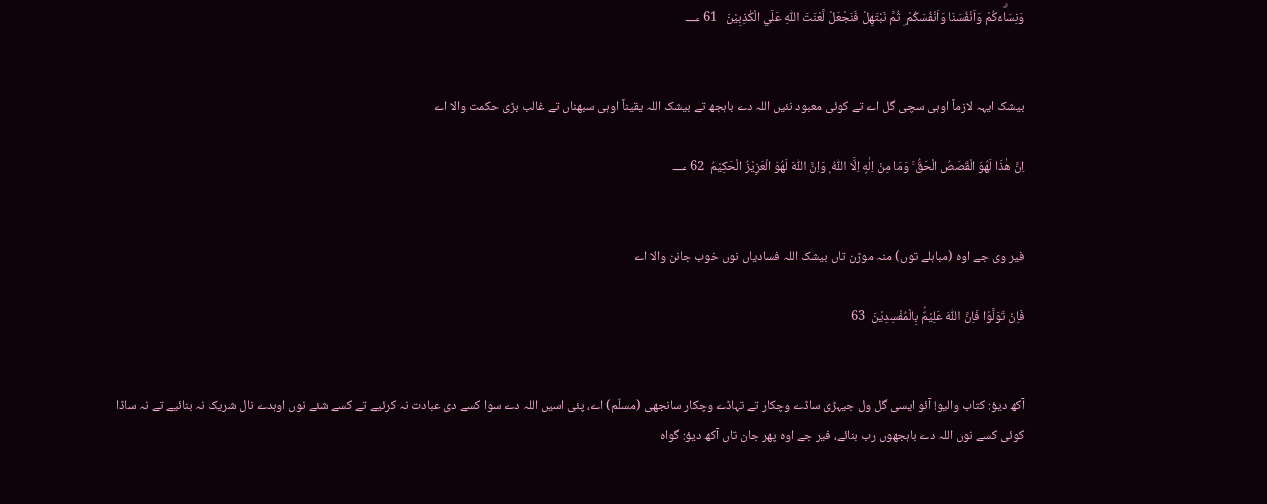وَنِسَاۗءَكُمْ وَاَنْفُسَنَا وَاَنْفُسَكُمْ ۣ ثُمَّ نَبْتَهِلْ فَنَجْعَلْ لَّعْنَتَ اللّٰهِ عَلَي الْكٰذِبِيْنَ   61 ؀


بیشک ایہہ لازماً اوہی سچی گل اے تے کوئی معبود نئیں اللہ دے باہجھ تے بیشک اللہ یقیناً اوہی سبھناں تے غالب بڑی حکمت والا اے

اِنَّ ھٰذَا لَھُوَ الْقَصَصُ الْحَقُّ ۚ وَمَا مِنْ اِلٰهٍ اِلَّا اللّٰهُ ۭ وَاِنَّ اللّٰهَ لَھُوَ الْعَزِيْزُ الْحَكِيْمُ  62 ؀


فیر وی جے اوہ (مباہلے توں) منہ موڑن تاں بیشک اللہ فسادیاں نوں خوب جانن والا اے

فَاِنْ تَوَلَّوْا فَاِنَّ اللّٰهَ عَلِيْمٌۢ بِالْمُفْسِدِيْنَ  63


آکھ دیؤ: کتاب والیو! آئو ایسی گل ول جیہڑی ساڈے وچکار تے تہاڈے وچکار سانجھی (مسلّم) اے، پئی اسیں اللہ دے سوا کسے دی عبادت نہ کرئیے تے کسے شئے نوں اوہدے نال شریک نہ بنائیے تے نہ ساڈا کوئی کسے نوں اللہ دے باہجھوں رب بنائے، فیر جے اوہ پھر جان تاں آکھ دیؤ: گواہ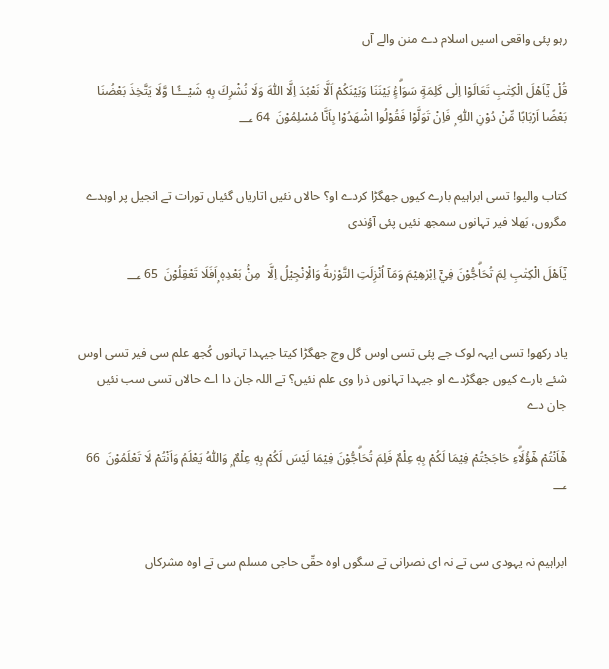رہو پئی واقعی اسیں اسلام دے منن والے آں

قُلْ يٰٓاَھْلَ الْكِتٰبِ تَعَالَوْا اِلٰى كَلِمَةٍ سَوَاۗءٍۢ بَيْنَنَا وَبَيْنَكُمْ اَلَّا نَعْبُدَ اِلَّا اللّٰهَ وَلَا نُشْرِكَ بِهٖ شَيْـــًٔـا وَّلَا يَتَّخِذَ بَعْضُنَا بَعْضًا اَرْبَابًا مِّنْ دُوْنِ اللّٰهِ ۭ فَاِنْ تَوَلَّوْا فَقُوْلُوا اشْهَدُوْا بِاَنَّا مُسْلِمُوْنَ  64 ؀


کتاب والیو! تسی ابراہیم بارے کیوں جھگڑا کردے او؟ حالاں نئیں اتاریاں گئیاں تورات تے انجیل پر اوہدے مگروں، بَھلا فیر تہانوں سمجھ نئیں پئی آؤندی

يٰٓاَھْلَ الْكِتٰبِ لِمَ تُحَاۗجُّوْنَ فِيْٓ اِبْرٰهِيْمَ وَمَآ اُنْزِلَتِ التَّوْرٰىةُ وَالْاِنْجِيْلُ اِلَّا  مِنْۢ بَعْدِهٖ ۭاَفَلَا تَعْقِلُوْنَ  65 ؀


یاد رکھو! تسی ایہہ لوک جے پئی تسی اوس گل وچ جھگڑا کیتا جیہدا تہانوں کُجھ علم سی فیر تسی اوس شئے بارے کیوں جھگڑدے او جیہدا تہانوں ذرا وی علم نئیں؟ تے اللہ جان دا اے حالاں تسی سب نئیں جان دے

ھٰٓاَنْتُمْ ھٰٓؤُلَاۗءِ حَاجَجْتُمْ فِيْمَا لَكُمْ بِهٖ عِلْمٌ فَلِمَ تُحَاۗجُّوْنَ فِيْمَا لَيْسَ لَكُمْ بِهٖ عِلْمٌ ۭ وَاللّٰهُ يَعْلَمُ وَاَنْتُمْ لَا تَعْلَمُوْنَ  66 ؀


ابراہیم نہ یہودی سی تے نہ ای نصرانی تے سگوں اوہ حقّی حاجی مسلم سی تے اوہ مشرکاں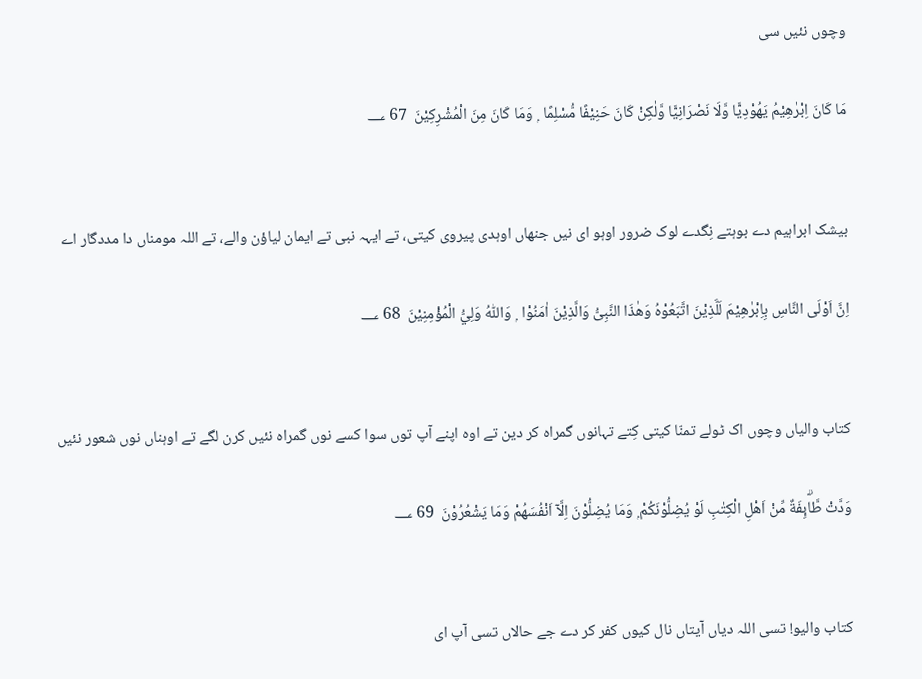وچوں نئیں سی

مَا كَانَ اِبْرٰهِيْمُ يَهُوْدِيًّا وَّلَا نَصْرَانِيًّا وَّلٰكِنْ كَانَ حَنِيْفًا مُّسْلِمًا  ۭ وَمَا كَانَ مِنَ الْمُشْرِكِيْنَ  67 ؀


بیشک ابراہیم دے بوہتے نِگدے لوک ضرور اوہو ای نیں جنھاں اوہدی پیروی کیتی، تے ایہہ نبی تے ایمان لیاؤن والے، تے اللہ مومناں دا مددگار اے

اِنَّ اَوْلَى النَّاسِ بِاِبْرٰهِيْمَ لَلَّذِيْنَ اتَّبَعُوْهُ وَھٰذَا النَّبِىُّ وَالَّذِيْنَ اٰمَنُوْا  ۭ وَاللّٰهُ وَلِيُّ الْمُؤْمِنِيْنَ  68 ؀


کتاب والیاں وچوں اک ٹولے تمنّا کیتی کِتے تہانوں گمراہ کر دین تے اوہ اپنے آپ توں سوا کسے نوں گمراہ نئیں کرن لگے تے اوہناں نوں شعور نئیں

وَدَّتْ طَّاۗىِٕفَةٌ مِّنْ اَھْلِ الْكِتٰبِ لَوْ يُضِلُّوْنَكُمْ ۭ وَمَا يُضِلُّوْنَ اِلَّآ اَنْفُسَھُمْ وَمَا يَشْعُرُوْنَ  69 ؀


کتاب والیو! تسی اللہ دیاں آیتاں نال کیوں کفر کر دے جے حالاں تسی آپ ای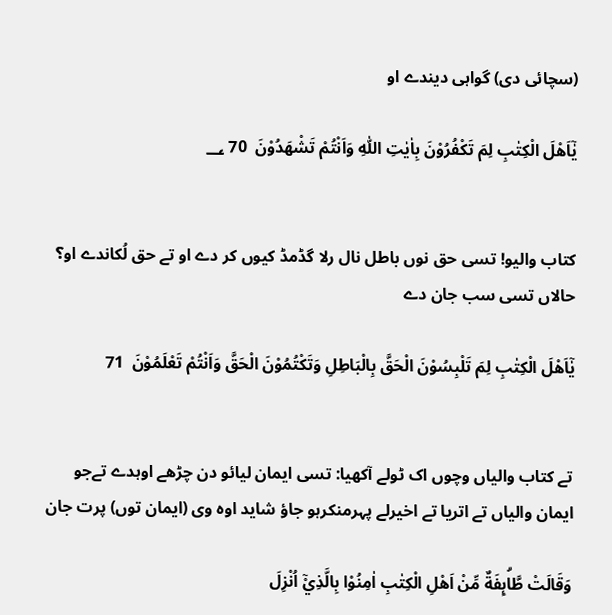(سچائی دی) گواہی دیندے او

يٰٓاَھْلَ الْكِتٰبِ لِمَ تَكْفُرُوْنَ بِاٰيٰتِ اللّٰهِ وَاَنْتُمْ تَشْهَدُوْنَ  70 ؀


کتاب والیو! تسی حق نوں باطل نال رلا گڈمڈ کیوں کر دے او تے حق لُکاندے او؟ حالاں تسی سب جان دے

يٰٓاَھْلَ الْكِتٰبِ لِمَ تَلْبِسُوْنَ الْحَقَّ بِالْبَاطِلِ وَتَكْتُمُوْنَ الْحَقَّ وَاَنْتُمْ تَعْلَمُوْنَ  71


تے کتاب والیاں وچوں اک ٹولے آکھیا: تسی ایمان لیائو دن چڑھے اوہدے تےجو ایمان والیاں تے اتریا تے اخیرلے پہرمنکرہو جاؤ شاید اوہ وی (ایمان توں) پرت جان

وَقَالَتْ طَّاۗىِٕفَةٌ مِّنْ اَھْلِ الْكِتٰبِ اٰمِنُوْا بِالَّذِيْٓ اُنْزِلَ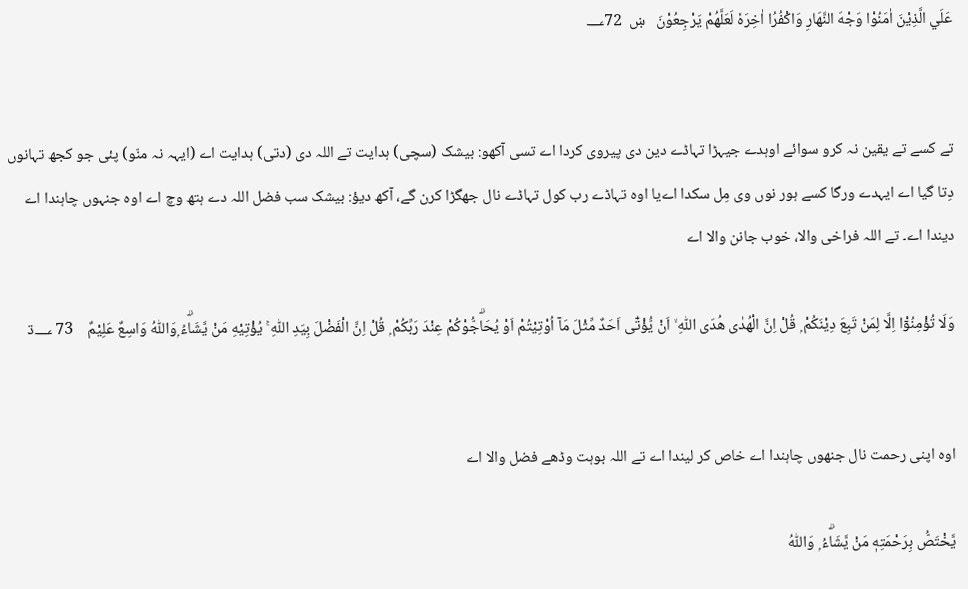عَلَي الَّذِيْنَ اٰمَنُوْا وَجْهَ النَّهَارِ وَاكْفُرُا اٰخِرَهٗ لَعَلَّھُمْ يَرْجِعُوْنَ   ښ  ؀72


تے کسے تے یقین نہ کرو سوائے اوہدے جیہڑا تہاڈے دین دی پیروی کردا اے تسی آکھو: بیشک (سچی) ہدایت تے اللہ دی (دتی) ہدایت اے (ایہہ نہ منّو) پئی جو کجھ تہانوں دِتا گیا اے ایہدے ورگا کسے ہور نوں وی مِل سکدا اےیا اوہ تہاڈے رب کول تہاڈے نال جھگڑا کرن گے، آکھ دیؤ: بیشک سب فضل اللہ دے ہتھ وچ اے اوہ جنہوں چاہندا اے دیندا اے۔ تے اللہ فراخی والا، خوب جانن والا اے

وَلَا تُؤْمِنُوْٓا اِلَّا لِمَنْ تَبِعَ دِيْنَكُمْ ۭ قُلْ اِنَّ الْهُدٰى ھُدَى اللّٰهِ ۙ اَنْ يُّؤْتٰٓى اَحَدٌ مِّثْلَ مَآ اُوْتِيْتُمْ اَوْ يُحَاۗجُّوْكُمْ عِنْدَ رَبِّكُمْ ۭ قُلْ اِنَّ الْفَضْلَ بِيَدِ اللّٰهِ ۚ يُؤْتِيْهِ مَنْ يَّشَاۗءُ ۭوَاللّٰهُ وَاسِعٌ عَلِيْمٌ    73 ؀ڌ


اوہ اپنی رحمت نال جنھوں چاہندا اے خاص کر لیندا اے تے اللہ بوہت وڈھے فضل والا اے

يَّخْتَصُّ بِرَحْمَتِهٖ مَنْ يَّشَاۗءُ ۭ وَاللّٰهُ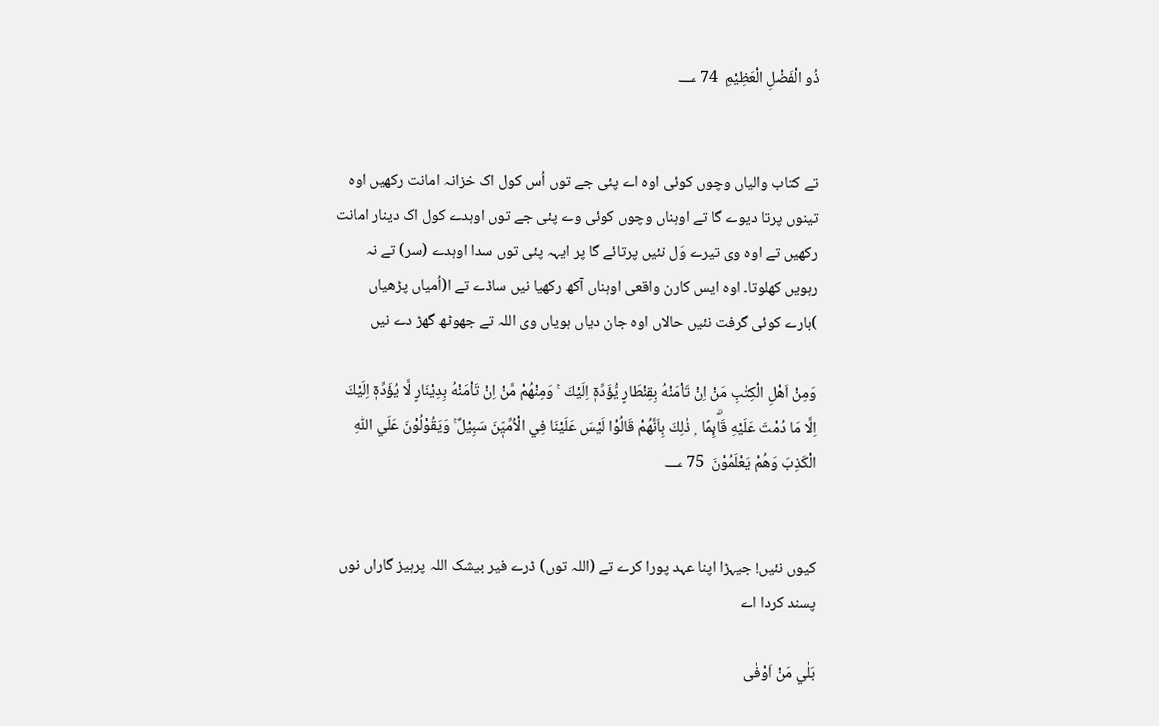ذُو الْفَضْلِ الْعَظِيْمِ  74 ؀


تے کتاب والیاں وچوں کوئی اوہ اے پئی جے توں اُس کول اک خزانہ امانت رکھیں اوہ تینوں پرتا دیوے گا تے اوہناں وچوں کوئی وے پئی جے توں اوہدے کول اک دینار امانت رکھیں تے اوہ وی تیرے وَل نئیں پرتائے گا پر ایہہ پئی توں سدا اوہدے (سر) تے نہ رہویں کھلوتا۔ اوہ ایس کارن واقعی اوہناں آکھ رکھیا نیں ساڈے تے ا(اُمیاں پڑھیاں )بارے کوئی گرفت نئیں حالاں اوہ جان دیاں ہویاں وی اللہ تے جھوٹھ گھڑ دے نیں

وَمِنْ اَھْلِ الْكِتٰبِ مَنْ اِنْ تَاْمَنْهُ بِقِنْطَارٍ يُّؤَدِّهٖٓ اِلَيْكَ  ۚ وَمِنْھُمْ مَّنْ اِنْ تَاْمَنْهُ بِدِيْنَارٍ لَّا يُؤَدِّهٖٓ اِلَيْكَ اِلَّا مَا دُمْتَ عَلَيْهِ قَاۗىِٕمًا  ۭ ذٰلِكَ بِاَنَّھُمْ قَالُوْا لَيْسَ عَلَيْنَا فِي الْاُمِّيّٖنَ سَبِيْلٌ ۚ وَيَقُوْلُوْنَ عَلَي اللّٰهِ الْكَذِبَ وَھُمْ يَعْلَمُوْنَ  75 ؀


کیوں نئیں! جیہڑا اپنا عہد پورا کرے تے (اللہ توں) ڈرے فیر بیشک اللہ پرہیز گاراں نوں پسند کردا اے

بَلٰي مَنْ اَوْفٰى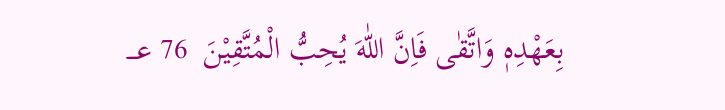بِعَهْدِهٖ وَاتَّقٰى فَاِنَّ اللّٰهَ يُحِبُّ الْمُتَّقِيْنَ  76 ؀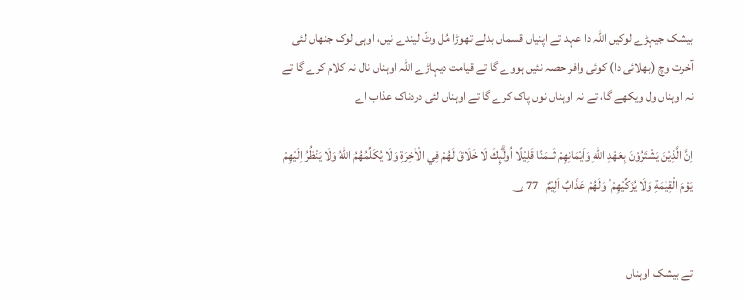بیشک جیہڑے لوکیں اللہ دا عہد تے اپنیاں قسماں بدلے تھوڑا مُل وٹّ لیندے نیں، اوہی لوک جنھاں لئی آخرت وچ (بھلائی دا) کوئی وافر حصہ نئیں ہووے گا تے قیامت دیہاڑے اللہ اوہناں نال نہ کلام کرے گا تے نہ اوہناں ول ویکھے گا، تے نہ اوہناں نوں پاک کرے گا تے اوہناں لئی دردناک عذاب اے

اِنَّ الَّذِيْنَ يَشْتَرُوْنَ بِعَهْدِ اللّٰهِ وَاَيْمَانِهِمْ ثَــمَنًا قَلِيْلًا اُولٰۗىِٕكَ لَا خَلَاقَ لَھُمْ فِي الْاٰخِرَةِ وَلَا يُكَلِّمُھُمُ اللّٰهُ وَلَا يَنْظُرُ اِلَيْهِمْ يَوْمَ الْقِيٰمَةِ وَلَا يُزَكِّيْهِمْ ۠ وَلَھُمْ عَذَابٌ اَلِيْمٌ   77 ؀


تے بیشک اوہناں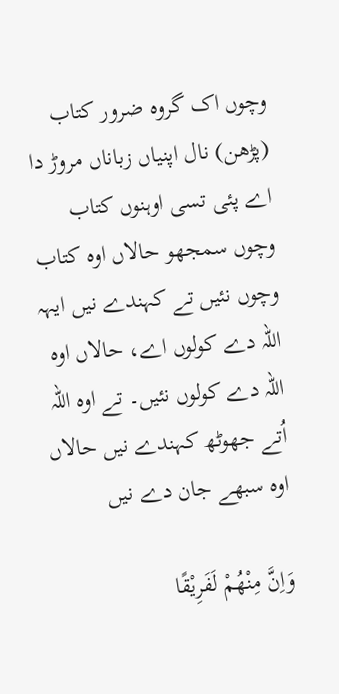وچوں اک گروہ ضرور کتاب (پڑھن) نال اپنیاں زباناں مروڑ دا اے پئی تسی اوہنوں کتاب وچوں سمجھو حالاں اوہ کتاب وچوں نئیں تے کہندے نیں ایہہ اللہ دے کولوں اے، حالاں اوہ اللہ دے کولوں نئیں۔ تے اوہ اللہ اُتے جھوٹھ کہندے نیں حالاں اوہ سبھے جان دے نیں

وَاِنَّ مِنْھُمْ لَفَرِيْقًا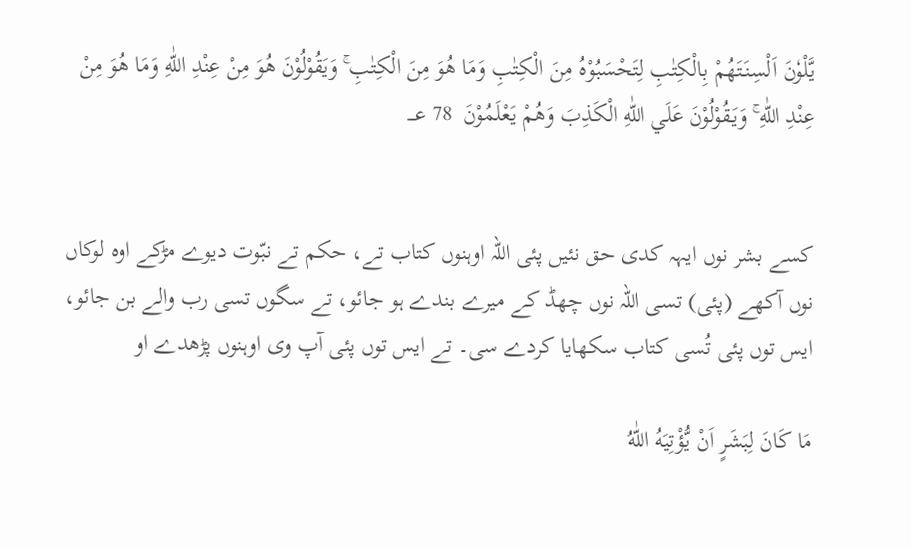يَّلْوٗنَ اَلْسِنَتَھُمْ بِالْكِتٰبِ لِتَحْسَبُوْهُ مِنَ الْكِتٰبِ وَمَا ھُوَ مِنَ الْكِتٰبِ ۚ وَيَقُوْلُوْنَ ھُوَ مِنْ عِنْدِ اللّٰهِ وَمَا ھُوَ مِنْ عِنْدِ اللّٰهِ ۚ وَيَـقُوْلُوْنَ عَلَي اللّٰهِ الْكَذِبَ وَھُمْ يَعْلَمُوْنَ  78 ؀


کسے بشر نوں ایہہ کدی حق نئیں پئی اللہ اوہنوں کتاب تے، حکم تے نبّوت دیوے مڑکے اوہ لوکاں نوں آکھے (پئی) تسی اللہ نوں چھڈ کے میرے بندے ہو جائو، تے سگوں تسی رب والے بن جائو، ایس توں پئی تُسی کتاب سکھایا کردے سی۔ تے ایس توں پئی آپ وی اوہنوں پڑھدے او

مَا كَانَ لِبَشَرٍ اَنْ يُّؤْتِيَهُ اللّٰهُ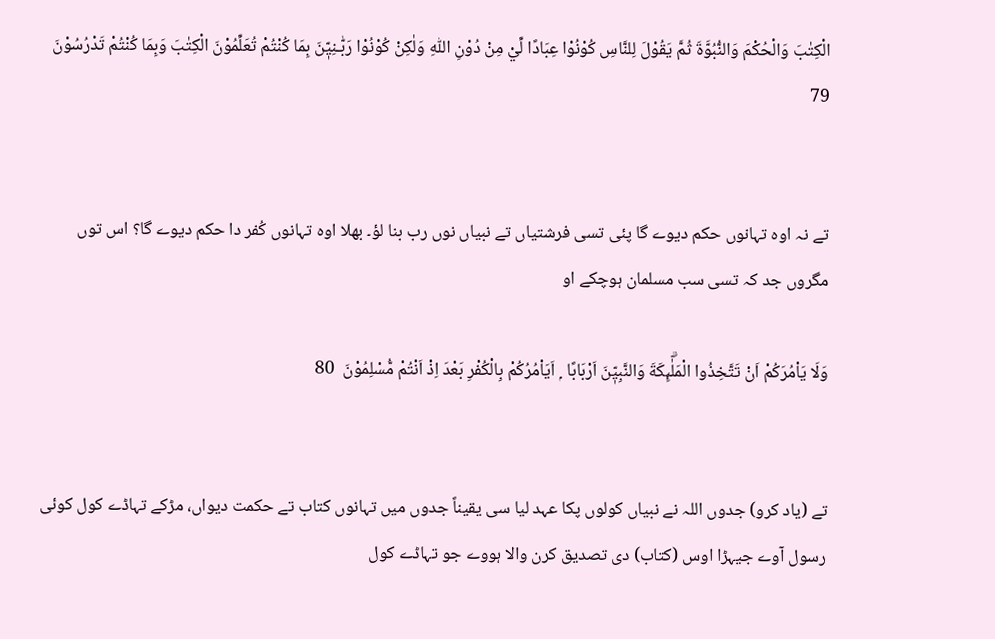الْكِتٰبَ وَالْحُكْمَ وَالنُّبُوَّةَ ثُمَّ يَقُوْلَ لِلنَّاسِ كُوْنُوْا عِبَادًا لِّيْ مِنْ دُوْنِ اللّٰهِ وَلٰكِنْ كُوْنُوْا رَبّٰـنِيّٖنَ بِمَا كُنْتُمْ تُعَلِّمُوْنَ الْكِتٰبَ وَبِمَا كُنْتُمْ تَدْرُسُوْنَ   79


تے نہ اوہ تہانوں حکم دیوے گا پئی تسی فرشتیاں تے نبیاں نوں رب بنا لؤ۔ بھلا اوہ تہانوں کُفر دا حکم دیوے گا؟ اس توں مگروں جد کہ تسی سب مسلمان ہوچکے او

وَلَا يَاْمُرَكُمْ اَنْ تَتَّخِذُوا الْمَلٰۗىِٕكَةَ وَالنَّبِيّٖنَ اَرْبَابًا  ۭ اَيَاْمُرُكُمْ بِالْكُفْرِ بَعْدَ اِذْ اَنْتُمْ مُّسْلِمُوْنَ  80


تے (یاد کرو) جدوں اللہ نے نبیاں کولوں پکا عہد لیا سی یقیناً جدوں میں تہانوں کتاب تے حکمت دیواں، مڑکے تہاڈے کول کوئی رسول آوے جیہڑا اوس (کتاب) دی تصدیق کرن والا ہووے جو تہاڈے کول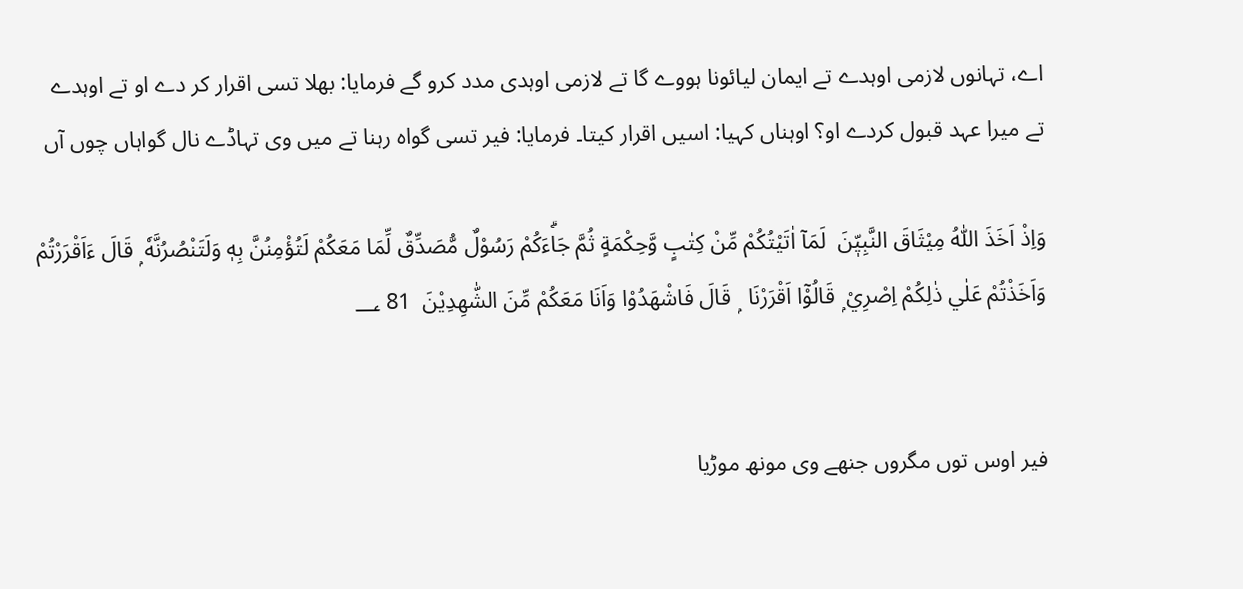اے، تہانوں لازمی اوہدے تے ایمان لیائونا ہووے گا تے لازمی اوہدی مدد کرو گے فرمایا: بھلا تسی اقرار کر دے او تے اوہدے تے میرا عہد قبول کردے او؟ اوہناں کہیا: اسیں اقرار کیتا۔ فرمایا: فیر تسی گواہ رہنا تے میں وی تہاڈے نال گواہاں چوں آں

وَاِذْ اَخَذَ اللّٰهُ مِيْثَاقَ النَّبِيّٖنَ  لَمَآ اٰتَيْتُكُمْ مِّنْ كِتٰبٍ وَّحِكْمَةٍ ثُمَّ جَاۗءَكُمْ رَسُوْلٌ مُّصَدِّقٌ لِّمَا مَعَكُمْ لَتُؤْمِنُنَّ بِهٖ وَلَتَنْصُرُنَّهٗ ۭ قَالَ ءَاَقْرَرْتُمْ وَاَخَذْتُمْ عَلٰي ذٰلِكُمْ اِصْرِيْ ۭ قَالُوْٓا اَقْرَرْنَا  ۭ قَالَ فَاشْهَدُوْا وَاَنَا مَعَكُمْ مِّنَ الشّٰهِدِيْنَ  81 ؀


فیر اوس توں مگروں جنھے وی مونھ موڑیا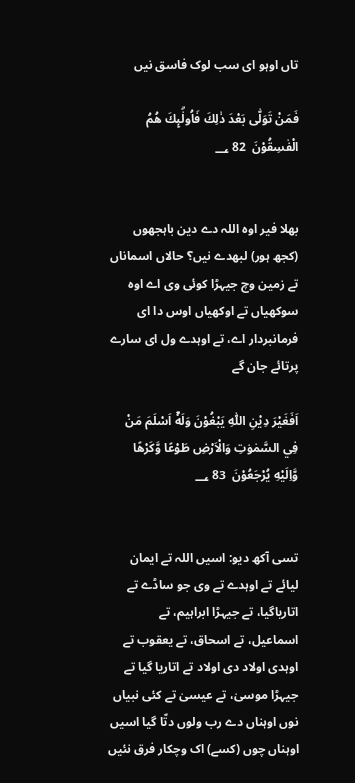تاں اوہو ای سب لوک فاسق نیں

فَمَنْ تَوَلّٰى بَعْدَ ذٰلِكَ فَاُولٰۗىِٕكَ ھُمُ الْفٰسِقُوْنَ  82 ؀


بھلا فیر اوہ اللہ دے دین باہجھوں (کجھ ہور) لبھدے نیں؟ حالاں اسماناں تے زمین وچ جیہڑا کوئی وی اے اوہ سوکھیاں تے اوکھیاں اوس دا ای فرمانبردار اے، تے اوہدے ول ای سارے پرتائے جان گے

اَفَغَيْرَ دِيْنِ اللّٰهِ يَبْغُوْنَ وَلَهٗٓ اَسْلَمَ مَنْ فِي السَّمٰوٰتِ وَالْاَرْضِ طَوْعًا وَّكَرْھًا وَّاِلَيْهِ يُرْجَعُوْنَ  83 ؀


تسی آکھ دیو: اسیں اللہ تے ایمان لیائے تے اوہدے تے وی جو ساڈے تے اتاریاگیا، تے جیہڑا ابراہیم، تے اسماعیل، تے اسحاق، تے یعقوب تے اوہدی اولاد دی اولاد تے اتاریا گیا تے جیہڑا موسیٰ، تے عیسیٰ تے کئی نبیاں نوں اوہناں دے رب ولوں دتّا گیا اسیں اوہناں چوں (کسے) اک وچکار فرق نئیں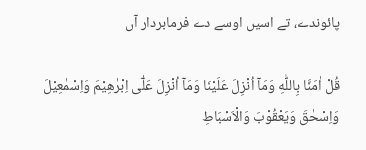پائوندے، تے اسیں اوسے دے فرمابردار آں

قُلْ اٰمَنَّا بِاللّٰهِ وَمَآ اُنْزِلَ عَلَيْنَا وَمَآ اُنْزِلَ عَلٰٓى اِبْرٰهِيْمَ وَاِسْمٰعِيْلَ وَاِسْحٰقَ وَيَعْقُوْبَ وَالْاَسْبَاطِ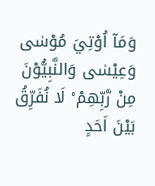وَمَآ اُوْتِيَ مُوْسٰى وَعِيْسٰى وَالنَّبِيُّوْنَ مِنْ رَّبِّهِمْ ۠ لَا نُفَرِّقُ بَيْنَ اَحَدٍ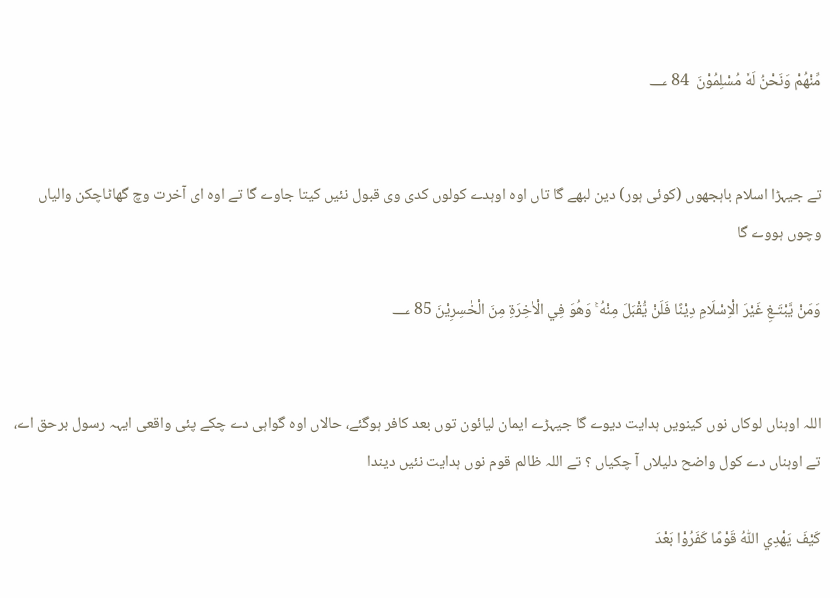مِّنْھُمْ وَنَحْنُ لَهٗ مُسْلِمُوْنَ  84 ؀


تے جیہڑا اسلام باہجھوں (کوئی ہور) دین لبھے گا تاں اوہ اوہدے کولوں کدی وی قبول نئیں کیتا جاوے گا تے اوہ ای آخرت وچ گھاٹاچکن والیاں وچوں ہووے گا

وَمَنْ يَّبْتَـغِ غَيْرَ الْاِسْلَامِ دِيْنًا فَلَنْ يُّقْبَلَ مِنْهُ ۚ وَھُوَ فِي الْاٰخِرَةِ مِنَ الْخٰسِرِيْنَ 85 ؀


اللہ اوہناں لوکاں نوں کینویں ہدایت دیوے گا جیہڑے ایمان لیائون توں بعد کافر ہوگئے، حالاں اوہ گواہی دے چکے پئی واقعی ایہہ رسول برحق اے، تے اوہناں دے کول واضح دلیلاں آ چکیاں ؟ تے اللہ ظالم قوم نوں ہدایت نئیں دیندا

كَيْفَ يَهْدِي اللّٰهُ قَوْمًا كَفَرُوْا بَعْدَ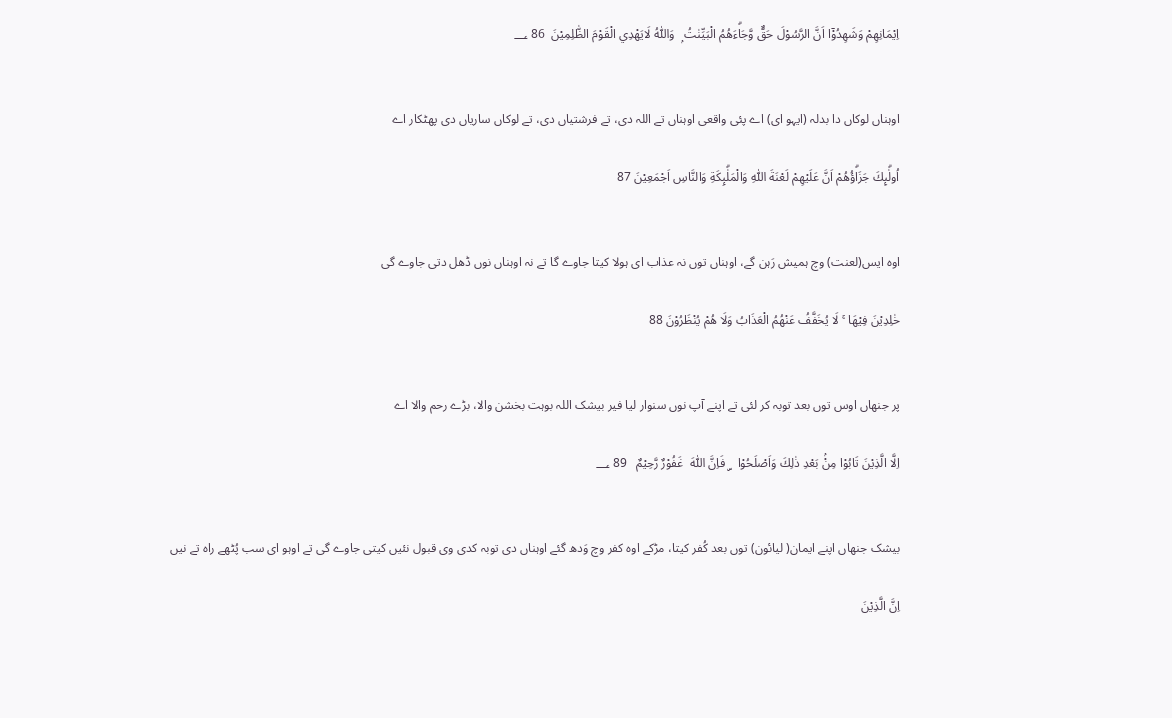اِيْمَانِهِمْ وَشَهِدُوْٓا اَنَّ الرَّسُوْلَ حَقٌّ وَّجَاۗءَھُمُ الْبَيِّنٰتُ ۭ  وَاللّٰهُ لَايَهْدِي الْقَوْمَ الظّٰلِمِيْنَ  86 ؀


اوہناں لوکاں دا بدلہ (ایہو ای) اے پئی واقعی اوہناں تے اللہ دی، تے فرشتیاں دی، تے لوکاں ساریاں دی پھٹکار اے

اُولٰۗىِٕكَ جَزَاۗؤُھُمْ اَنَّ عَلَيْهِمْ لَعْنَةَ اللّٰهِ وَالْمَلٰۗىِٕكَةِ وَالنَّاسِ اَجْمَعِيْنَ 87


اوہ ایس(لعنت) وچ ہمیش رَہن گے، اوہناں توں نہ عذاب ای ہولا کیتا جاوے گا تے نہ اوہناں نوں ڈھل دتی جاوے گی

خٰلِدِيْنَ فِيْهَا  ۚ لَا يُخَفَّفُ عَنْھُمُ الْعَذَابُ وَلَا ھُمْ يُنْظَرُوْنَ 88


پر جنھاں اوس توں بعد توبہ کر لئی تے اپنے آپ نوں سنوار لیا فیر بیشک اللہ بوہت بخشن والا، بڑے رحم والا اے

اِلَّا الَّذِيْنَ تَابُوْا مِنْۢ بَعْدِ ذٰلِكَ وَاَصْلَحُوْا   ۣ فَاِنَّ اللّٰهَ  غَفُوْرٌ رَّحِيْمٌ   89 ؀


بیشک جنھاں اپنے ایمان( لیائون) توں بعد کُفر کیتا، مڑکے اوہ کفر وچ وَدھ گئے اوہناں دی توبہ کدی وی قبول نئیں کیتی جاوے گی تے اوہو ای سب پُٹھے راہ تے نیں

اِنَّ الَّذِيْنَ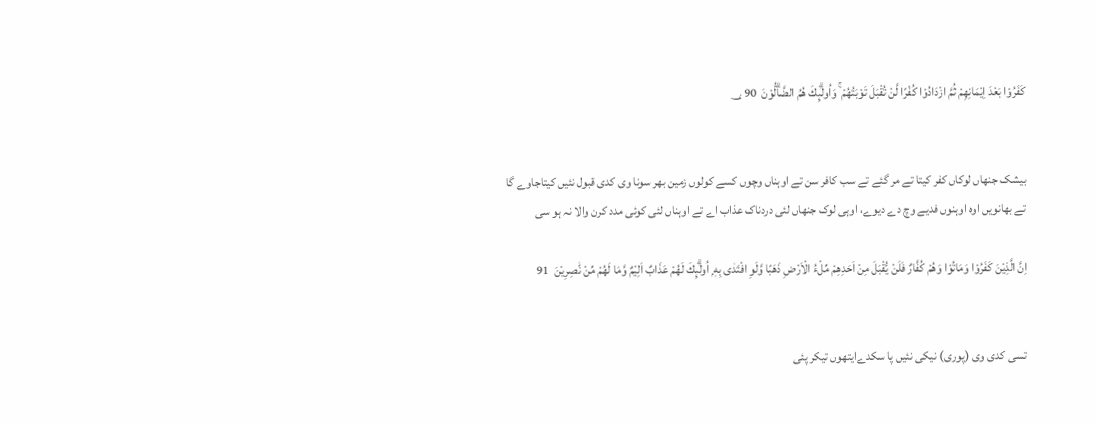كَفَرُوْا بَعْدَ اِيْمَانِهِمْ ثُمَّ ازْدَادُوْا كُفْرًا لَّنْ تُقْبَلَ تَوْبَتُھُمْ ۚ وَاُولٰۗىِٕكَ ھُمُ الضَّاۗلُّوْنَ  90 ؀


بیشک جنھاں لوکاں کفر کیتا تے مر گئے تے سب کافر سن تے اوہناں وچوں کسے کولوں زمین بھر سونا وی کدی قبول نئیں کیتاجاوے گا تے بھانویں اوہ اوہنوں فدیے وچ دے دیوے، اوہی لوک جنھاں لئی دردناک عذاب اے تے اوہناں لئی کوئی مدد کرن والا نہ ہو سی

اِنَّ الَّذِيْنَ كَفَرُوْا وَمَاتُوْا وَھُمْ كُفَّارٌ فَلَنْ يُّقْبَلَ مِنْ اَحَدِھِمْ مِّلْءُ الْاَرْضِ ذَھَبًا وَّلَوِ افْتَدٰى بِهٖ ۭ اُولٰۗىِٕكَ لَھُمْ عَذَابٌ اَلِيْمٌ وَّمَا لَھُمْ مِّنْ نّٰصِرِيْنَ  91


تسی کدی وی (پوری) نیکی نئیں پا سکدےایتھوں تیکر پئی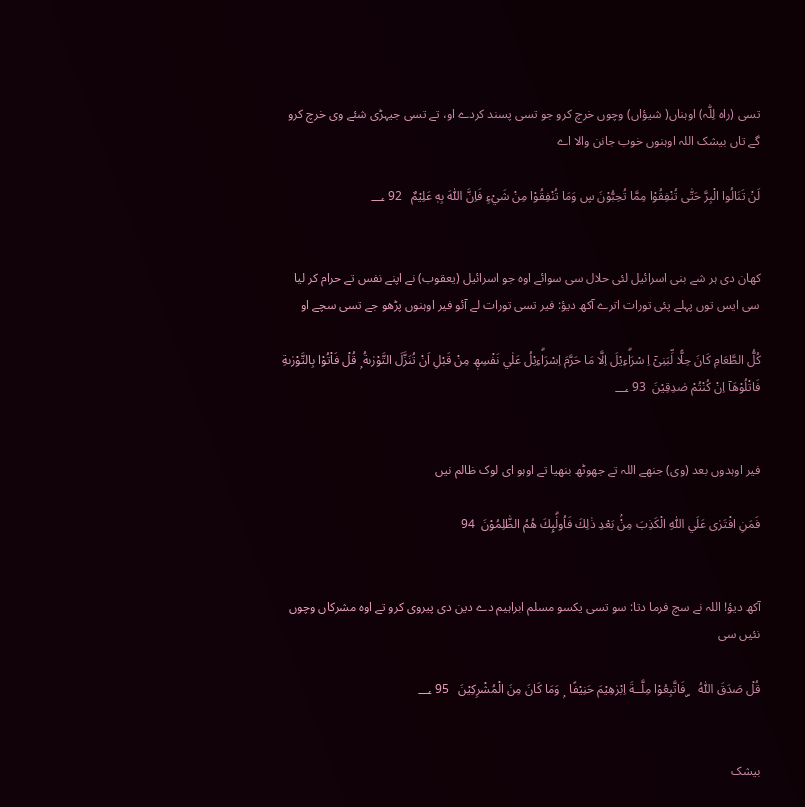تسی (راہ لِلّٰہ) اوہناں( شیؤاں) وچوں خرچ کرو جو تسی پسند کردے او، تے تسی جیہڑی شئے وی خرچ کرو گے تاں بیشک اللہ اوہنوں خوب جانن والا اے

لَنْ تَنَالُوا الْبِرَّ حَتّٰى تُنْفِقُوْا مِمَّا تُحِبُّوْنَ ڛ وَمَا تُنْفِقُوْا مِنْ شَيْءٍ فَاِنَّ اللّٰهَ بِهٖ عَلِيْمٌ   92 ؀


کھان دی ہر شے بنی اسرائیل لئی حلال سی سوائے اوہ جو اسرائیل (یعقوب) نے اپنے نفس تے حرام کر لیا سی ایس توں پہلے پئی تورات اترے آکھ دیؤ: فیر تسی تورات لے آئو فیر اوہنوں پڑھو جے تسی سچے او

كُلُّ الطَّعَامِ كَانَ حِلًّا لِّبَنِىْٓ اِ سْرَاۗءِيْلَ اِلَّا مَا حَرَّمَ اِسْرَاۗءِيْلُ عَلٰي نَفْسِھٖ مِنْ قَبْلِ اَنْ تُنَزَّلَ التَّوْرٰىةُ ۭ قُلْ فَاْتُوْا بِالتَّوْرٰىةِ فَاتْلُوْھَآ اِنْ كُنْتُمْ صٰدِقِيْنَ  93 ؀


فیر اوہدوں بعد (وی) جنھے اللہ تے جھوٹھ بنھیا تے اوہو ای لوک ظالم نیں

فَمَنِ افْتَرٰى عَلَي اللّٰهِ الْكَذِبَ مِنْۢ بَعْدِ ذٰلِكَ فَاُولٰۗىِٕكَ ھُمُ الظّٰلِمُوْنَ  94


آکھ دیؤ! اللہ نے سچ فرما دتا: سو تسی یکسو مسلم ابراہیم دے دین دی پیروی کرو تے اوہ مشرکاں وچوں نئیں سی

قُلْ صَدَقَ اللّٰهُ    ۣفَاتَّبِعُوْا مِلَّــةَ اِبْرٰهِيْمَ حَنِيْفًا  ۭ وَمَا كَانَ مِنَ الْمُشْرِكِيْنَ   95 ؀


بیشک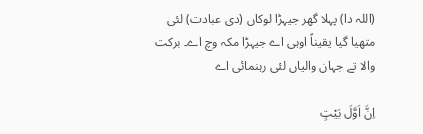(اللہ دا) پہلا گھر جیہڑا لوکاں (دی عبادت) لئی متھیا گیا یقیناً اوہی اے جیہڑا مکہ وچ اے۔ برکت والا تے جہان والیاں لئی رہنمائی اے

اِنَّ اَوَّلَ بَيْتٍ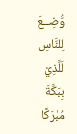وُّضِــعَ لِلنَّاسِ لَلَّذِيْ بِبَكَّةَ مُبٰرَكًا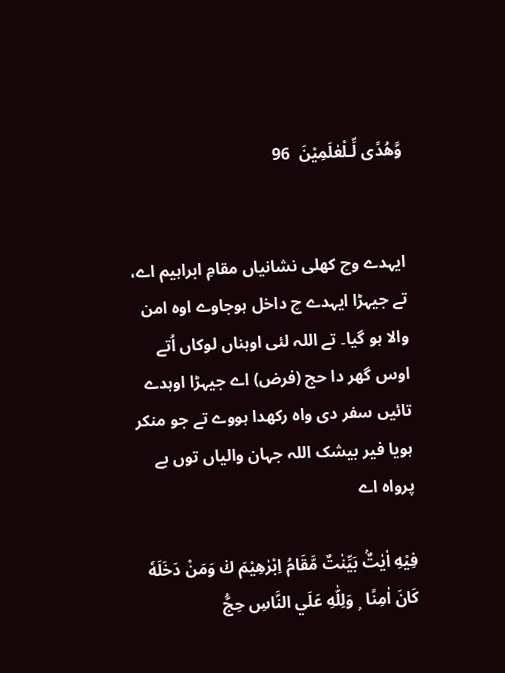وَّھُدًى لِّـلْعٰلَمِيْنَ  96


ایہدے وچ کھلی نشانیاں مقامِ ابراہیم اے، تے جیہڑا ایہدے چ داخل ہوجاوے اوہ امن والا ہو گیا۔ تے اللہ لئی اوہناں لوکاں اُتے اوس گھر دا حج (فرض) اے جیہڑا اوہدے تائیں سفر دی واہ رکھدا ہووے تے جو منکر ہویا فیر بیشک اللہ جہان والیاں توں بے پرواہ اے

فِيْهِ اٰيٰتٌۢ بَيِّنٰتٌ مَّقَامُ اِبْرٰهِيْمَ ڬ وَمَنْ دَخَلَهٗ كَانَ اٰمِنًا  ۭ وَلِلّٰهِ عَلَي النَّاسِ حِجُّ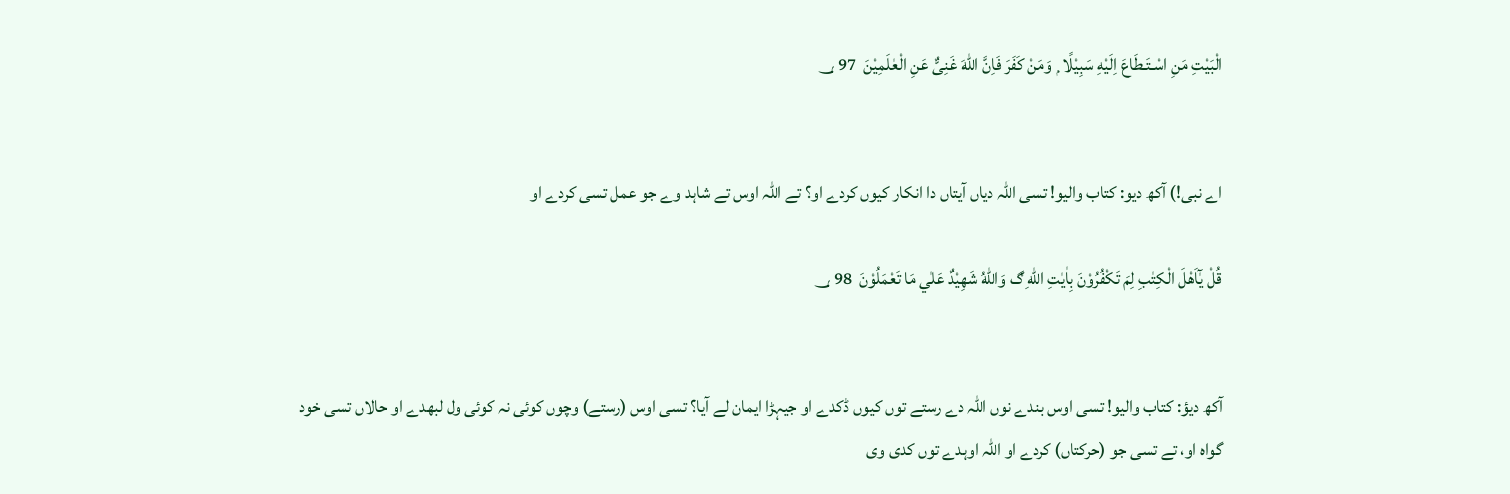الْبَيْتِ مَنِ اسْـتَـطَاعَ اِلَيْهِ سَبِيْلًا  ۭ وَمَنْ كَفَرَ فَاِنَّ اللّٰهَ غَنِىٌّ عَنِ الْعٰلَمِيْنَ  97 ؀


اے نبی!) آکھ دیو: کتاب والیو! تسی اللہ دیاں آیتاں دا انکار کیوں کردے او؟ تے اللہ اوس تے شاہد وے جو عمل تسی کردے او

قُلْ يٰٓاَھْلَ الْكِتٰبِ لِمَ تَكْفُرُوْنَ بِاٰيٰتِ اللّٰهِ ڰ وَاللّٰهُ شَهِيْدٌ عَلٰي مَا تَعْمَلُوْنَ  98 ؀


آکھ دیؤ: کتاب والیو! تسی اوس بندے نوں اللہ دے رستے توں کیوں ڈکدے او جیہڑا ایمان لے آیا؟ تسی اوس (رستے) وچوں کوئی نہ کوئی ول لبھدے او حالاں تسی خود گواہ او، تے تسی جو (حرکتاں) کردے او اللہ اوہدے توں کدی وی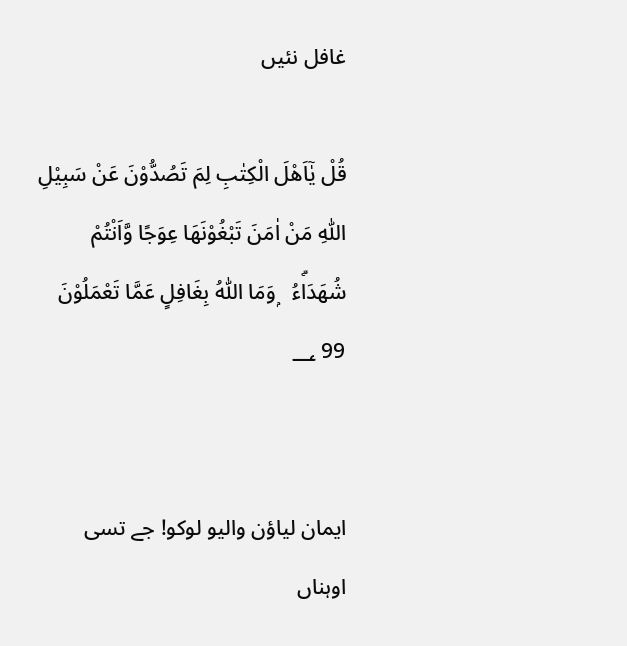غافل نئیں

قُلْ يٰٓاَھْلَ الْكِتٰبِ لِمَ تَصُدُّوْنَ عَنْ سَبِيْلِ اللّٰهِ مَنْ اٰمَنَ تَبْغُوْنَھَا عِوَجًا وَّاَنْتُمْ شُهَدَاۗءُ   ۭوَمَا اللّٰهُ بِغَافِلٍ عَمَّا تَعْمَلُوْنَ  99 ؀


ایمان لیاؤن والیو لوکو! جے تسی اوہناں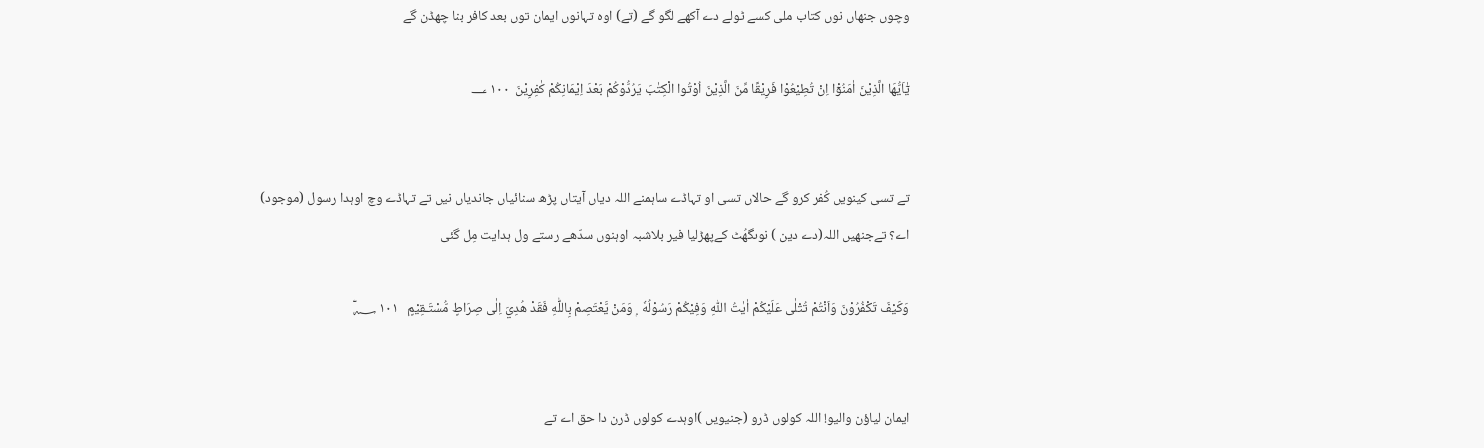وچوں جنھاں نوں کتاب ملی کسے ٹولے دے آکھے لگو گے (تے) اوہ تہانوں ایمان توں بعد کافر بنا چھڈن گے

يٰٓاَيُّھَا الَّذِيْنَ اٰمَنُوْٓا اِنْ تُطِيْعُوْا فَرِيْقًا مِّنَ الَّذِيْنَ اُوْتُوا الْكِتٰبَ يَرُدُّوْكُمْ بَعْدَ اِيْمَانِكُمْ كٰفِرِيْنَ  ١٠٠ ؀


تے تسی کینویں کُفر کرو گے حالاں تسی او تہاڈے ساہمنے اللہ دیاں آیتاں پڑھ سنائیاں جاندیاں نیں تے تہاڈے وچ اوہدا رسول (موجود) اے؟ تےجنھیں اللہ(دے دین ) نوںگھُٹ کےپھڑلیا فیر بلاشبہ اوہنوں سدّھے رستے ول ہدایت مِل گئی

وَكَيْفَ تَكْفُرُوْنَ وَاَنْتُمْ تُتْلٰى عَلَيْكُمْ اٰيٰتُ اللّٰهِ وَفِيْكُمْ رَسُوْلُهٗ  ۭ وَمَنْ يَّعْتَصِمْ بِاللّٰهِ فَقَدْ ھُدِيَ اِلٰى صِرَاطٍ مُّسْتَـقِيْمٍ   ١٠١ ؁ۧ


ایمان لیاؤن والیو! اللہ کولوں ڈرو (جنیویں )اوہدے کولوں ڈرن دا حق اے تے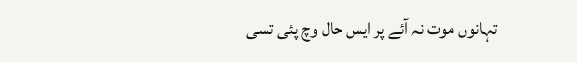تہانوں موت نہ آئے پر ایس حال وچ پئی تسی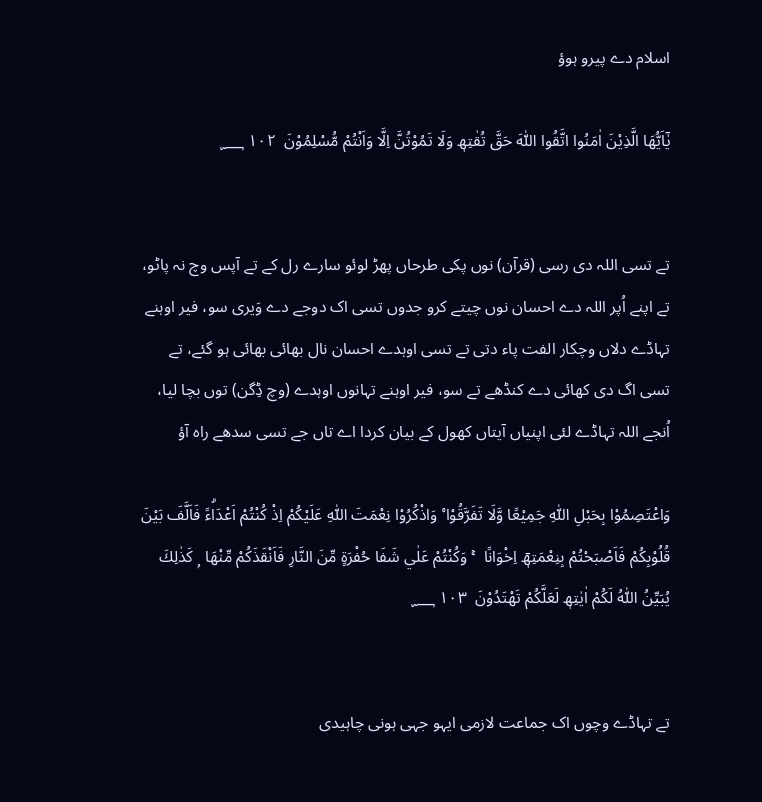اسلام دے پیرو ہوؤ

يٰٓاَيُّھَا الَّذِيْنَ اٰمَنُوا اتَّقُوا اللّٰهَ حَقَّ تُقٰتِھٖ وَلَا تَمُوْتُنَّ اِلَّا وَاَنْتُمْ مُّسْلِمُوْنَ  ١٠٢ ؁


تے تسی اللہ دی رسی (قرآن) نوں پکی طرحاں پھڑ لوئو سارے رل کے تے آپس وچ نہ پاٹو، تے اپنے اُپر اللہ دے احسان نوں چیتے کرو جدوں تسی اک دوجے دے وَیری سو، فیر اوہنے تہاڈے دلاں وچکار الفت پاء دتی تے تسی اوہدے احسان نال بھائی بھائی ہو گئے، تے تسی اگ دی کھائی دے کنڈھے تے سو، فیر اوہنے تہانوں اوہدے (وچ ڈِگن) توں بچا لیا، اُنجے اللہ تہاڈے لئی اپنیاں آیتاں کھول کے بیان کردا اے تاں جے تسی سدھے راہ آؤ

وَاعْتَصِمُوْا بِحَبْلِ اللّٰهِ جَمِيْعًا وَّلَا تَفَرَّقُوْا ۠ وَاذْكُرُوْا نِعْمَتَ اللّٰهِ عَلَيْكُمْ اِذْ كُنْتُمْ اَعْدَاۗءً فَاَلَّفَ بَيْنَ قُلُوْبِكُمْ فَاَصْبَحْتُمْ بِنِعْمَتِھٖٓ اِخْوَانًا   ۚ وَكُنْتُمْ عَلٰي شَفَا حُفْرَةٍ مِّنَ النَّارِ فَاَنْقَذَكُمْ مِّنْھَا  ۭ كَذٰلِكَ يُبَيِّنُ اللّٰهُ لَكُمْ اٰيٰتِھٖ لَعَلَّكُمْ تَھْتَدُوْنَ  ١٠٣ ؁


تے تہاڈے وچوں اک جماعت لازمی ایہو جہی ہونی چاہیدی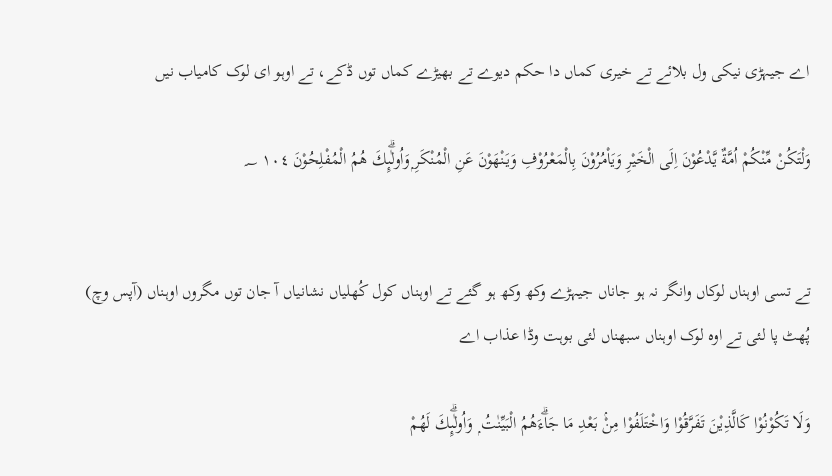اے جیہڑی نیکی ول بلائے تے خیری کماں دا حکم دیوے تے بھیڑے کماں توں ڈکے، تے اوہو ای لوک کامیاب نیں

وَلْتَكُنْ مِّنْكُمْ اُمَّةٌ يَّدْعُوْنَ اِلَى الْخَيْرِ وَيَاْمُرُوْنَ بِالْمَعْرُوْفِ وَيَنْهَوْنَ عَنِ الْمُنْكَرِ ۭوَاُولٰۗىِٕكَ ھُمُ الْمُفْلِحُوْنَ ١٠٤ ؁


تے تسی اوہناں لوکاں وانگر نہ ہو جاناں جیہڑے وکھ وکھ ہو گئے تے اوہناں کول کُھلیاں نشانیاں آ جان توں مگروں اوہناں (آپس وچ) پُھٹ پا لئی تے اوہ لوک اوہناں سبھناں لئی بوہت وڈا عذاب اے

وَلَا تَكُوْنُوْا كَالَّذِيْنَ تَفَرَّقُوْا وَاخْتَلَفُوْا مِنْۢ بَعْدِ مَا جَاۗءَھُمُ الْبَيِّنٰتُ ۭ وَاُولٰۗىِٕكَ لَھُمْ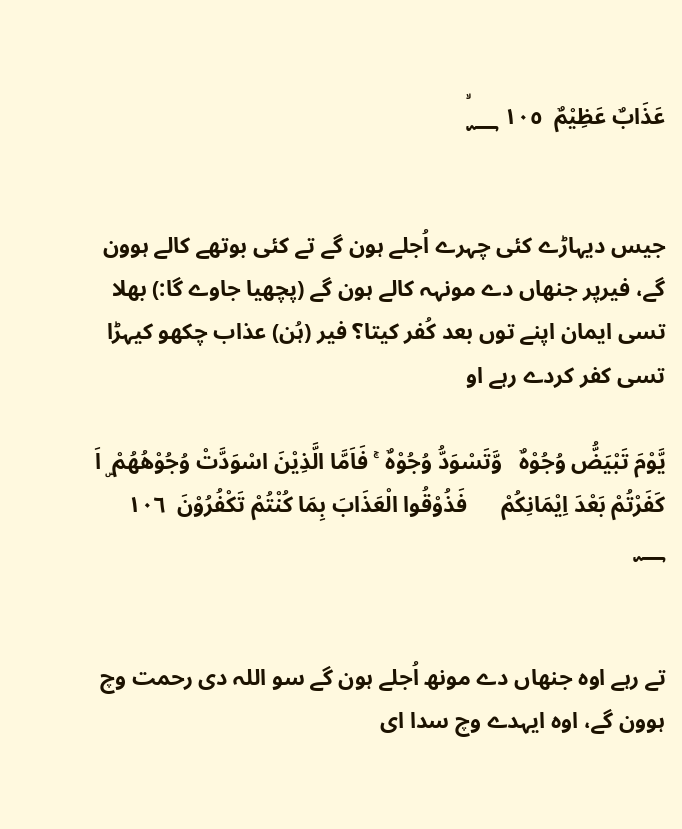عَذَابٌ عَظِيْمٌ  ١٠٥ ؁ۙ


جیس دیہاڑے کئی چہرے اُجلے ہون گے تے کئی بوتھے کالے ہوون گے، فیرپر جنھاں دے مونہہ کالے ہون گے (پچھیا جاوے گا:) بھلا تسی ایمان اپنے توں بعد کُفر کیتا؟ فیر (ہُن) عذاب چکھو کیہڑا تسی کفر کردے رہے او

يَّوْمَ تَبْيَضُّ وُجُوْهٌ   وَّتَسْوَدُّ وُجُوْهٌ  ۚ فَاَمَّا الَّذِيْنَ اسْوَدَّتْ وُجُوْھُھُمْ ۣ اَ كَفَرْتُمْ بَعْدَ اِيْمَانِكُمْ      فَذُوْقُوا الْعَذَابَ بِمَا كُنْتُمْ تَكْفُرُوْنَ  ١٠٦ ؁


تے رہے اوہ جنھاں دے مونھ اُجلے ہون گے سو اللہ دی رحمت وچ ہوون گے، اوہ ایہدے وچ سدا ای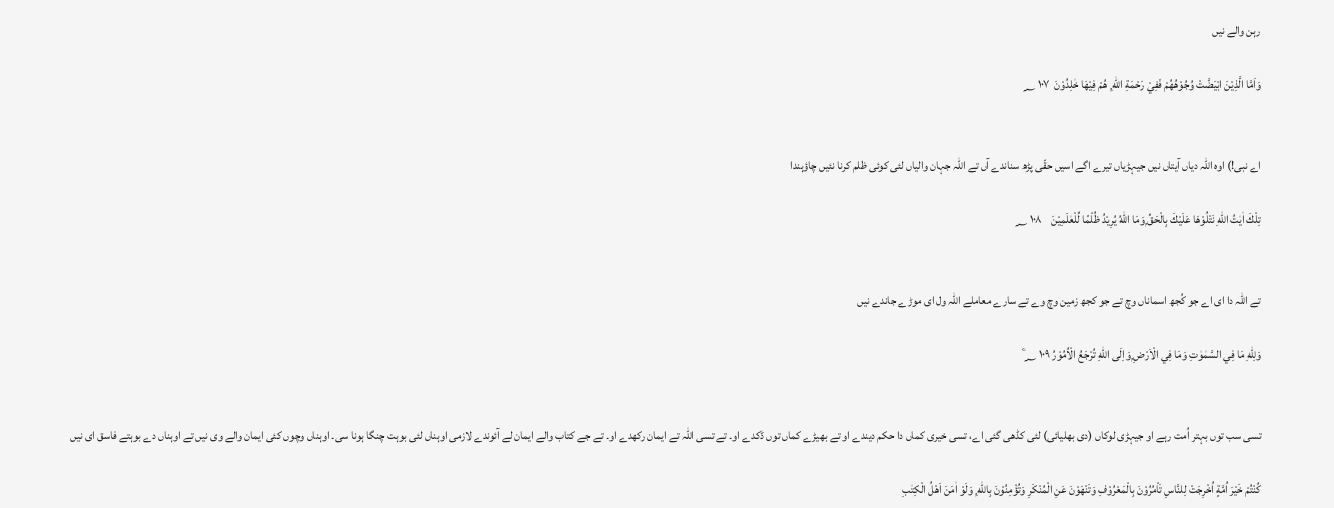رہن والے نیں

وَاَمَّا الَّذِيْنَ ابْيَضَّتْ وُجُوْھُھُمْ فَفِيْ رَحْمَةِ اللّٰهِ ۭ ھُمْ فِيْھَا خٰلِدُوْنَ  ١٠٧ ؁


اے نبی!) اوہ اللہ دیاں آیتاں نیں جیہڑیاں تیرے اگے اسیں حقّی پڑھ سناندے آں تے اللہ جہان والیاں لئی کوئی ظلم کرنا نئیں چاؤہندا

تِلْكَ اٰيٰتُ اللّٰهِ نَتْلُوْھَا عَلَيْكَ بِالْحَقِّ ۭوَمَا اللّٰهُ يُرِيْدُ ظُلْمًا لِّلْعٰلَمِيْنَ    ١٠٨ ؁


تے اللہ دا ای اے جو کُجھ اسماناں وچ تے جو کجھ زمین وچ وے تے سارے معاملے اللہ ول ای موڑے جاندے نیں

وَلِلّٰهِ مَا فِي السَّمٰوٰتِ وَمَا فِي الْاَرْضِ ۭوَاِلَى اللّٰهِ تُرْجَعُ الْاُمُوْرُ ١٠٩ ؁ۧ


تسی سب توں بہتر اُمت رہے او جیہڑی لوکاں (دی بھلیائی) لئی کڈھی گئی اے، تسی خیری کماں دا حکم دیندے او تے بھیڑے کماں توں ڈکدے او۔ تے تسی اللہ تے ایمان رکھدے او۔ تے جے کتاب والے ایمان لے آئوندے لازمی اوہناں لئی بوہت چنگا ہونا سی۔ اوہناں وچوں کئی ایمان والے وی نیں تے اوہناں دے بوہتے فاسق ای نیں

كُنْتُمْ خَيْرَ اُمَّةٍ اُخْرِجَتْ لِلنَّاسِ تَاْمُرُوْنَ بِالْمَعْرُوْفِ وَتَنْهَوْنَ عَنِ الْمُنْكَرِ وَتُؤْمِنُوْنَ بِاللّٰهِ ۭ وَلَوْ اٰمَنَ اَھْلُ الْكِتٰبِ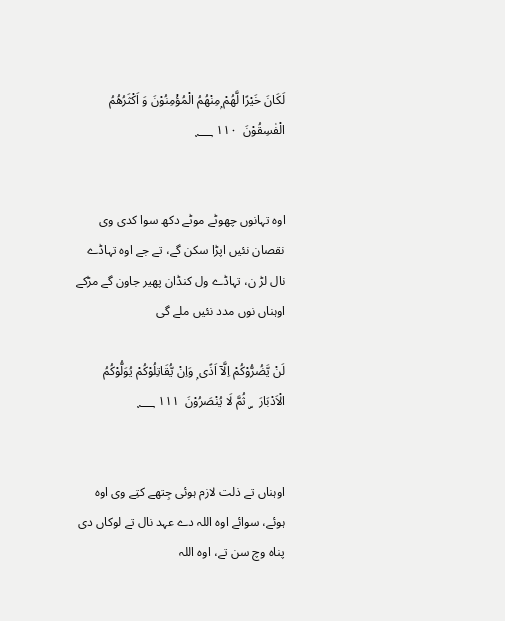لَكَانَ خَيْرًا لَّھُمْ ۭمِنْھُمُ الْمُؤْمِنُوْنَ وَ اَكْثَرُھُمُ الْفٰسِقُوْنَ  ١١٠ ؁


اوہ تہانوں چھوٹے موٹے دکھ سوا کدی وی نقصان نئیں اپڑا سکن گے، تے جے اوہ تہاڈے نال لڑ ن، تہاڈے ول کنڈان پھیر جاون گے مڑکے اوہناں نوں مدد نئیں ملے گی

لَنْ يَّضُرُّوْكُمْ اِلَّآ اَذًى ۭ وَاِنْ يُّقَاتِلُوْكُمْ يُوَلُّوْكُمُ الْاَدْبَارَ   ۣ ثُمَّ لَا يُنْصَرُوْنَ  ١١١ ؁


اوہناں تے ذلت لازم ہوئی جِتھے کتِے وی اوہ ہوئے، سوائے اوہ اللہ دے عہد نال تے لوکاں دی پناہ وچ سن تے، اوہ اللہ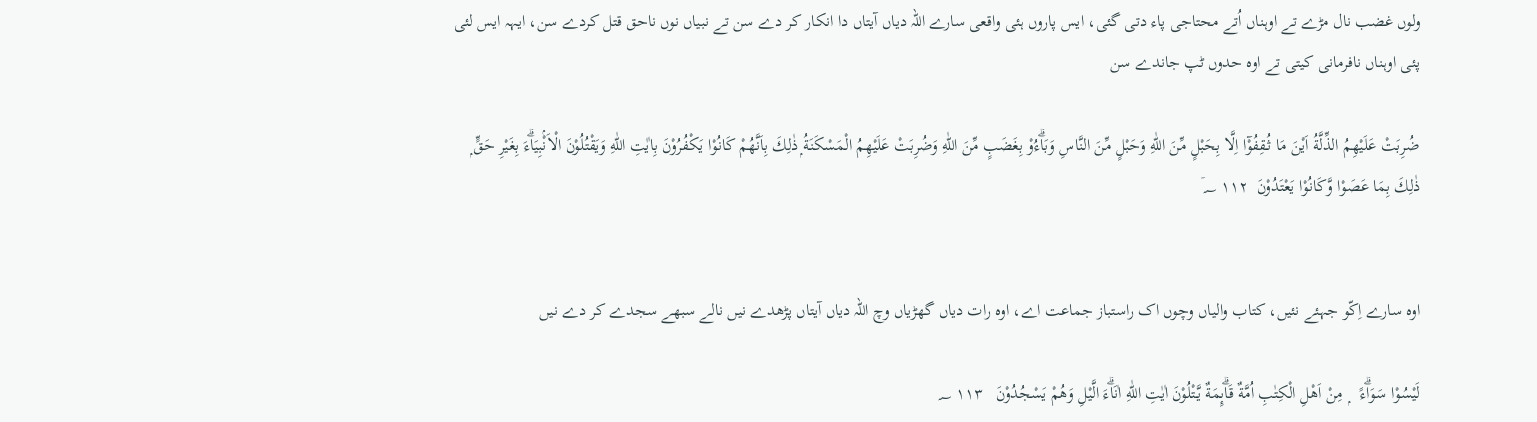ولوں غضب نال مڑے تے اوہناں اُتے محتاجی پاء دتی گئی، ایس پاروں ہئی واقعی سارے اللہ دیاں آیتاں دا انکار کر دے سن تے نبیاں نوں ناحق قتل کردے سن، ایہہ ایس لئی پئی اوہناں نافرمانی کیتی تے اوہ حدوں ٹپ جاندے سن

ضُرِبَتْ عَلَيْهِمُ الذِّلَّةُ اَيْنَ مَا ثُـقِفُوْٓا اِلَّا بِحَبْلٍ مِّنَ اللّٰهِ وَحَبْلٍ مِّنَ النَّاسِ وَبَاۗءُوْ بِغَضَبٍ مِّنَ اللّٰهِ وَضُرِبَتْ عَلَيْهِمُ الْمَسْكَنَةُ ۭذٰلِكَ بِاَنَّھُمْ كَانُوْا يَكْفُرُوْنَ بِاٰيٰتِ اللّٰهِ وَيَقْتُلُوْنَ الْاَنْۢبِيَاۗءَ بِغَيْرِ حَقٍّ ۭ ذٰلِكَ بِمَا عَصَوْا وَّكَانُوْا يَعْتَدُوْنَ  ١١٢ ؁ۤ


اوہ سارے اِکّو جہئے نئیں، کتاب والیاں وچوں اک راستباز جماعت اے، اوہ رات دیاں گھڑیاں وچ اللہ دیاں آیتاں پڑھدے نیں نالے سبھے سجدے کر دے نیں

لَيْسُوْا سَوَاۗءً   ۭ مِنْ اَھْلِ الْكِتٰبِ اُمَّةٌ قَاۗىِٕمَةٌ يَّتْلُوْنَ اٰيٰتِ اللّٰهِ اٰنَاۗءَ الَّيْلِ وَھُمْ يَسْجُدُوْنَ   ١١٣ ؁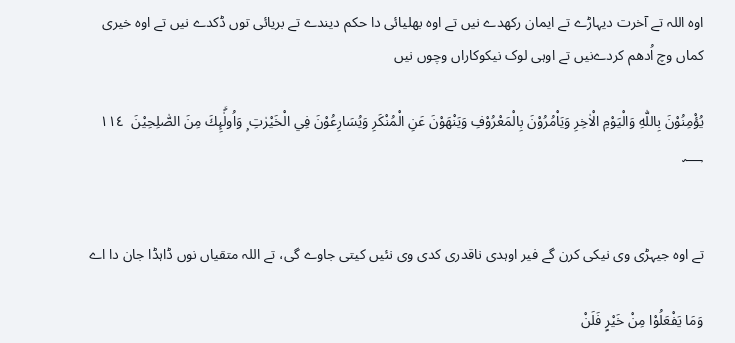اوہ اللہ تے آخرت دیہاڑے تے ایمان رکھدے نیں تے اوہ بھلیائی دا حکم دیندے تے بریائی توں ڈکدے نیں تے اوہ خیری کماں وچ اُدھم کردےنیں تے اوہی لوک نیکوکاراں وچوں نیں

يُؤْمِنُوْنَ بِاللّٰهِ وَالْيَوْمِ الْاٰخِرِ وَيَاْمُرُوْنَ بِالْمَعْرُوْفِ وَيَنْهَوْنَ عَنِ الْمُنْكَرِ وَيُسَارِعُوْنَ فِي الْخَيْرٰتِ ۭ وَاُولٰۗىِٕكَ مِنَ الصّٰلِحِيْنَ  ١١٤ ؁


تے اوہ جیہڑی وی نیکی کرن گے فیر اوہدی ناقدری کدی وی نئیں کیتی جاوے گی، تے اللہ متقیاں نوں ڈاہڈا جان دا اے

وَمَا يَفْعَلُوْا مِنْ خَيْرٍ فَلَنْ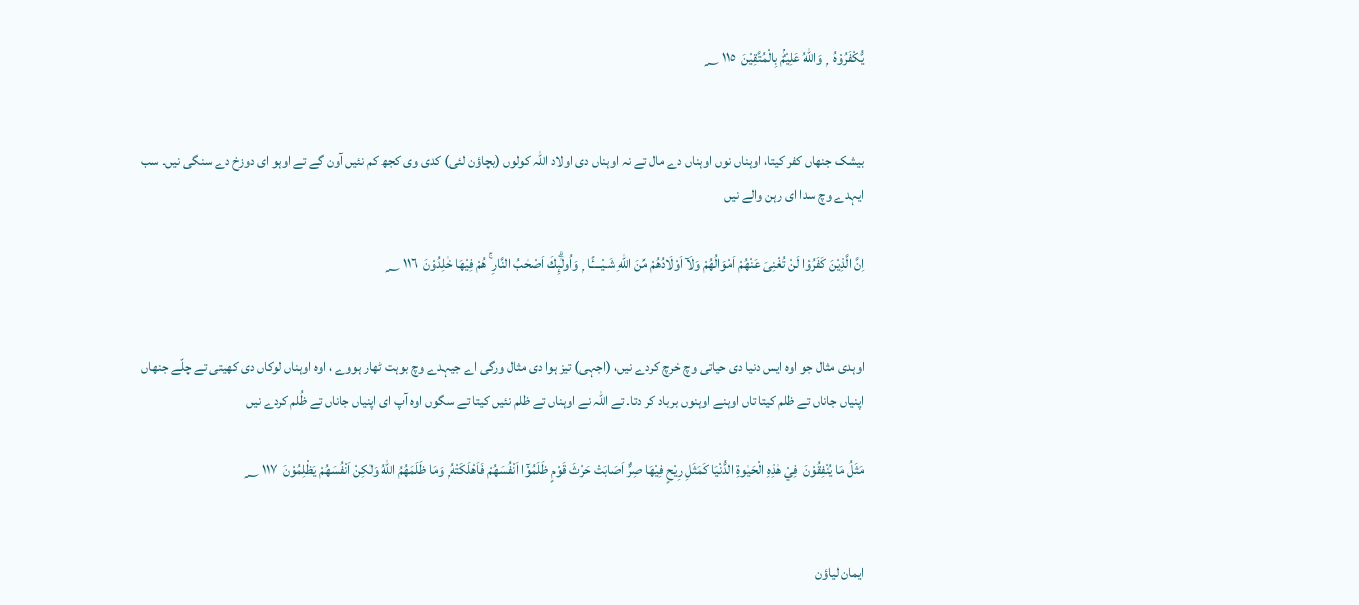يُّكْفَرُوْهُ   ۭ وَاللّٰهُ عَلِيْمٌۢ بِالْمُتَّقِيْنَ  ١١٥ ؁


بیشک جنھاں کفر کیتا، اوہناں نوں اوہناں دے مال تے نہ اوہناں دی اولاد اللہ کولوں (بچاؤن لئی) کدی وی کجھ کم نئیں آون گے تے اوہو ای دوزخ دے سنگی نیں۔ سب ایہدے وچ سدا ای رہن والے نیں

اِنَّ الَّذِيْنَ كَفَرُوْا لَنْ تُغْنِىَ عَنْھُمْ اَمْوَالُھُمْ وَلَآ اَوْلَادُھُمْ مِّنَ اللّٰهِ شَـيْــــًٔـا  ۭ وَاُولٰۗىِٕكَ اَصْحٰبُ النَّارِ ۚ ھُمْ فِيْھَا خٰلِدُوْنَ  ١١٦ ؁


اوہدی مثال جو اوہ ایس دنیا دی حیاتی وچ خرچ کردے نیں، (اجہی) تیز ہوا دی مثال ورگی اے جیہدے وچ بوہت ٹھار ہووے ، اوہ اوہناں لوکاں دی کھیتی تے چلّے جنھاں اپنیاں جاناں تے ظلم کیتا تاں اوہنے اوہنوں برباد کر دتا۔ تے اللہ نے اوہناں تے ظلم نئیں کیتا تے سگوں اوہ آپ ای اپنیاں جاناں تے ظُلم کردے نیں

مَثَلُ مَا يُنْفِقُوْنَ  فِيْ ھٰذِهِ الْحَيٰوةِ الدُّنْيَا كَمَثَلِ رِيْحٍ فِيْھَا صِرٌّ اَصَابَتْ حَرْثَ قَوْمٍ ظَلَمُوْٓا اَنْفُسَھُمْ فَاَھْلَكَتْهُ ۭ وَمَا ظَلَمَھُمُ اللّٰهُ وَلٰكِنْ اَنْفُسَھُمْ يَظْلِمُوْنَ  ١١٧ ؁


ایمان لیاؤن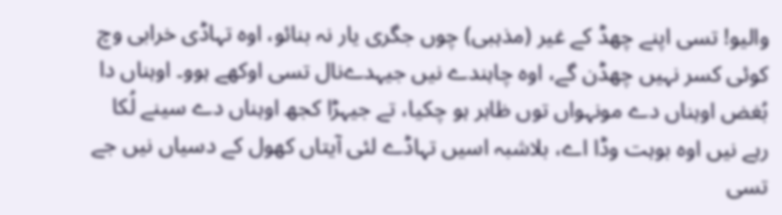والیو! تسی اپنے چھڈ کے غیر (مذہبی) چوں جگری یار نہ بنائو، اوہ تہاڈی خرابی وچ کوئی کسر نہیں چھڈن گے، اوہ چاہندے نیں جیہدےنال تسی اوکھے ہوو۔ اوہناں دا بُغض اوہناں دے مونہواں توں ظاہر ہو چکیا، تے جیہڑا کجھ اوہناں دے سینے لُکا رہے نیں اوہ بوہت وڈا اے، بلاشبہ اسیں تہاڈے لئی آیتاں کھول کے دسیاں نیں جے تسی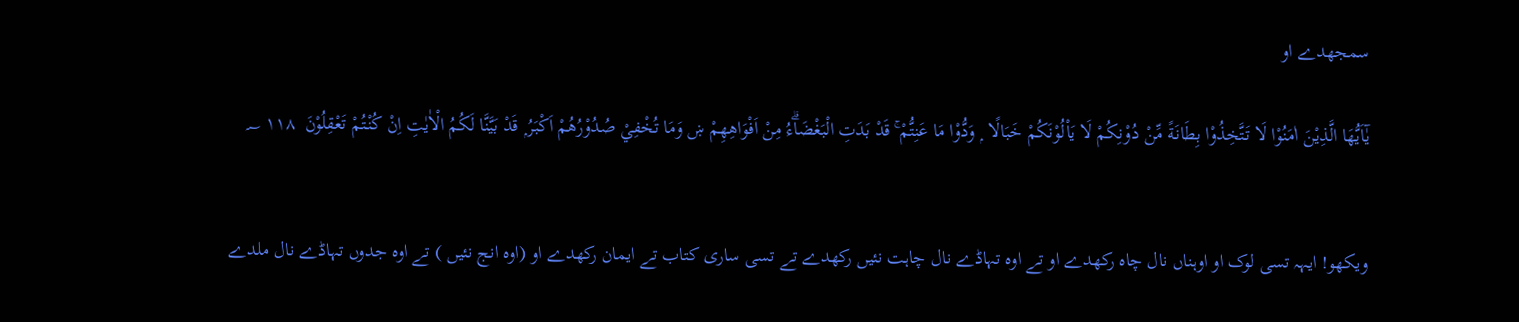سمجھدے او

يٰٓاَيُّھَا الَّذِيْنَ اٰمَنُوْا لَا تَتَّخِذُوْا بِطَانَةً مِّنْ دُوْنِكُمْ لَا يَاْلُوْنَكُمْ خَبَالًا  ۭ وَدُّوْا مَا عَنِتُّمْ ۚ قَدْ بَدَتِ الْبَغْضَاۗءُ مِنْ اَفْوَاهِھِمْ ښ وَمَا تُخْفِيْ صُدُوْرُھُمْ اَكْبَرُ ۭ قَدْ بَيَّنَّا لَكُمُ الْاٰيٰتِ اِنْ كُنْتُمْ تَعْقِلُوْنَ  ١١٨ ؁


ویکھو! ایہہ تسی لوک او اوہناں نال چاہ رکھدے او تے اوہ تہاڈے نال چاہت نئیں رکھدے تے تسی ساری کتاب تے ایمان رکھدے او (اوہ انج نئیں ) تے اوہ جدوں تہاڈے نال ملدے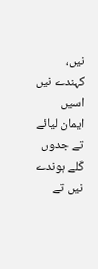نیں، کہندے نیں اسیں ایمان لیائے تے جدوں کّلے ہوندے نیں تے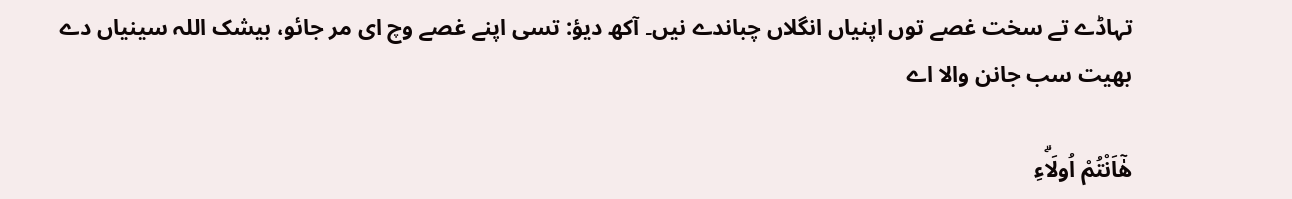تہاڈے تے سخت غصے توں اپنیاں انگلاں چباندے نیں۔ آکھ دیؤ: تسی اپنے غصے وچ ای مر جائو، بیشک اللہ سینیاں دے بھیت سب جانن والا اے

ھٰٓاَنْتُمْ اُولَاۗءِ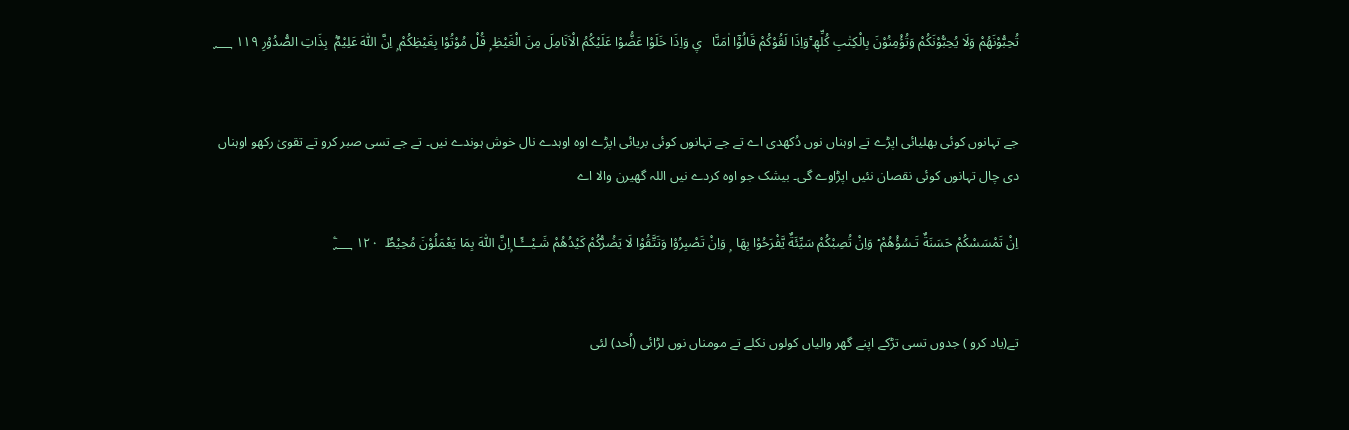تُحِبُّوْنَھُمْ وَلَا يُحِبُّوْنَكُمْ وَتُؤْمِنُوْنَ بِالْكِتٰبِ كُلِّھٖ ۚوَاِذَا لَقُوْكُمْ قَالُوْٓا اٰمَنَّا   ۑ وَاِذَا خَلَوْا عَضُّوْا عَلَيْكُمُ الْاَنَامِلَ مِنَ الْغَيْظِ ۭ قُلْ مُوْتُوْا بِغَيْظِكُمْ ۭ اِنَّ اللّٰهَ عَلِيْمٌۢ  بِذَاتِ الصُّدُوْرِ ١١٩ ؁


جے تہانوں کوئی بھلیائی اپڑے تے اوہناں نوں دُکھدی اے تے جے تہانوں کوئی بریائی اپڑے اوہ اوہدے نال خوش ہوندے نیں۔ تے جے تسی صبر کرو تے تقویٰ رکھو اوہناں دی چال تہانوں کوئی نقصان نئیں اپڑاوے گی۔ بیشک جو اوہ کردے نیں اللہ گھیرن والا اے

اِنْ تَمْسَسْكُمْ حَسَنَةٌ تَـسُؤْھُمْ ۡ وَاِنْ تُصِبْكُمْ سَيِّئَةٌ يَّفْرَحُوْا بِھَا  ۭ وَاِنْ تَصْبِرُوْا وَتَتَّقُوْا لَا يَضُرُّكُمْ كَيْدُھُمْ شَـيْـــًٔـا ۭاِنَّ اللّٰهَ بِمَا يَعْمَلُوْنَ مُحِيْطٌ  ١٢٠ ؁ۧ


تے(یاد کرو ) جدوں تسی تڑکے اپنے گھر والیاں کولوں نکلے تے مومناں نوں لڑائی (اُحد) لئی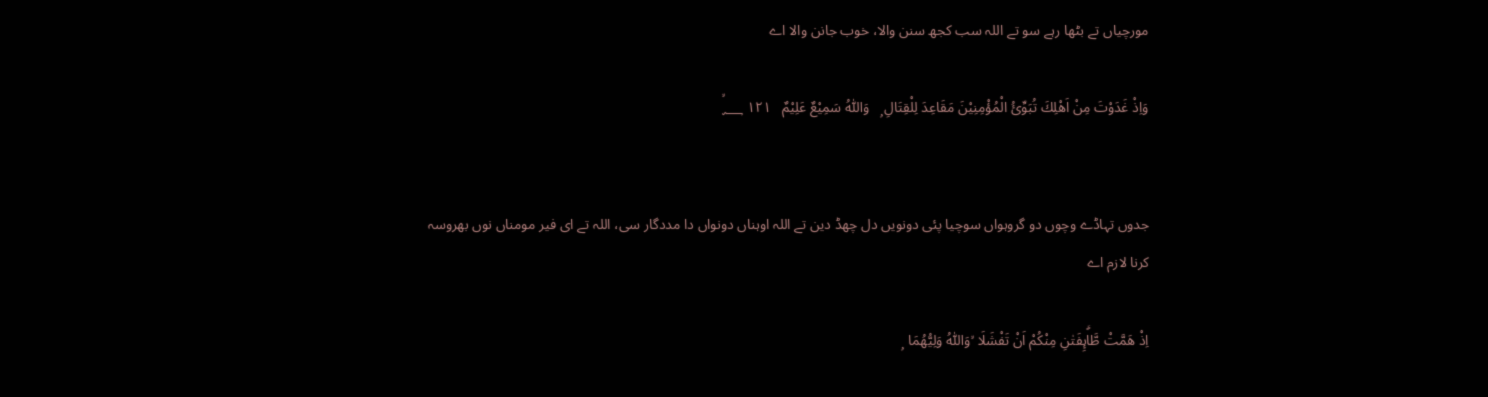مورچیاں تے بٹھا رہے سو تے اللہ سب کجھ سنن والا، خوب جانن والا اے

وَاِذْ غَدَوْتَ مِنْ اَھْلِكَ تُبَوِّئُ الْمُؤْمِنِيْنَ مَقَاعِدَ لِلْقِتَالِ ۭ   وَاللّٰهُ سَمِيْعٌ عَلِيْمٌ   ١٢١ ؁ۙ


جدوں تہاڈے وچوں دو گروہواں سوچیا پئی دونویں دل چھڈ دین تے اللہ اوہناں دونواں دا مددگار سی، اللہ تے ای فیر مومناں نوں بھروسہ کرنا لازم اے

اِذْ ھَمَّتْ طَّاۗىِٕفَتٰنِ مِنْكُمْ اَنْ تَفْشَلَا  ۙوَاللّٰهُ وَلِيُّهُمَا  ۭ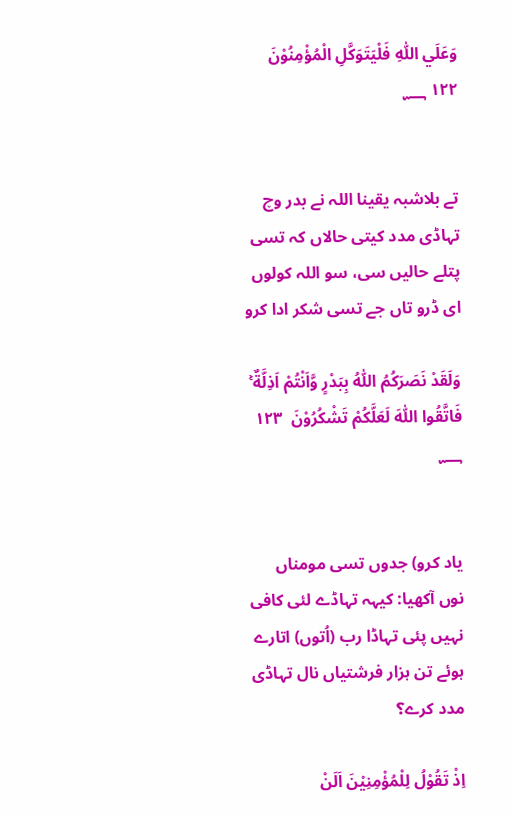وَعَلَي اللّٰهِ فَلْيَتَوَكَّلِ الْمُؤْمِنُوْنَ ١٢٢ ؁


تے بلاشبہ یقینا اللہ نے بدر وچ تہاڈی مدد کیتی حالاں کہ تسی پتلے حالیں سی، سو اللہ کولوں ای ڈرو تاں جے تسی شکر ادا کرو

وَلَقَدْ نَصَرَكُمُ اللّٰهُ بِبَدْرٍ وَّاَنْتُمْ اَذِلَّةٌ ۚ فَاتَّقُوا اللّٰهَ لَعَلَّكُمْ تَشْكُرُوْنَ  ١٢٣ ؁


یاد کرو) جدوں تسی مومناں نوں آکھیا: کیہہ تہاڈے لئی کافی نہیں پئی تہاڈا رب (اُتوں) اتارے ہوئے تن ہزار فرشتیاں نال تہاڈی مدد کرے؟

اِذْ تَقُوْلُ لِلْمُؤْمِنِيْنَ اَلَنْ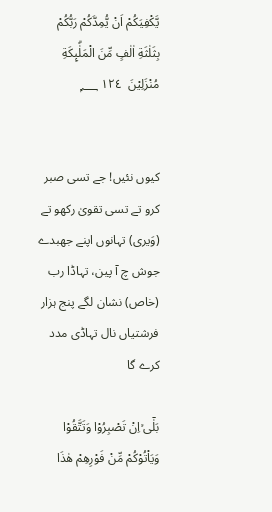يَّكْفِيَكُمْ اَنْ يُّمِدَّكُمْ رَبُّكُمْ بِثَلٰثَةِ اٰلٰفٍ مِّنَ الْمَلٰۗىِٕكَةِ مُنْزَلِيْنَ  ١٢٤ ؁ۭ


کیوں نئیں! جے تسی صبر کرو تے تسی تقویٰ رکھو تے (وَیری) تہانوں اپنے جھبدے جوش چ آ پین، تہاڈا رب (خاص) نشان لگے پنج ہزار فرشتیاں نال تہاڈی مدد کرے گا

بَلٰٓى ۙاِنْ تَصْبِرُوْا وَتَتَّقُوْا وَيَاْتُوْكُمْ مِّنْ فَوْرِھِمْ ھٰذَا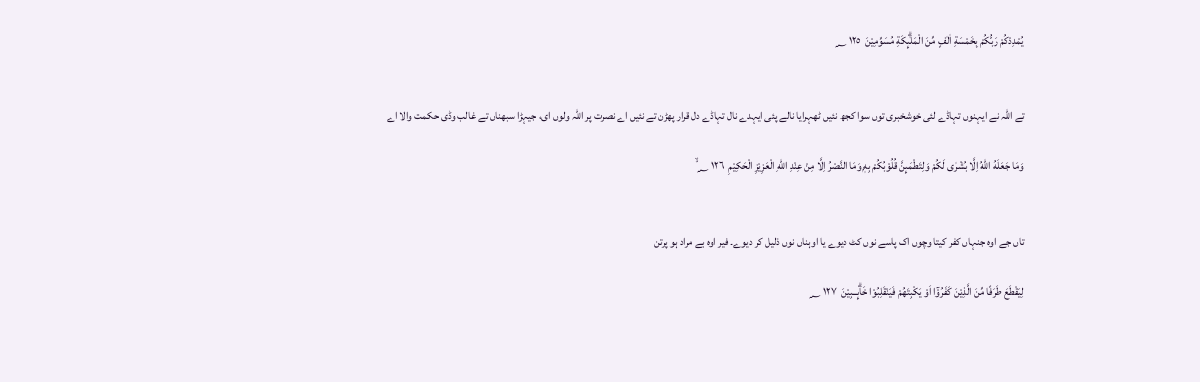يُمْدِدْكُمْ رَبُّكُمْ بِخَمْسَةِ اٰلٰفٍ مِّنَ الْمَلٰۗىِٕكَةِ مُسَوِّمِيْنَ  ١٢٥ ؁


تے اللہ نے ایہنوں تہاڈے لئی خوشخبری توں سوا کجھ نئیں ٹھہرایا نالے پئی ایہدے نال تہاڈے دل قرار پھڑن تے نئیں اے نصرت پر اللہ ولوں ای، جیہڑا سبھناں تے غالب وڈی حکمت والا اے

وَمَا جَعَلَهُ اللّٰهُ اِلَّا بُشْرٰى لَكُمْ وَلِتَطْمَىِٕنَّ قُلُوْبُكُمْ بِهٖ ۭوَمَا النَّصْرُ اِلَّا مِنْ عِنْدِ اللّٰهِ الْعَزِيْزِ الْحَكِيْمِ  ١٢٦ ؁ۙ


تاں جے اوہ جنہاں کفر کیتا وچوں اک پاسے نوں کٹ دیوے یا اوہناں نوں ذلیل کر دیوے۔ فیر اوہ بے مراد ہو پرتن

لِيَقْطَعَ طَرَفًا مِّنَ الَّذِيْنَ كَفَرُوْٓا اَوْ يَكْبِتَھُمْ فَيَنْقَلِبُوْا خَاۗىِٕــبِيْنَ  ١٢٧ ؁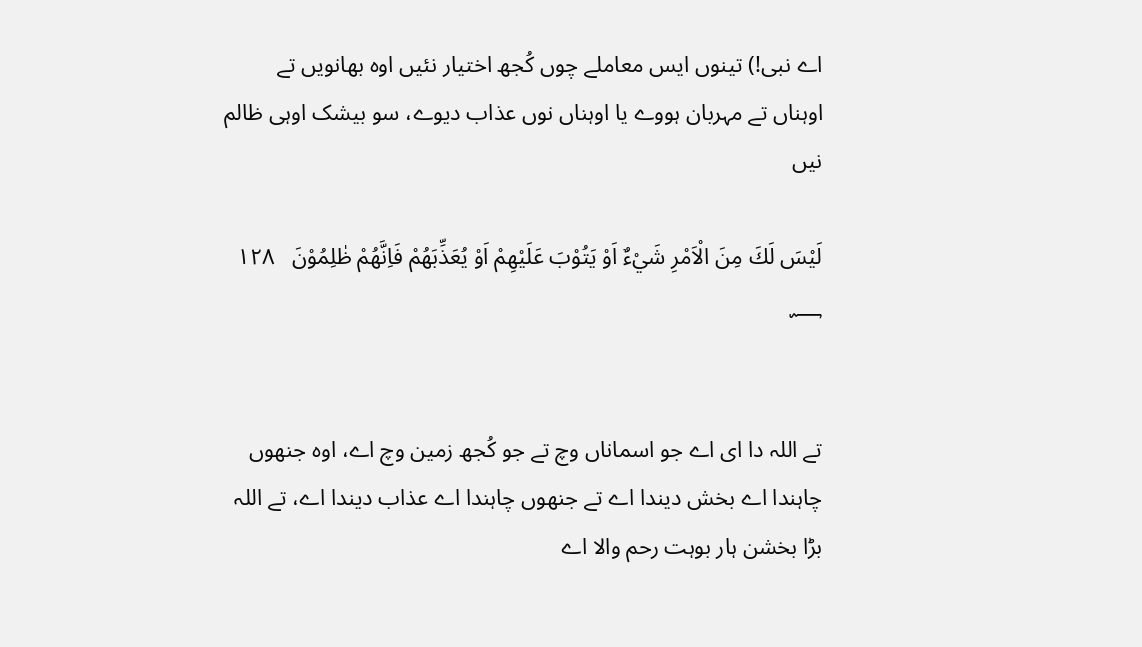اے نبی!) تینوں ایس معاملے چوں کُجھ اختیار نئیں اوہ بھانویں تے اوہناں تے مہربان ہووے یا اوہناں نوں عذاب دیوے، سو بیشک اوہی ظالم نیں

لَيْسَ لَكَ مِنَ الْاَمْرِ شَيْءٌ اَوْ يَتُوْبَ عَلَيْھِمْ اَوْ يُعَذِّبَھُمْ فَاِنَّھُمْ ظٰلِمُوْنَ   ١٢٨ ؁


تے اللہ دا ای اے جو اسماناں وچ تے جو کُجھ زمین وچ اے، اوہ جنھوں چاہندا اے بخش دیندا اے تے جنھوں چاہندا اے عذاب دیندا اے، تے اللہ بڑا بخشن ہار بوہت رحم والا اے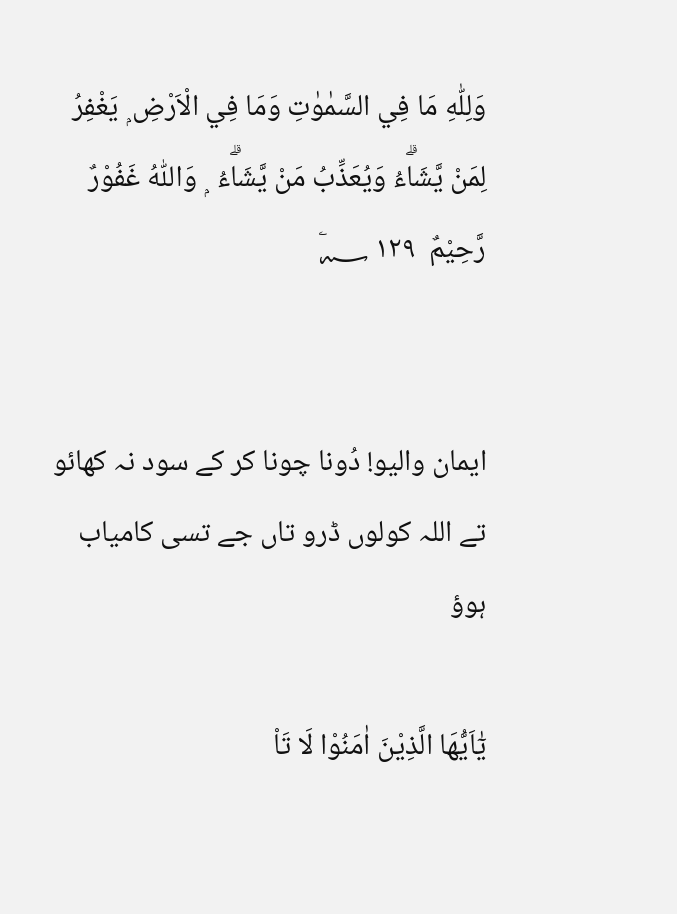وَلِلّٰهِ مَا فِي السَّمٰوٰتِ وَمَا فِي الْاَرْضِ ۭ يَغْفِرُ لِمَنْ يَّشَاۗءُ وَيُعَذِّبُ مَنْ يَّشَاۗءُ  ۭ وَاللّٰهُ غَفُوْرٌ رَّحِيْمٌ  ١٢٩ ؁ۧ


ایمان والیو! دُونا چونا کر کے سود نہ کھائو تے اللہ کولوں ڈرو تاں جے تسی کامیاب ہوؤ

يٰٓاَيُّھَا الَّذِيْنَ اٰمَنُوْا لَا تَاْ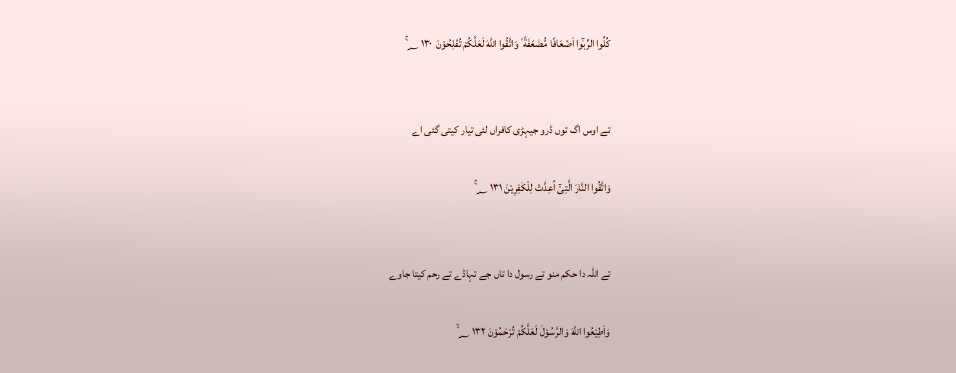كُلُوا الرِّبٰٓوا اَضْعَافًا مُّضٰعَفَةً ۠ وَاتَّقُوا اللّٰهَ لَعَلَّكُمْ تُفْلِحُوْنَ  ١٣٠ ؁ۚ


تے اوس اگ توں ڈرو جیہڑی کافراں لئی تیار کیتی گئی اے

وَاتَّقُوا النَّارَ الَّتِىْٓ اُعِدَّتْ لِلْكٰفِرِيْنَ ١٣١ ؁ۚ


تے اللہ دا حکم منو تے رسول دا تاں جے تہاڈے تے رحم کیتا جاوے

وَاَطِيْعُوا اللّٰهَ وَالرَّسُوْلَ لَعَلَّكُمْ تُرْحَمُوْنَ ١٣٢ ؁ۙ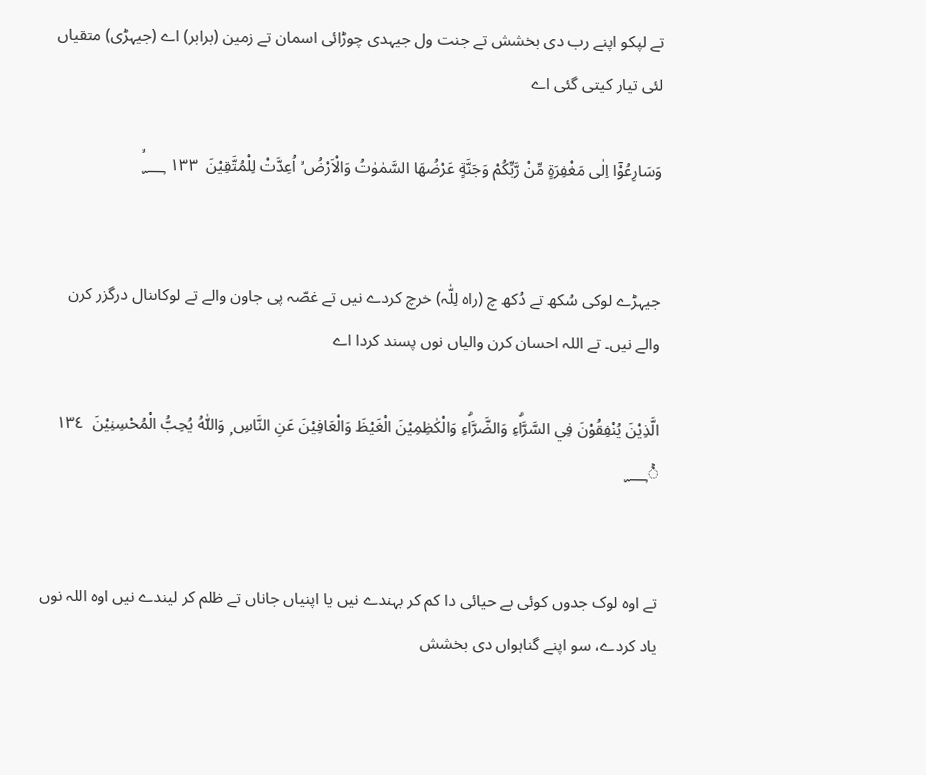تے لپکو اپنے رب دی بخشش تے جنت ول جیہدی چوڑائی اسمان تے زمین (برابر) اے (جیہڑی) متقیاں لئی تیار کیتی گئی اے

وَسَارِعُوْٓا اِلٰى مَغْفِرَةٍ مِّنْ رَّبِّكُمْ وَجَنَّةٍ عَرْضُھَا السَّمٰوٰتُ وَالْاَرْضُ ۙ اُعِدَّتْ لِلْمُتَّقِيْنَ  ١٣٣ ؁ۙ


جیہڑے لوکی سُکھ تے دُکھ چ (راہ لِلّٰہ) خرچ کردے نیں تے غصّہ پی جاون والے تے لوکاںنال درگزر کرن والے نیں۔ تے اللہ احسان کرن والیاں نوں پسند کردا اے

الَّذِيْنَ يُنْفِقُوْنَ فِي السَّرَّاۗءِ وَالضَّرَّاۗءِ وَالْكٰظِمِيْنَ الْغَيْظَ وَالْعَافِيْنَ عَنِ النَّاسِ ۭ وَاللّٰهُ يُحِبُّ الْمُحْسِنِيْنَ  ١٣٤ ؁ۚ


تے اوہ لوک جدوں کوئی بے حیائی دا کم کر بہندے نیں یا اپنیاں جاناں تے ظلم کر لیندے نیں اوہ اللہ نوں یاد کردے، سو اپنے گناہواں دی بخشش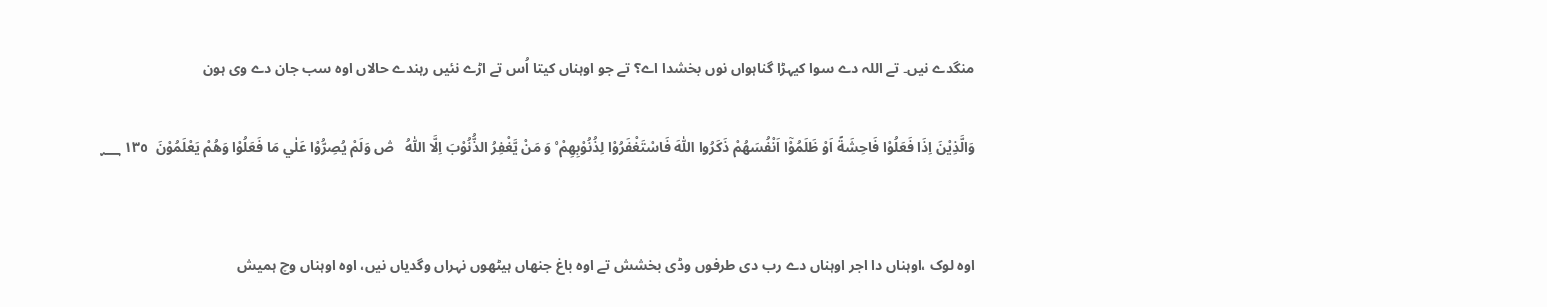منگدے نیں۔ تے اللہ دے سوا کیہڑا گناہواں نوں بخشدا اے؟ تے جو اوہناں کیتا اُس تے اڑے نئیں رہندے حالاں اوہ سب جان دے وی ہون

وَالَّذِيْنَ اِذَا فَعَلُوْا فَاحِشَةً اَوْ ظَلَمُوْٓا اَنْفُسَھُمْ ذَكَرُوا اللّٰهَ فَاسْتَغْفَرُوْا لِذُنُوْبِھِمْ ۠ وَ مَنْ يَّغْفِرُ الذُّنُوْبَ اِلَّا اللّٰهُ   ڞ وَلَمْ يُصِرُّوْا عَلٰي مَا فَعَلُوْا وَھُمْ يَعْلَمُوْنَ  ١٣٥ ؁


اوہ لوک ،اوہناں دا اجر اوہناں دے رب دی طرفوں وڈی بخشش تے اوہ باغ جنھاں ہیٹھوں نہراں وگدیاں نیں، اوہ اوہناں وچ ہمیش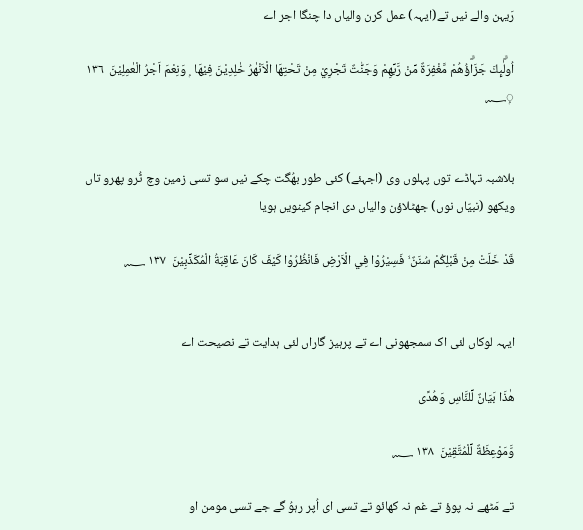رَیہن والے نیں تے(ایہہ) عمل کرن والیاں دا چنگا اجر اے

اُولٰۗىِٕكَ جَزَاۗؤُھُمْ مَّغْفِرَةٌ مِّنْ رَّبِّھِمْ وَجَنّٰتٌ تَجْرِيْ مِنْ تَحْتِھَا الْاَنْھٰرُ خٰلِدِيْنَ فِيْھَا  ۭ وَنِعْمَ اَجْرُ الْعٰمِلِيْنَ  ١٣٦ ؁ۭ


بلاشبہ تہاڈے توں پہلوں وی (اجہئے) کئی طور بھُگت چکے نیں سو تسی زمین وچ ٹُرو پھرو تاں ویکھو (نبیّاں نوں) جھٹلاؤن والیاں دی انجام کینویں ہویا

قَدْ خَلَتْ مِنْ قَبْلِكُمْ سُنَنٌ ۙ فَسِيْرُوْا فِي الْاَرْضِ فَانْظُرُوْا كَيْفَ كَانَ عَاقِبَةُ الْمُكَذِّبِيْنَ  ١٣٧ ؁


ایہہ لوکاں لئی اک سمجھونی اے تے پرہیز گاراں لئی ہدایت تے نصیحت اے

ھٰذَا بَيَانٌ لِّلنَّاسِ وَھُدًى

وَّمَوْعِظَةٌ لِّلْمُتَّقِيْنَ  ١٣٨ ؁

تے مَٹھے نہ پوؤ تے غم نہ کھائو تے تسی ای اُپر رہوُ گے جے تسی مومن او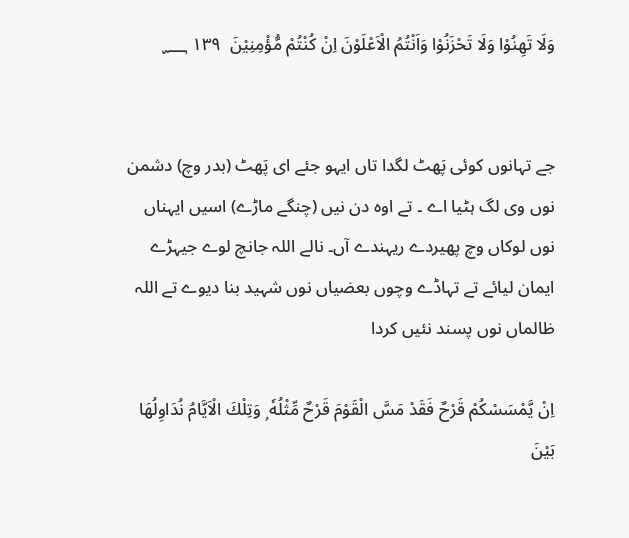وَلَا تَهِنُوْا وَلَا تَحْزَنُوْا وَاَنْتُمُ الْاَعْلَوْنَ اِنْ كُنْتُمْ مُّؤْمِنِيْنَ  ١٣٩ ؁


جے تہانوں کوئی پَھٹ لگدا تاں ایہو جئے ای پَھٹ (بدر وچ) دشمن نوں وی لگ ہٹیا اے ۔ تے اوہ دن نیں (چنگے ماڑے) اسیں ایہناں نوں لوکاں وچ پھیردے ریہندے آں۔ نالے اللہ جانچ لوے جیہڑے ایمان لیائے تے تہاڈے وچوں بعضیاں نوں شہید بنا دیوے تے اللہ ظالماں نوں پسند نئیں کردا

اِنْ يَّمْسَسْكُمْ قَرْحٌ فَقَدْ مَسَّ الْقَوْمَ قَرْحٌ مِّثْلُهٗ ۭ وَتِلْكَ الْاَيَّامُ نُدَاوِلُھَا بَيْنَ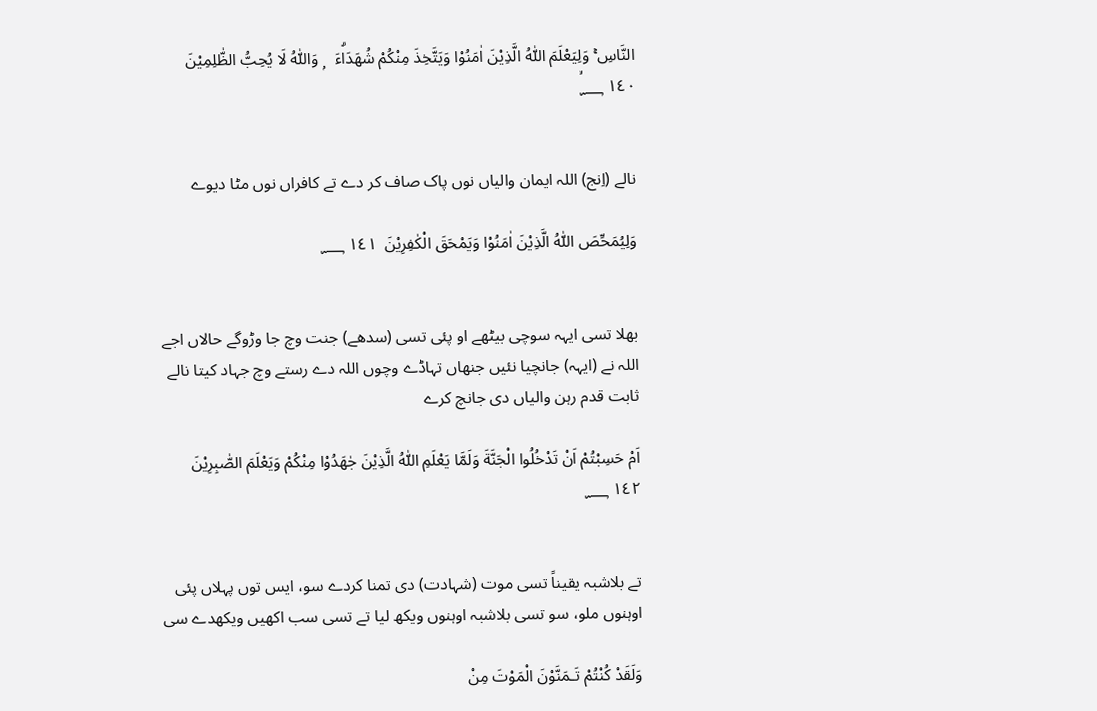النَّاسِ ۚ وَلِيَعْلَمَ اللّٰهُ الَّذِيْنَ اٰمَنُوْا وَيَتَّخِذَ مِنْكُمْ شُهَدَاۗءَ   ۭ وَاللّٰهُ لَا يُحِبُّ الظّٰلِمِيْنَ  ١٤٠ ؁ۙ


نالے (اِنج) اللہ ایمان والیاں نوں پاک صاف کر دے تے کافراں نوں مٹا دیوے

وَلِيُمَحِّصَ اللّٰهُ الَّذِيْنَ اٰمَنُوْا وَيَمْحَقَ الْكٰفِرِيْنَ  ١٤١ ؁


بھلا تسی ایہہ سوچی بیٹھے او پئی تسی (سدھے) جنت وچ جا وڑوگے حالاں اجے اللہ نے (ایہہ) جانچیا نئیں جنھاں تہاڈے وچوں اللہ دے رستے وچ جہاد کیتا نالے ثابت قدم رہن والیاں دی جانچ کرے

اَمْ حَسِبْتُمْ اَنْ تَدْخُلُوا الْجَنَّةَ وَلَمَّا يَعْلَمِ اللّٰهُ الَّذِيْنَ جٰهَدُوْا مِنْكُمْ وَيَعْلَمَ الصّٰبِرِيْنَ  ١٤٢ ؁


تے بلاشبہ یقیناً تسی موت (شہادت) دی تمنا کردے سو، ایس توں پہلاں پئی اوہنوں ملو، سو تسی بلاشبہ اوہنوں ویکھ لیا تے تسی سب اکھیں ویکھدے سی

وَلَقَدْ كُنْتُمْ تَـمَنَّوْنَ الْمَوْتَ مِنْ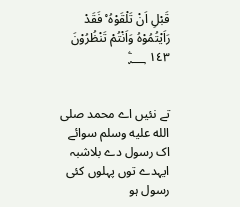قَبْلِ اَنْ تَلْقَوْهُ ۠ فَقَدْ رَاَيْتُمُوْهُ وَاَنْتُمْ تَنْظُرُوْنَ  ١٤٣ ؁ۧ


تے نئیں اے محمد صلى الله عليه وسلم سوائے اک رسول دے بلاشبہ ایہدے توں پہلوں کئی رسول ہو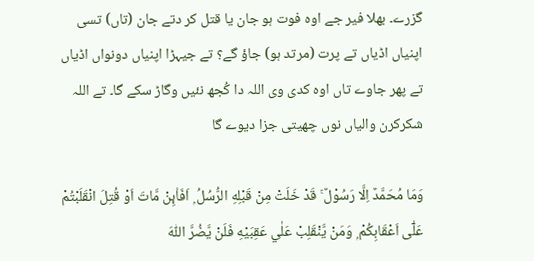گزرے۔ بھلا فیر جے اوہ فوت ہو جان یا قتل کر دتے جان (تاں) تسی اپنیاں اڈیاں تے پرت (مرتد ہو) جاؤ گے؟ تے جیہڑا اپنیاں دونواں اڈیاں تے پھر جاوے تاں اوہ کدی وی اللہ دا کُجھ نئیں وگاڑ سکے گا۔ تے اللہ شکرکرن والیاں نوں چھیتی جزا دیوے گا

وَمَا مُحَمَّدٌ اِلَّا رَسُوْلٌ ۚ قَدْ خَلَتْ مِنْ قَبْلِهِ الرُّسُلُ ۭ اَفَا۟ىِٕنْ مَّاتَ اَوْ قُتِلَ انْقَلَبْتُمْ عَلٰٓى اَعْقَابِكُمْ ۭ وَمَنْ يَّنْقَلِبْ عَلٰي عَقِبَيْهِ فَلَنْ يَّضُرَّ اللّٰهَ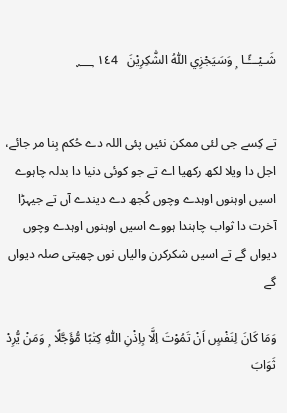شَـيْـــًٔـا  ۭ وَسَيَجْزِي اللّٰهُ الشّٰكِرِيْنَ   ١٤4 ؁


تے کِسے جی لئی ممکن نئیں پئی اللہ دے حُکم بِنا مر جائے، اجل دا ویلا لکھ رکھیا اے تے جو کوئی دنیا دا بدلہ چاہوے اسیں اوہنوں اوہدے وچوں کُجھ دے دیندے آں تے جیہڑا آخرت دا ثواب چاہندا ہووے اسیں اوہنوں اوہدے وچوں دیواں گے تے اسیں شکرکرن والیاں نوں چھیتی صلہ دیواں گے

وَمَا كَانَ لِنَفْسٍ اَنْ تَمُوْتَ اِلَّا بِاِذْنِ اللّٰهِ كِتٰبًا مُّؤَجَّلًا  ۭ وَمَنْ يُّرِدْ ثَوَابَ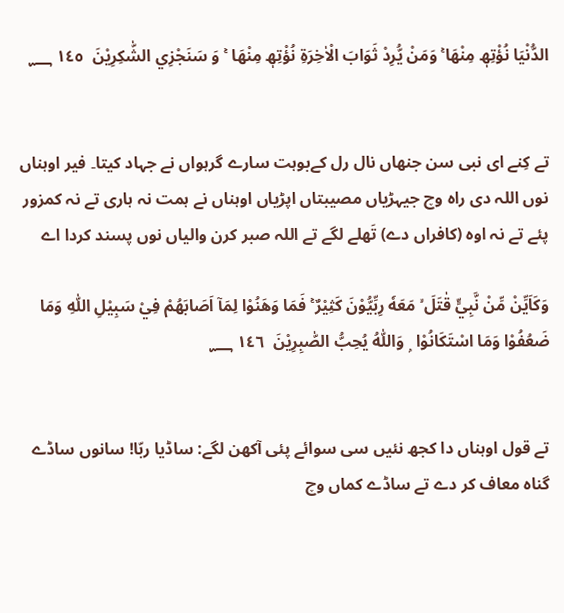الدُّنْيَا نُؤْتِھٖ مِنْھَا ۚ وَمَنْ يُّرِدْ ثَوَابَ الْاٰخِرَةِ نُؤْتِھٖ مِنْھَا  ۚ وَ سَنَجْزِي الشّٰكِرِيْنَ  ١٤٥ ؁


تے کِنے ای نبی سن جنھاں نال رل کےبوہت سارے گرہواں نے جہاد کیتا۔ فیر اوہناں نوں اللہ دی راہ وچ جیہڑیاں مصیبتاں اپڑیاں اوہناں نے ہمت نہ ہاری تے نہ کمزور پئے تے نہ اوہ (کافراں دے) تَھلے لگے تے اللہ صبر کرن والیاں نوں پسند کردا اے

وَكَاَيِّنْ مِّنْ نَّبِيٍّ قٰتَلَ ۙ مَعَهٗ رِبِّيُّوْنَ كَثِيْرٌ ۚ فَمَا وَهَنُوْا لِمَآ اَصَابَھُمْ فِيْ سَبِيْلِ اللّٰهِ وَمَا ضَعُفُوْا وَمَا اسْتَكَانُوْا  ۭ وَاللّٰهُ يُحِبُّ الصّٰبِرِيْنَ  ١٤٦ ؁


تے قول اوہناں دا کجھ نئیں سی سوائے پئی آکھن لگے: ساڈیا ربّا! سانوں ساڈے گناہ معاف کر دے تے ساڈے کماں وچ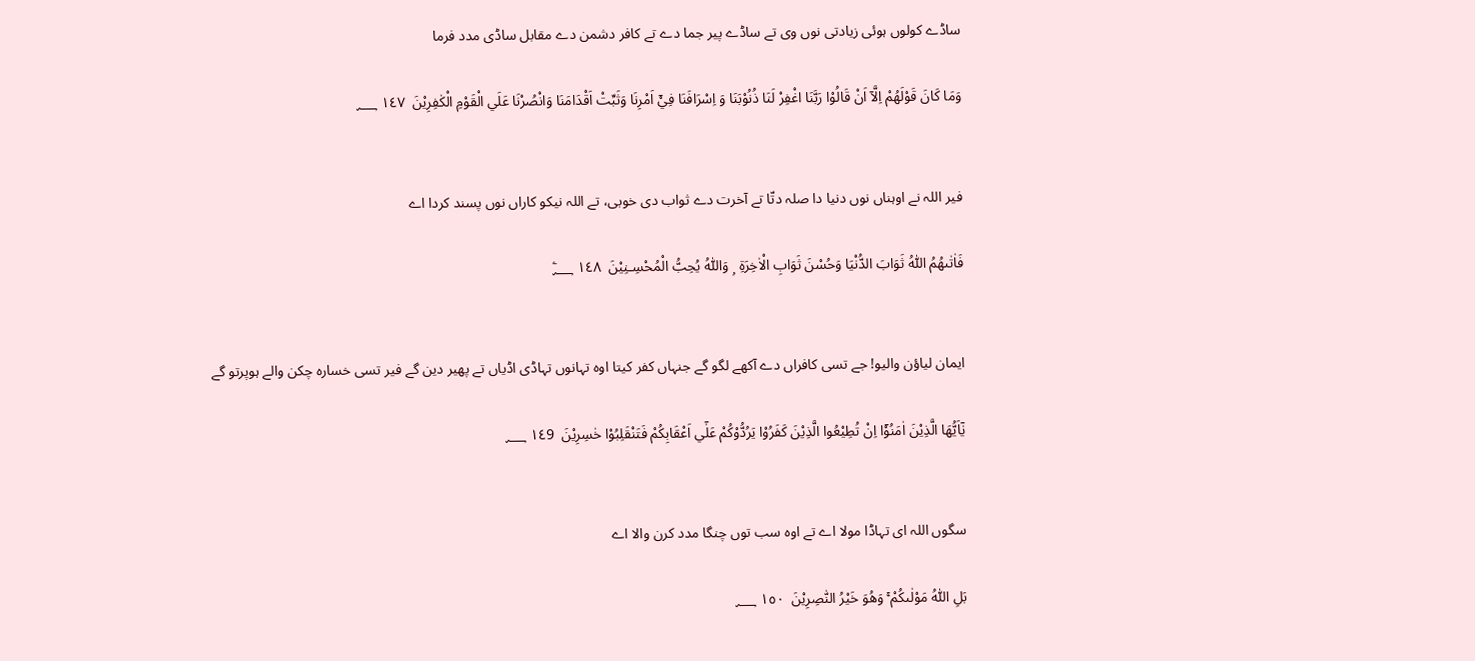ساڈے کولوں ہوئی زیادتی نوں وی تے ساڈے پیر جما دے تے کافر دشمن دے مقابل ساڈی مدد فرما

وَمَا كَانَ قَوْلَھُمْ اِلَّآ اَنْ قَالُوْا رَبَّنَا اغْفِرْ لَنَا ذُنُوْبَنَا وَ اِسْرَافَنَا فِيْٓ اَمْرِنَا وَثَبِّتْ اَقْدَامَنَا وَانْصُرْنَا عَلَي الْقَوْمِ الْكٰفِرِيْنَ  ١٤٧ ؁


فیر اللہ نے اوہناں نوں دنیا دا صلہ دتّا تے آخرت دے ثواب دی خوبی، تے اللہ نیکو کاراں نوں پسند کردا اے

فَاٰتٰىھُمُ اللّٰهُ ثَوَابَ الدُّنْيَا وَحُسْنَ ثَوَابِ الْاٰخِرَةِ  ۭ وَاللّٰهُ يُحِبُّ الْمُحْسِـنِيْنَ  ١٤٨ ؁ۧ


ایمان لیاؤن والیو! جے تسی کافراں دے آکھے لگو گے جنہاں کفر کیتا اوہ تہانوں تہاڈی اڈیاں تے پھیر دین گے فیر تسی خسارہ چکن والے ہوپرتو گے

يٰٓاَيُّھَا الَّذِيْنَ اٰمَنُوْٓا اِنْ تُطِيْعُوا الَّذِيْنَ كَفَرُوْا يَرُدُّوْكُمْ عَلٰٓي اَعْقَابِكُمْ فَتَنْقَلِبُوْا خٰسِرِيْنَ  ١٤9 ؁


سگوں اللہ ای تہاڈا مولا اے تے اوہ سب توں چنگا مدد کرن والا اے

بَلِ اللّٰهُ مَوْلٰىكُمْ ۚ وَھُوَ خَيْرُ النّٰصِرِيْنَ  ١٥٠ ؁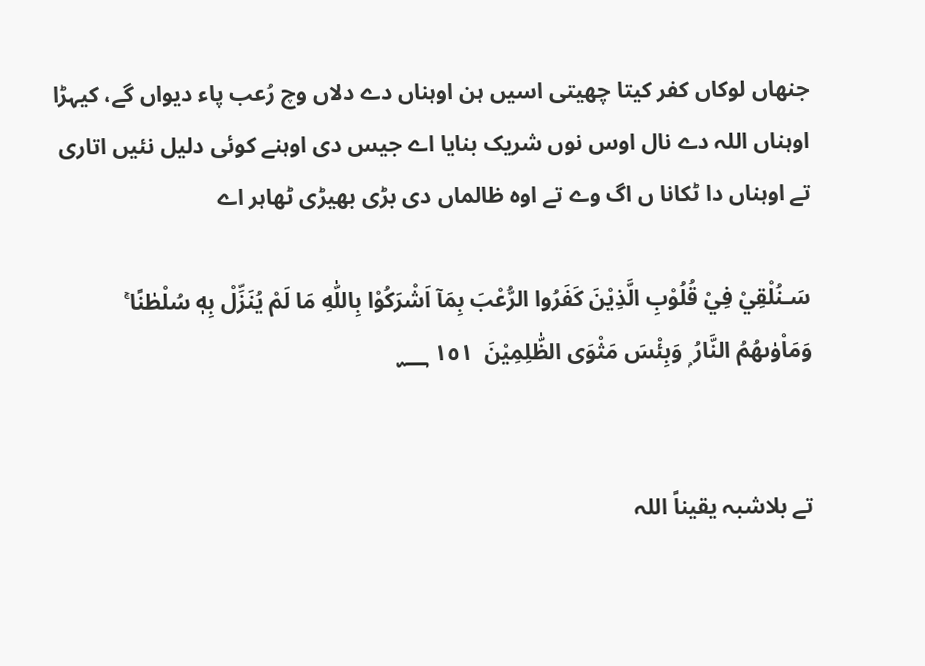جنھاں لوکاں کفر کیتا چھیتی اسیں ہن اوہناں دے دلاں وچ رُعب پاء دیواں گے، کیہڑا اوہناں اللہ دے نال اوس نوں شریک بنایا اے جیس دی اوہنے کوئی دلیل نئیں اتاری تے اوہناں دا ٹکانا ں اگ وے تے اوہ ظالماں دی بڑی بھیڑی ٹھاہر اے

سَـنُلْقِيْ فِيْ قُلُوْبِ الَّذِيْنَ كَفَرُوا الرُّعْبَ بِمَآ اَشْرَكُوْا بِاللّٰهِ مَا لَمْ يُنَزِّلْ بِهٖ سُلْطٰنًا ۚ وَمَاْوٰىھُمُ النَّارُ ۭ وَبِئْسَ مَثْوَى الظّٰلِمِيْنَ  ١٥١ ؁


تے بلاشبہ یقیناً اللہ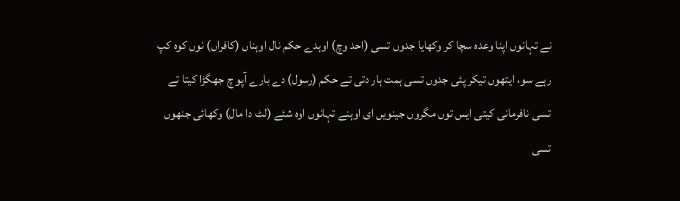نے تہانوں اپنا وعدہ سچا کر وکھایا جدوں تسی (احد وچ) اوہدے حکم نال اوہناں (کافراں) نوں کوہ کپ رہے سو، ایتھوں تیکر پئی جدوں تسی ہمت ہار دتی تے حکم (رسول) دے بارے آپو چ جھگڑا کیتا تے تسی نافرمانی کیتی ایس توں مگروں جینویں ای اوہنے تہانوں اوہ شئے (لٹ دا مال) وکھائی جنھوں تسی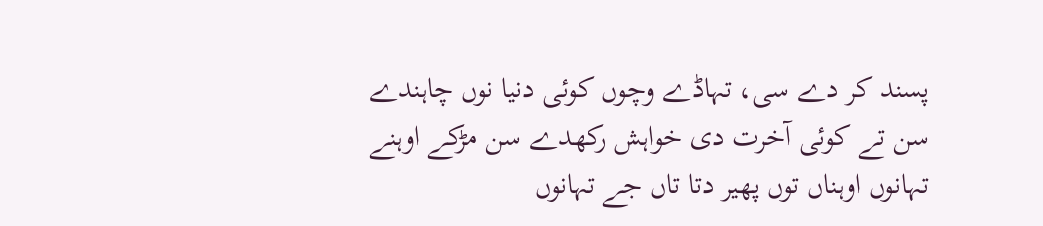پسند کر دے سی، تہاڈے وچوں کوئی دنیا نوں چاہندے سن تے کوئی آخرت دی خواہش رکھدے سن مڑکے اوہنے تہانوں اوہناں توں پھیر دتا تاں جے تہانوں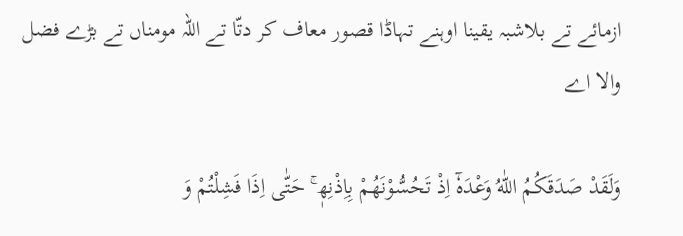ازمائے تے بلاشبہ یقینا اوہنے تہاڈا قصور معاف کر دتّا تے اللہ مومناں تے بڑے فضل والا اے

وَلَقَدْ صَدَقَكُمُ اللّٰهُ وَعْدَهٗٓ اِذْ تَحُسُّوْنَھُمْ بِاِذْنِھٖ ۚ حَتّٰى اِذَا فَشِلْتُمْ وَ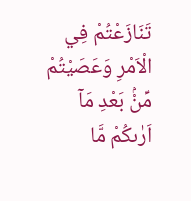تَنَازَعْتُمْ فِي الْاَمْرِ وَعَصَيْتُمْ مِّنْۢ بَعْدِ مَآ اَرٰىكُمْ مَّا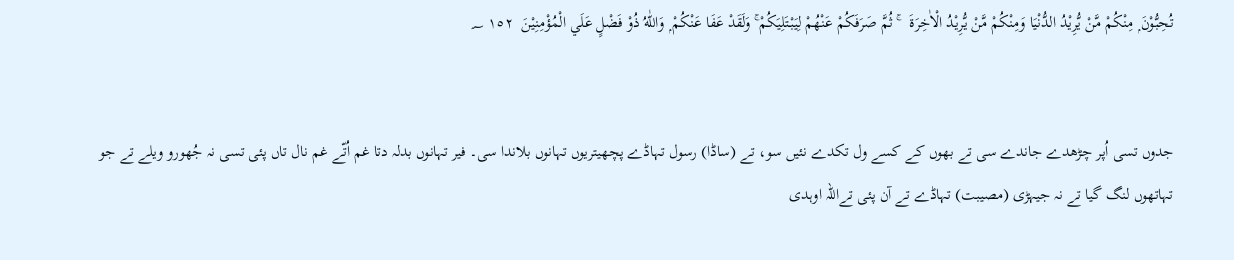تُحِبُّوْنَ ۭ مِنْكُمْ مَّنْ يُّرِيْدُ الدُّنْيَا وَمِنْكُمْ مَّنْ يُّرِيْدُ الْاٰخِرَةَ   ۚ ثُمَّ صَرَفَكُمْ عَنْھُمْ لِيَبْتَلِيَكُمْ ۚ وَلَقَدْ عَفَا عَنْكُمْ ۭ وَاللّٰهُ ذُوْ فَضْلٍ عَلَي الْمُؤْمِنِيْنَ  ١٥٢ ؁


جدوں تسی اُپر چڑھدے جاندے سی تے بھوں کے کسے ول تکدے نئیں سو، تے (ساڈا) رسول تہاڈے پچھیتریوں تہانوں بلاندا سی۔ فیر تہانوں بدلہ دتا غم اُتّے غم نال تاں پئی تسی نہ جُھورو ویلے تے جو تہاتھوں لنگ گیا تے نہ جیہڑی (مصیبت) تہاڈے تے آن پئی تےاللہ اوہدی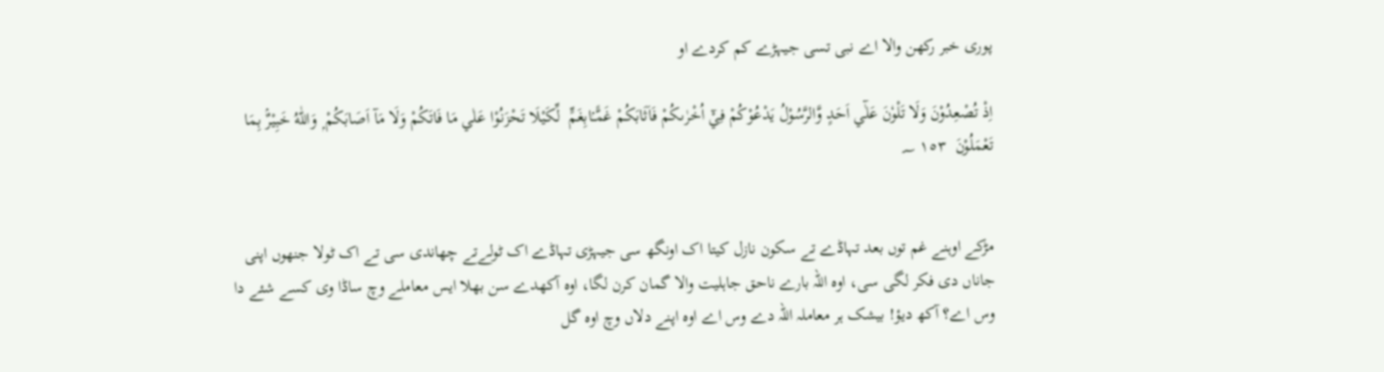پوری خبر رکھن والا اے نبی تسی جیہڑے کم کردے او

اِذْ تُصْعِدُوْنَ وَلَا تَلْوٗنَ عَلٰٓي اَحَدٍ وَّالرَّسُوْلُ يَدْعُوْكُمْ فِيْٓ اُخْرٰىكُمْ فَاَثَابَكُمْ غَمًّـۢابِغَمٍّ  لِّكَيْلَا تَحْزَنُوْا عَلٰي مَا فَاتَكُمْ وَلَا مَآ اَصَابَكُمْ ۭ وَاللّٰهُ خَبِيْرٌۢ بِمَا تَعْمَلُوْنَ  ١٥٣ ؁


مڑکے اوہنے غم توں بعد تہاڈے تے سکون نازل کیتا اک اونگھ سی جیہڑی تہاڈے اک ٹولےتے چھاندی سی تے اک ٹولا جنھوں اپنی جاناں دی فکر لگی سی، اوہ اللہ بارے ناحق جاہلیت والا گمان کرن لگا، اوہ آکھدے سن بھلا ایس معاملے وچ ساڈا وی کسے شئے دا وس اے؟ آکھ دیؤ! بیشک ہر معاملہ اللہ دے وس اے اوہ اپنے دلاں وچ اوہ گل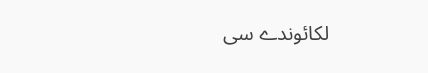لکائوندے سی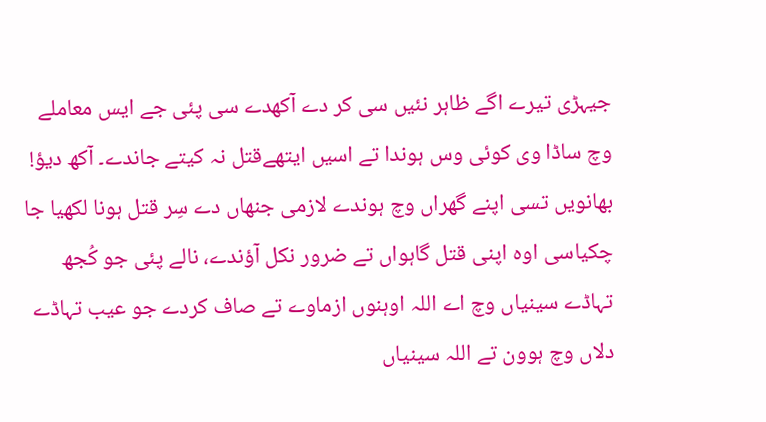جیہڑی تیرے اگے ظاہر نئیں سی کر دے آکھدے سی پئی جے ایس معاملے وچ ساڈا وی کوئی وس ہوندا تے اسیں ایتھےقتل نہ کیتے جاندے۔ آکھ دیؤ! بھانویں تسی اپنے گھراں وچ ہوندے لازمی جنھاں دے سِر قتل ہونا لکھیا جا چکیاسی اوہ اپنی قتل گاہواں تے ضرور نکل آؤندے، نالے پئی جو کُجھ تہاڈے سینیاں وچ اے اللہ اوہنوں ازماوے تے صاف کردے جو عیب تہاڈے دلاں وچ ہوون تے اللہ سینیاں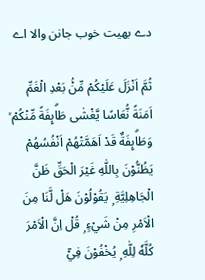دے بھیت خوب جانن والا اے

ثُمَّ اَنْزَلَ عَلَيْكُمْ مِّنْۢ بَعْدِ الْغَمِّ اَمَنَةً نُّعَاسًا يَّغْشٰى طَاۗىِٕفَةً مِّنْكُمْ ۙ وَطَاۗىِٕفَةٌ قَدْ اَهَمَّتْھُمْ اَنْفُسُھُمْ يَظُنُّوْنَ بِاللّٰهِ غَيْرَ الْحَقِّ ظَنَّ الْجَاهِلِيَّةِ ۭ يَقُوْلُوْنَ ھَلْ لَّنَا مِنَ الْاَمْرِ مِنْ شَيْءٍ ۭ قُلْ اِنَّ الْاَمْرَ كُلَّهٗ لِلّٰهِ ۭ يُخْفُوْنَ فِيْٓ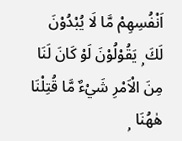اَنْفُسِھِمْ مَّا لَا يُبْدُوْنَ لَكَ ۭ يَقُوْلُوْنَ لَوْ كَانَ لَنَا مِنَ الْاَمْرِ شَيْءٌ مَّا قُتِلْنَا ھٰهُنَا  ۭ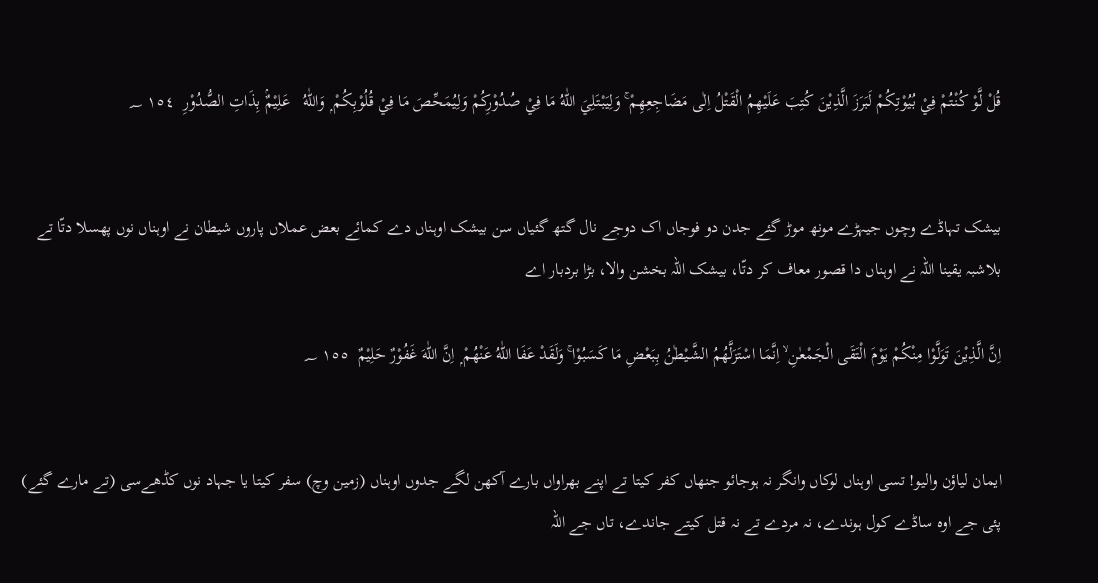قُلْ لَّوْ كُنْتُمْ فِيْ بُيُوْتِكُمْ لَبَرَزَ الَّذِيْنَ كُتِبَ عَلَيْهِمُ الْقَتْلُ اِلٰى مَضَاجِعِھِمْ ۚ وَلِيَبْتَلِيَ اللّٰهُ مَا فِيْ صُدُوْرِكُمْ وَلِيُمَحِّصَ مَا فِيْ قُلُوْبِكُمْ ۭ وَاللّٰهُ   عَلِيْمٌۢ بِذَاتِ الصُّدُوْرِ  ١٥٤ ؁


بیشک تہاڈے وچوں جیہڑے مونھ موڑ گئے جدن دو فوجاں اک دوجے نال گتھ گئیاں سن بیشک اوہناں دے کمائے بعض عملاں پاروں شیطان نے اوہناں نوں پھسلا دتّا تے بلاشبہ یقینا اللہ نے اوہناں دا قصور معاف کر دتّا، بیشک اللہ بخشن والا، بڑا بردبار اے

اِنَّ الَّذِيْنَ تَوَلَّوْا مِنْكُمْ يَوْمَ الْتَقَى الْجَمْعٰنِ ۙ اِنَّمَا اسْتَزَلَّھُمُ الشَّـيْطٰنُ بِبَعْضِ مَا كَسَبُوْا ۚ وَلَقَدْ عَفَا اللّٰهُ عَنْھُمْ ۭ اِنَّ اللّٰهَ غَفُوْرٌ حَلِيْمٌ  ١٥٥ ؁


ایمان لیاؤن والیو! تسی اوہناں لوکاں وانگر نہ ہوجائو جنھاں کفر کیتا تے اپنے بھراواں بارے آکھن لگے جدوں اوہناں (زمین وچ) سفر کیتا یا جہاد نوں کڈھےسی (تے مارے گئے) پئی جے اوہ ساڈے کول ہوندے، نہ مردے تے نہ قتل کیتے جاندے، تاں جے اللہ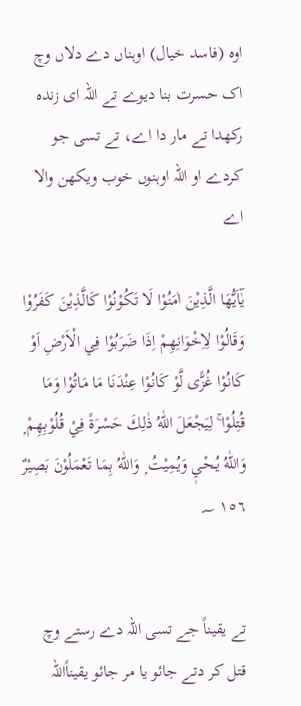اوہ (فاسد خیال) اوہناں دے دلاں وچ اک حسرت بنا دیوے تے اللہ ای زندہ رکھدا تے مار دا اے، تے تسی جو کردے او اللہ اوہنوں خوب ویکھن والا اے

يٰٓاَيُّھَا الَّذِيْنَ اٰمَنُوْا لَا تَكُوْنُوْا كَالَّذِيْنَ كَفَرُوْا وَقَالُوْا لِاِخْوَانِھِمْ اِذَا ضَرَبُوْا فِي الْاَرْضِ اَوْ كَانُوْا غُزًّى لَّوْ كَانُوْا عِنْدَنَا مَا مَاتُوْا وَمَا قُتِلُوْا ۚ لِيَجْعَلَ اللّٰهُ ذٰلِكَ حَسْرَةً فِيْ قُلُوْبِھِمْ ۭ وَاللّٰهُ يُـحْيٖ وَيُمِيْتُ ۭ وَاللّٰهُ بِمَا تَعْمَلُوْنَ بَصِيْرٌ  ١٥٦ ؁


تے یقیناً جے تسی اللہ دے رستے وچ قتل کر دتے جائو یا مر جائو یقیناًاللہ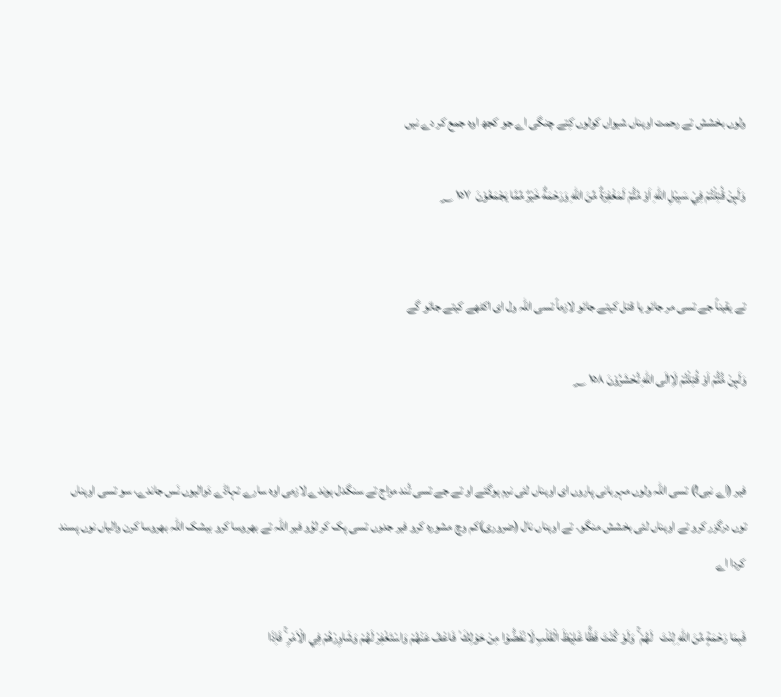ولوں بخشش تے رحمت اوہناں شیواں کولوں کِتے چنگی اے جو کجھ اوہ جمع کر دے نیں

وَلَىِٕنْ قُتِلْتُمْ فِيْ سَبِيْلِ اللّٰهِ اَوْ مُتُّمْ لَمَغْفِرَةٌ مِّنَ اللّٰهِ وَرَحْمَةٌ خَيْرٌ مِّمَّا يَجْمَعُوْنَ  ١٥٧ ؁


تے یقیناً جے تسی مر جائو یا قتل کیتے جائو لازماً تسی اللہ ول ای اکٹھے کیتے جائو گے

وَلَىِٕنْ مُّتُّمْ اَوْ قُتِلْتُمْ لَاِالَى اللّٰهِ تُحْشَرُوْنَ ١٥٨ ؁


فیر (اے نبی!) تسی اللہ ولوں مہربانی پاروں ای اوہناں لئی نرم ہوگئے او تے جے تسی تُند مزاج تے سنگدل ہوندے لازمی اوہ سارے تہاڈے دَوالیوں نَس جاندے، سو تسی اوہناں توں درگزر کرو تے اوہناں لئی بخشش منگو۔ تے اوہناں نال (ضروری)کم وچ مشورہ کرو فیر جدوں تسی پک کر لوُو فیر اللہ تے بھروسا کرو بیشک اللہ بھروسا کرن والیاں نوں پسند کردا اے

فَبِمَا رَحْمَةٍ مِّنَ اللّٰهِ لِنْتَ   لَھُمْ ۚ وَلَوْ كُنْتَ فَظًّا غَلِيْظَ الْقَلْبِ لَانْفَضُّوْا مِنْ حَوْلِكَ ۠ فَاعْفُ عَنْھُمْ وَاسْتَغْفِرْ لَھُمْ وَشَاوِرْھُمْ فِي الْاَمْرِ ۚ فَاِذَا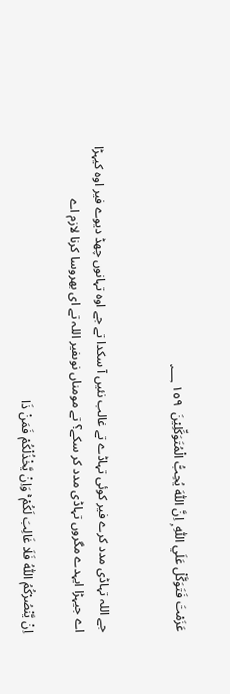عَزَمْتَ فَتَوَكَّلْ عَلَي اللّٰهِ ۭ اِنَّ اللّٰهَ يُحِبُّ الْمُتَوَكِّلِيْنَ  ١٥٩ ؁


جے اللہ تہاڈی مدد کرے فیر کوئی تہاڈے تے غالب نئیں آ سکدا تے جے اوہ تہانوں چھڈ دیوے فیر اوہ کیہڑا اے جیہڑا ایہدے مگروں تہاڈی مدد کر سکے؟ تے مومناں نوںفیر اللہ تے ای بھروسا کرنا لازم اے

اِنْ يَّنْصُرْكُمُ اللّٰهُ فَلَا غَالِبَ لَكُمْ ۚ وَاِنْ يَّخْذُلْكُمْ فَمَنْ ذَا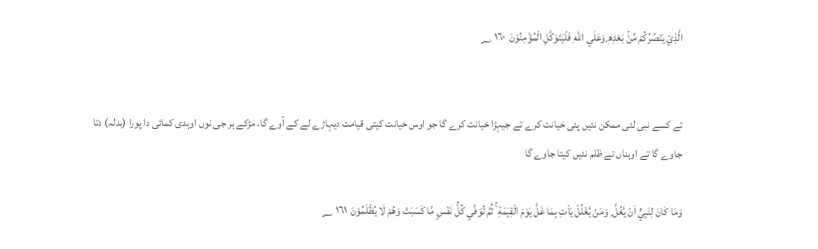الَّذِيْ يَنْصُرُكُمْ مِّنْۢ بَعْدِھٖ ۭوَعَلَي اللّٰهِ فَلْيَتَوَكَّلِ الْمُؤْمِنُوْنَ  ١٦٠ ؁


تے کسے نبی لئی ممکن نئیں پئی خیانت کرے تے جیہڑا خیانت کرے گا جو اوس خیانت کیتی قیامت دیہاڑے لے کے آوے گا، مڑکے ہر جی نوں اوہدی کمائی دا پورا (بدلہ) دتا جاوے گا تے اوہناں تے ظلم نئیں کیتا جاوے گا

وَمَا كَانَ لِنَبِيٍّ اَنْ يَّغُلَّ ۭ وَمَنْ يَّغْلُلْ يَاْتِ بِمَا غَلَّ يَوْمَ الْقِيٰمَةِ ۚ ثُمَّ تُوَفّٰي كُلُّ نَفْسٍ مَّا كَسَبَتْ وَھُمْ لَا يُظْلَمُوْنَ  ١٦١ ؁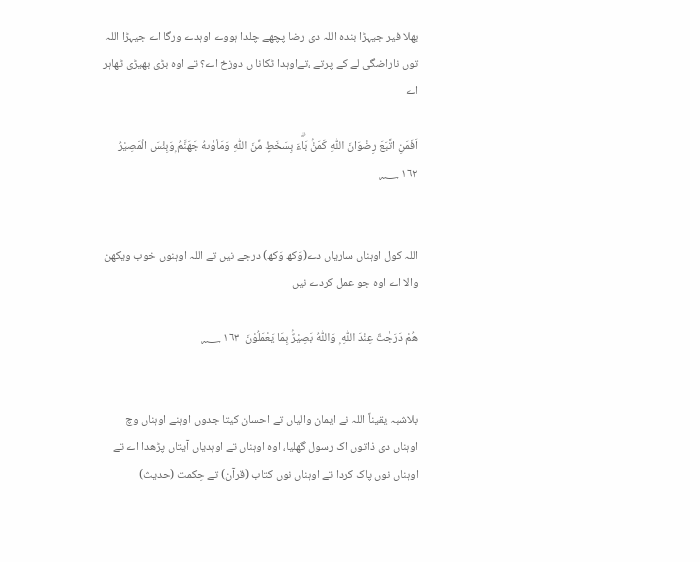بھلا فیر جیہڑا بندہ اللہ دی رضا پچھے چلدا ہووے اوہدے ورگا اے جیہڑا اللہ توں ناراضگی لے کے پرتے ،تےاوہدا ٹکانا ں دوزخ اے؟ تے اوہ بڑی بھیڑی ٹھاہر اے

اَفَمَنِ اتَّبَعَ رِضْوَانَ اللّٰهِ كَمَنْۢ بَاۗءَ بِسَخَطٍ مِّنَ اللّٰهِ وَمَاْوٰىهُ جَهَنَّمُ ۭوَبِئْسَ الْمَصِيْرُ  ١٦٢ ؁


اللہ کول اوہناں ساریاں دے(وَکھ وَکھ) درجے نیں تے اللہ اوہنوں خوب ویکھن والا اے اوہ جو عمل کردے نیں

ھُمْ دَرَجٰتٌ عِنْدَ اللّٰهِ ۭ وَاللّٰهُ بَصِيْرٌۢ بِمَا يَعْمَلُوْنَ  ١٦٣ ؁


بلاشبہ یقیناً اللہ نے ایمان والیاں تے احسان کیتا جدوں اوہنے اوہناں وچ اوہناں دی ذاتوں اک رسول گھلیا، اوہ اوہناں تے اوہدیاں آیتاں پڑھدا اے تے اوہناں نوں پاک کردا تے اوہناں نوں کتاب (قرآن) تے حِکمت (حدیث)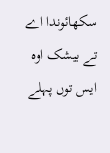سکھائوندا اے تے بیشک اوہ ایس توں پہلے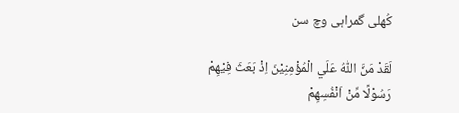کُھلی گمراہی وچ سن

لَقَدْ مَنَّ اللّٰهُ عَلَي الْمُؤْمِنِيْنَ اِذْ بَعَثَ فِيْھِمْ رَسُوْلًا مِّنْ اَنْفُسِھِمْ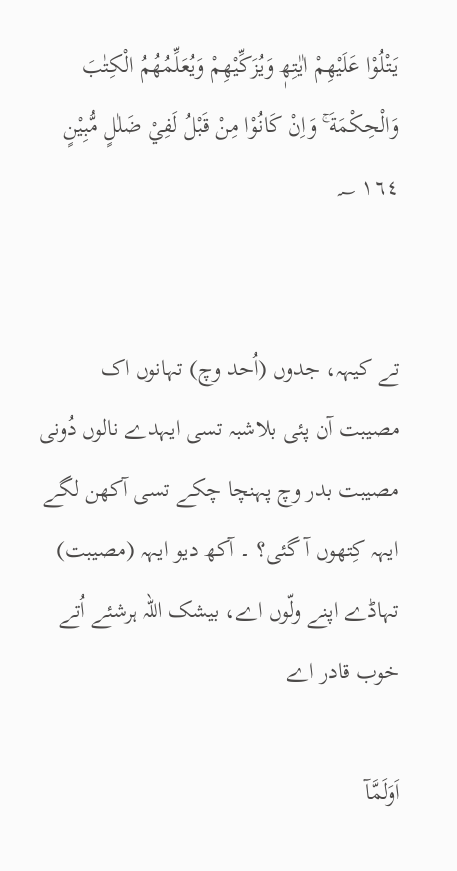يَتْلُوْا عَلَيْھِمْ اٰيٰتِھٖ وَيُزَكِّيْھِمْ وَيُعَلِّمُھُمُ الْكِتٰبَ وَالْحِكْمَةَ ۚ وَاِنْ كَانُوْا مِنْ قَبْلُ لَفِيْ ضَلٰلٍ مُّبِيْنٍ  ١٦٤ ؁


تے کیہہ، جدوں (اُحد وچ) تہانوں اک مصیبت آن پئی بلاشبہ تسی ایہدے نالوں دُونی مصیبت بدر وچ پہنچا چکے تسی آکھن لگے ایہہ کِتھوں آ گئی؟ ۔ آکھ دیو ایہہ (مصیبت) تہاڈے اپنے ولّوں اے، بیشک اللہ ہرشئے اُتے خوب قادر اے

اَوَلَمَّآ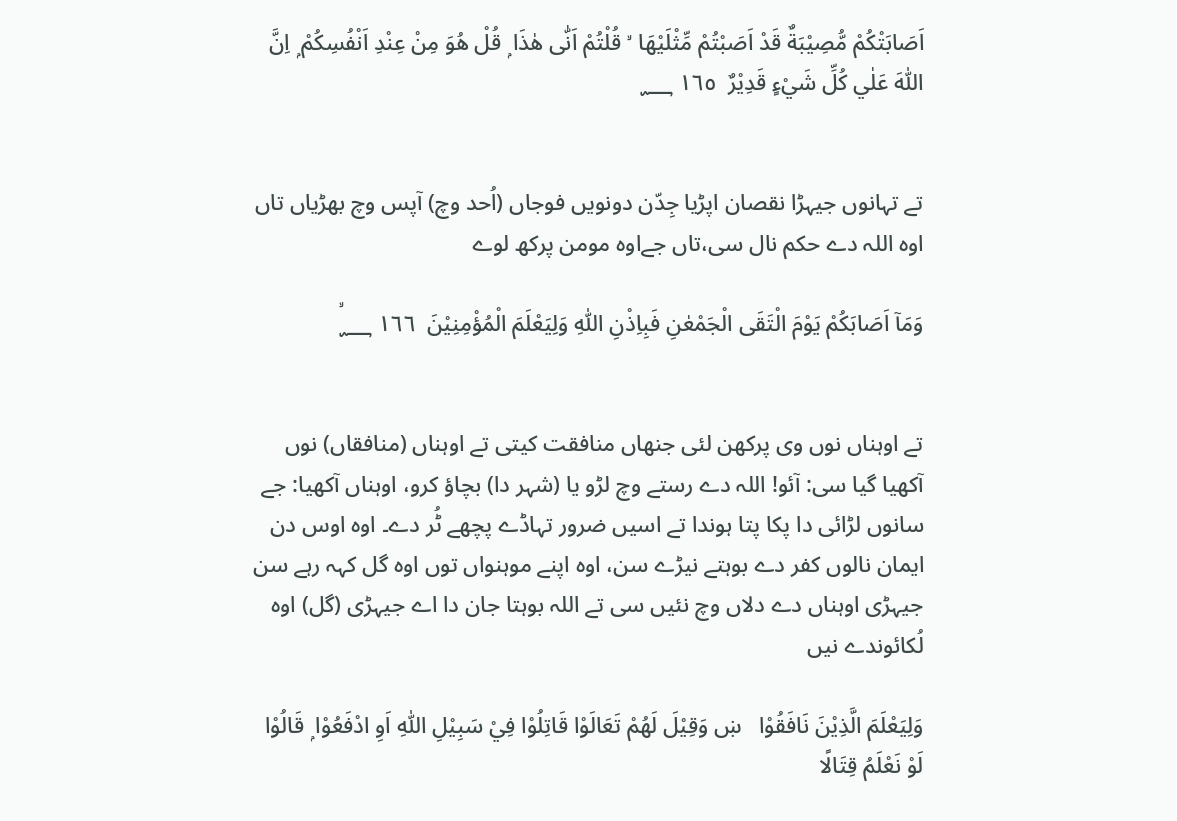اَصَابَتْكُمْ مُّصِيْبَةٌ قَدْ اَصَبْتُمْ مِّثْلَيْھَا  ۙ قُلْتُمْ اَنّٰى هٰذَا ۭ قُلْ ھُوَ مِنْ عِنْدِ اَنْفُسِكُمْ ۭ اِنَّ اللّٰهَ عَلٰي كُلِّ شَيْءٍ قَدِيْرٌ  ١٦٥ ؁


تے تہانوں جیہڑا نقصان اپڑیا جِدّن دونویں فوجاں (اُحد وچ) آپس وچ بھڑیاں تاں اوہ اللہ دے حکم نال سی،تاں جےاوہ مومن پرکھ لوے

وَمَآ اَصَابَكُمْ يَوْمَ الْتَقَى الْجَمْعٰنِ فَبِاِذْنِ اللّٰهِ وَلِيَعْلَمَ الْمُؤْمِنِيْنَ  ١٦٦ ؁ۙ


تے اوہناں نوں وی پرکھن لئی جنھاں منافقت کیتی تے اوہناں (منافقاں) نوں آکھیا گیا سی: آئو! اللہ دے رستے وچ لڑو یا (شہر دا) بچاؤ کرو، اوہناں آکھیا: جے سانوں لڑائی دا پکا پتا ہوندا تے اسیں ضرور تہاڈے پچھے ٹُر دے۔ اوہ اوس دن ایمان نالوں کفر دے بوہتے نیڑے سن، اوہ اپنے موہنواں توں اوہ گل کہہ رہے سن جیہڑی اوہناں دے دلاں وچ نئیں سی تے اللہ بوہتا جان دا اے جیہڑی (گل) اوہ لُکائوندے نیں

وَلِيَعْلَمَ الَّذِيْنَ نَافَقُوْا   ښ وَقِيْلَ لَھُمْ تَعَالَوْا قَاتِلُوْا فِيْ سَبِيْلِ اللّٰهِ اَوِ ادْفَعُوْا ۭ قَالُوْا لَوْ نَعْلَمُ قِتَالًا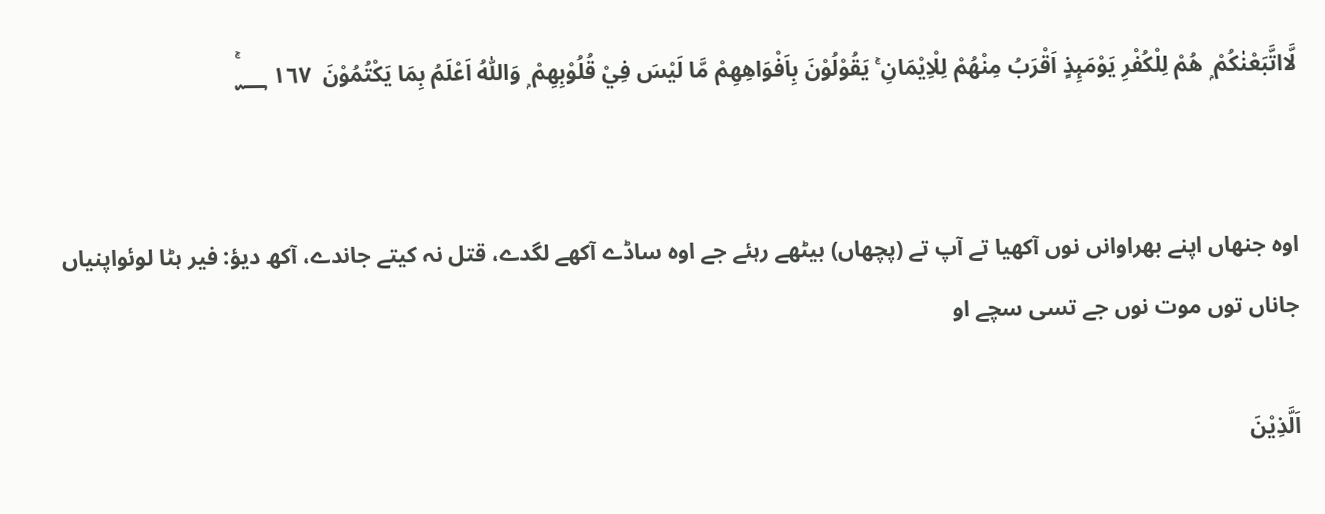لَّااتَّبَعْنٰكُمْ ۭ ھُمْ لِلْكُفْرِ يَوْمَىِٕذٍ اَقْرَبُ مِنْھُمْ لِلْاِيْمَانِ ۚ يَقُوْلُوْنَ بِاَفْوَاهِھِمْ مَّا لَيْسَ فِيْ قُلُوْبِھِمْ ۭ وَاللّٰهُ اَعْلَمُ بِمَا يَكْتُمُوْنَ  ١٦٧ ؁ۚ


اوہ جنھاں اپنے بھراوانں نوں آکھیا تے آپ تے (پچھاں) بیٹھے رہئے جے اوہ ساڈے آکھے لگدے، قتل نہ کیتے جاندے، آکھ دیؤ: فیر ہٹا لوئواپنیاں جاناں توں موت نوں جے تسی سچے او

اَلَّذِيْنَ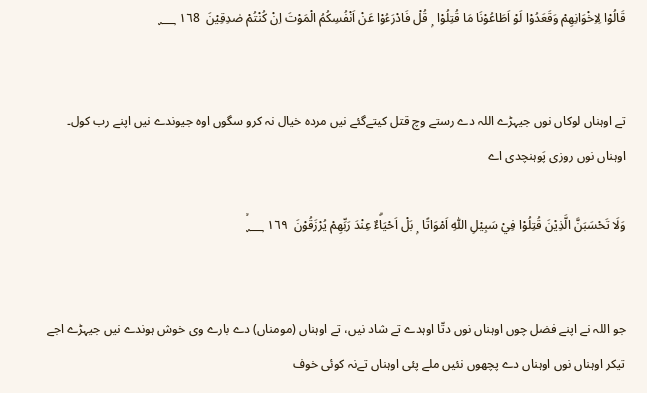قَالُوْا لِاِخْوَانِھِمْ وَقَعَدُوْا لَوْ اَطَاعُوْنَا مَا قُتِلُوْا  ۭ قُلْ فَادْرَءُوْا عَنْ اَنْفُسِكُمُ الْمَوْتَ اِنْ كُنْتُمْ صٰدِقِيْنَ  ١٦8 ؁


تے اوہناں لوکاں نوں جیہڑے اللہ دے رستے وچ قتل کیتےگئے نیں مردہ خیال نہ کرو سگوں اوہ جیوندے نیں اپنے رب کول۔ اوہناں نوں روزی پَوہنچدی اے

وَلَا تَحْسَبَنَّ الَّذِيْنَ قُتِلُوْا فِيْ سَبِيْلِ اللّٰهِ اَمْوَاتًا  ۭ بَلْ اَحْيَاۗءٌ عِنْدَ رَبِّھِمْ يُرْزَقُوْنَ  ١٦٩ ؁ۙ


جو اللہ نے اپنے فضل چوں اوہناں نوں دتّا اوہدے تے شاد نیں، تے اوہناں (مومناں) دے بارے وی خوش ہوندے نیں جیہڑے اجے تیکر اوہناں نوں اوہناں دے پچھوں نئیں ملے پئی اوہناں تےنہ کوئی خوف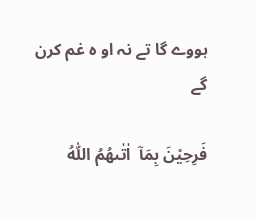ہووے گا تے نہ او ہ غم کرن گے

فَرِحِيْنَ بِمَآ  اٰتٰىھُمُ اللّٰهُ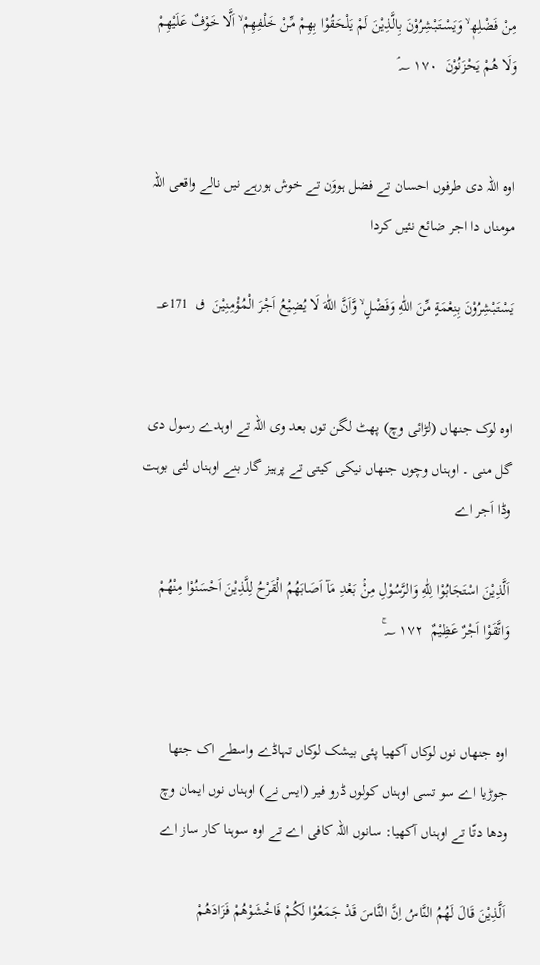مِنْ فَضْلِھٖ ۙ وَيَسْـتَبْشِرُوْنَ بِالَّذِيْنَ لَمْ يَلْحَقُوْا بِھِمْ مِّنْ خَلْفِھِمْ ۙ اَلَّا خَوْفٌ عَلَيْھِمْ وَلَا ھُمْ يَحْزَنُوْنَ  ١٧٠ ؁ۘ


اوہ اللہ دی طرفوں احسان تے فضل ہووَن تے خوش ہورہے نیں نالے واقعی اللہ مومناں دا اجر ضائع نئیں کردا

يَسْتَبْشِرُوْنَ بِنِعْمَةٍ مِّنَ اللّٰهِ وَفَضْلٍ ۙ وَّاَنَّ اللّٰهَ لَا يُضِيْعُ اَجْرَ الْمُؤْمِنِيْنَ  ڧ  ؀171


اوہ لوک جنھاں (لڑائی وچ) پھٹ لگن توں بعد وی اللہ تے اوہدے رسول دی گل منی ۔ اوہناں وچوں جنھاں نیکی کیتی تے پرہیز گار بنے اوہناں لئی بوہت وڈا اَجر اے

اَلَّذِيْنَ اسْتَجَابُوْا لِلّٰهِ وَالرَّسُوْلِ مِنْۢ بَعْدِ مَآ اَصَابَھُمُ الْقَرْحُ لِلَّذِيْنَ اَحْسَنُوْا مِنْھُمْ وَاتَّقَوْا اَجْرٌ عَظِيْمٌ  ١٧٢ ؁ۚ


اوہ جنھاں نوں لوکاں آکھیا پئی بیشک لوکاں تہاڈے واسطے اک جتھا جوڑیا اے سو تسی اوہناں کولوں ڈرو فیر (ایس نے) اوہناں نوں ایمان وچ ودھا دتّا تے اوہناں آکھیا: سانوں اللہ کافی اے تے اوہ سوہنا کار ساز اے

اَلَّذِيْنَ قَالَ لَھُمُ النَّاسُ اِنَّ النَّاسَ قَدْ جَمَعُوْا لَكُمْ فَاخْشَوْھُمْ فَزَادَھُمْ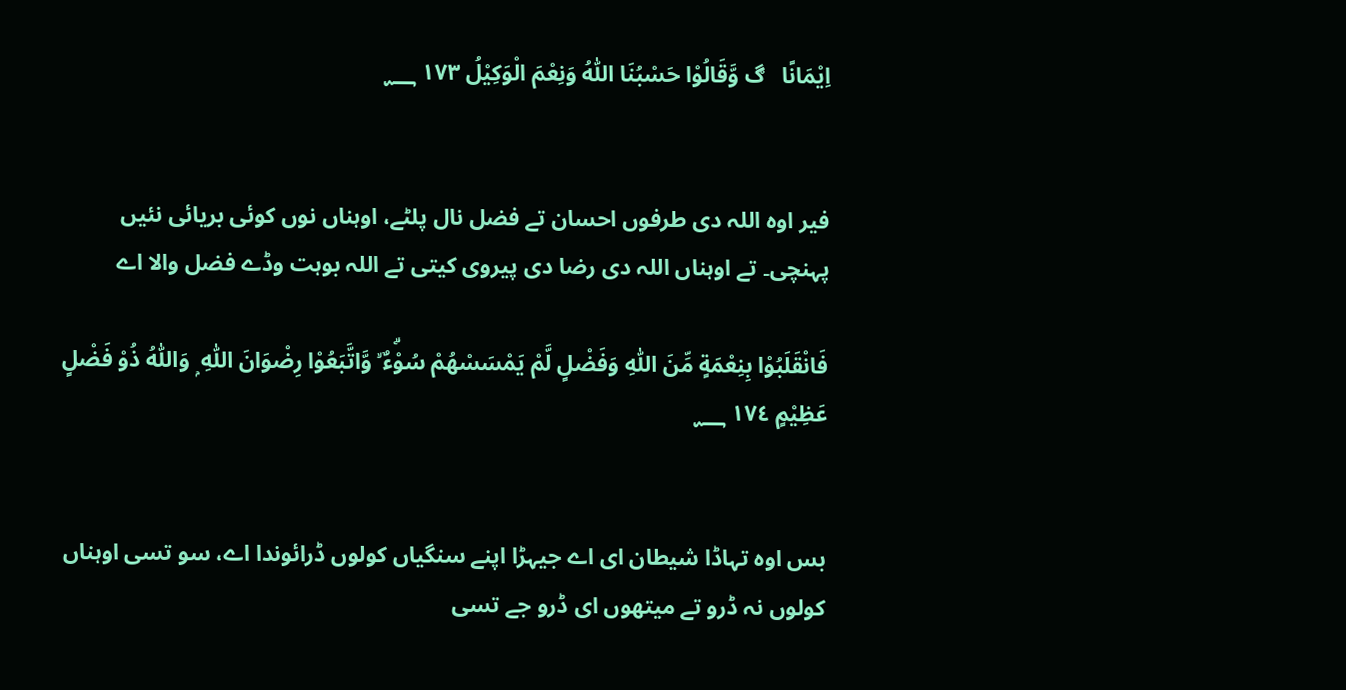اِيْمَانًا   ڰ وَّقَالُوْا حَسْبُنَا اللّٰهُ وَنِعْمَ الْوَكِيْلُ ١٧٣ ؁


فیر اوہ اللہ دی طرفوں احسان تے فضل نال پلٹے، اوہناں نوں کوئی بریائی نئیں پہنچی۔ تے اوہناں اللہ دی رضا دی پیروی کیتی تے اللہ بوہت وڈے فضل والا اے

فَانْقَلَبُوْا بِنِعْمَةٍ مِّنَ اللّٰهِ وَفَضْلٍ لَّمْ يَمْسَسْھُمْ سُوْۗءٌ ۙ وَّاتَّبَعُوْا رِضْوَانَ اللّٰهِ ۭ وَاللّٰهُ ذُوْ فَضْلٍ عَظِيْمٍ ١٧٤ ؁


بس اوہ تہاڈا شیطان ای اے جیہڑا اپنے سنگیاں کولوں ڈرائوندا اے، سو تسی اوہناں کولوں نہ ڈرو تے میتھوں ای ڈرو جے تسی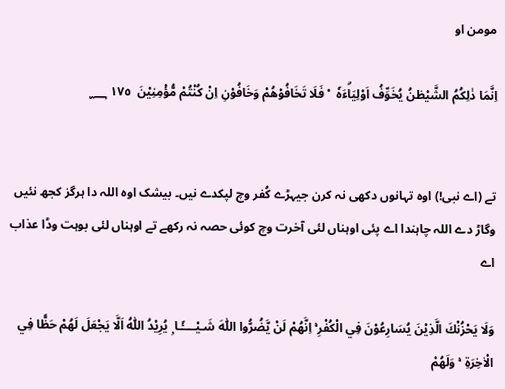مومن او

اِنَّمَا ذٰلِكُمُ الشَّيْطٰنُ يُخَوِّفُ اَوْلِيَاۗءَهٗ   ۠ فَلَا تَخَافُوْھُمْ وَخَافُوْنِ اِنْ كُنْتُمْ مُّؤْمِنِيْنَ  ١٧٥ ؁


تے (اے نبی!) اوہ تہانوں دکھی نہ کرن جیہڑے کُفر وچ لپکدے نیں۔ بیشک اوہ اللہ دا ہرگز کجھ نئیں وگاڑ دے اللہ چاہندا اے پئی اوہناں لئی آخرت وچ کوئی حصہ نہ رکھے تے اوہناں لئی بوہت وڈا عذاب اے

وَلَا يَحْزُنْكَ الَّذِيْنَ يُسَارِعُوْنَ فِي الْكُفْرِ ۚ اِنَّھُمْ لَنْ يَّضُرُّوا اللّٰهَ شَـيْــــًٔـا ۭ يُرِيْدُ اللّٰهُ اَلَّا يَجْعَلَ لَھُمْ حَظًّا فِي الْاٰخِرَةِ  ۚ وَلَھُمْ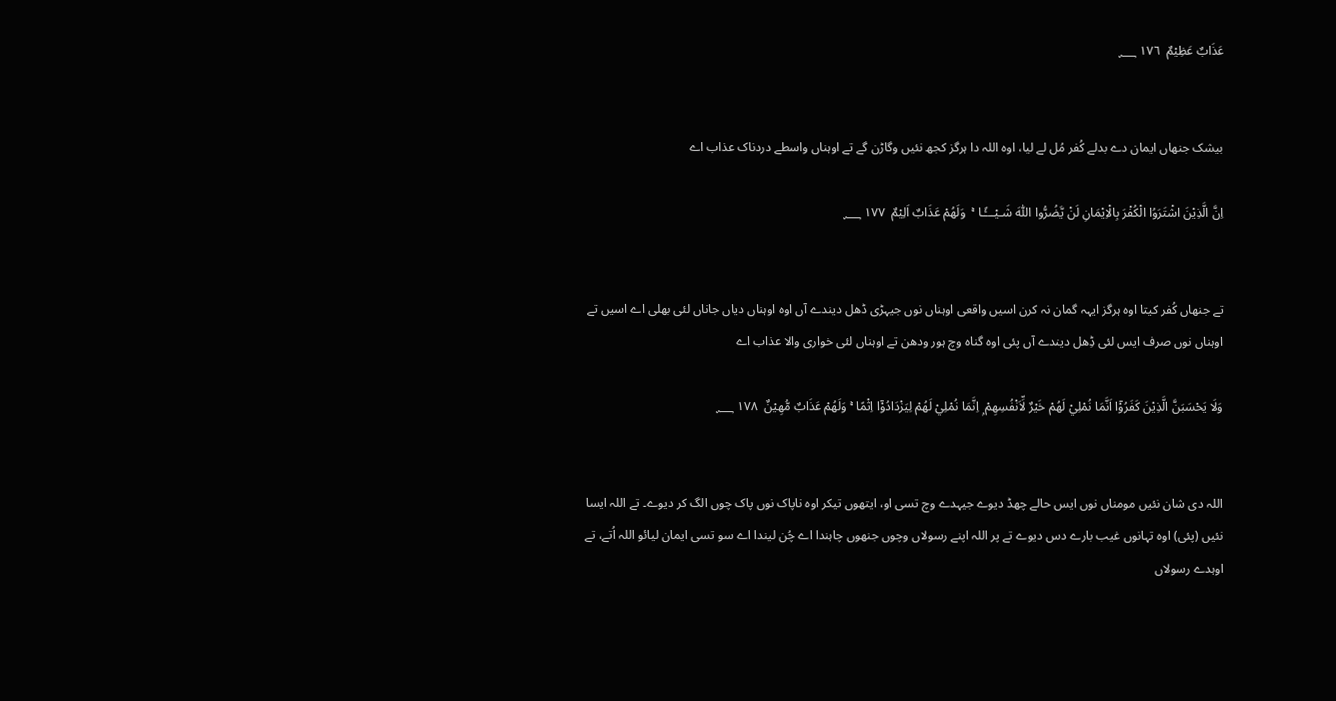عَذَابٌ عَظِيْمٌ  ١٧٦ ؁


بیشک جنھاں ایمان دے بدلے کُفر مُل لے لیا، اوہ اللہ دا ہرگز کجھ نئیں وگاڑن گے تے اوہناں واسطے دردناک عذاب اے

اِنَّ الَّذِيْنَ اشْتَرَوُا الْكُفْرَ بِالْاِيْمَانِ لَنْ يَّضُرُّوا اللّٰهَ شَـيْـــًٔـا  ۚ  وَلَھُمْ عَذَابٌ اَلِيْمٌ  ١٧٧ ؁


تے جنھاں کُفر کیتا اوہ ہرگز ایہہ گمان نہ کرن اسیں واقعی اوہناں نوں جیہڑی ڈھل دیندے آں اوہ اوہناں دیاں جاناں لئی بھلی اے اسیں تے اوہناں نوں صرف ایس لئی ڈِھل دیندے آں پئی اوہ گناہ وچ ہور ودھن تے اوہناں لئی خواری والا عذاب اے

وَلَا يَحْسَبَنَّ الَّذِيْنَ كَفَرُوْٓا اَنَّمَا نُمْلِيْ لَھُمْ خَيْرٌ لِّاَنْفُسِھِمْ ۭ اِنَّمَا نُمْلِيْ لَھُمْ لِيَزْدَادُوْٓا اِثْمًا  ۚ وَلَھُمْ عَذَابٌ مُّهِيْنٌ  ١٧٨ ؁


اللہ دی شان نئیں مومناں نوں ایس حالے چھڈ دیوے جیہدے وچ تسی او، ایتھوں تیکر اوہ ناپاک نوں پاک چوں الگ کر دیوے۔ تے اللہ ایسا نئیں (پئی) اوہ تہانوں غیب بارے دس دیوے تے پر اللہ اپنے رسولاں وچوں جنھوں چاہندا اے چُن لیندا اے سو تسی ایمان لیائو اللہ اُتے، تے اوہدے رسولاں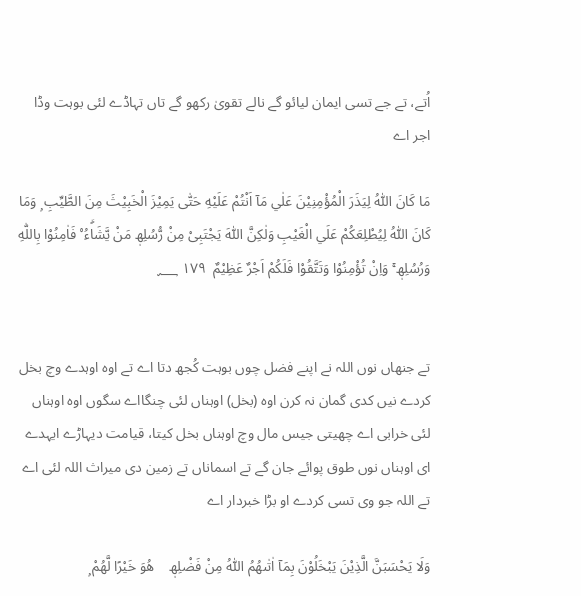اُتے، تے جے تسی ایمان لیائو گے نالے تقویٰ رکھو گے تاں تہاڈے لئی بوہت وڈا اجر اے

مَا كَانَ اللّٰهُ لِيَذَرَ الْمُؤْمِنِيْنَ عَلٰي مَآ اَنْتُمْ عَلَيْهِ حَتّٰى يَمِيْزَ الْخَبِيْثَ مِنَ الطَّيِّبِ ۭ وَمَا كَانَ اللّٰهُ لِيُطْلِعَكُمْ عَلَي الْغَيْبِ وَلٰكِنَّ اللّٰهَ يَجْتَبِىْ مِنْ رُّسُلِھٖ مَنْ يَّشَاۗءُ ۠ فَاٰمِنُوْا بِاللّٰهِ وَرُسُلِھٖ ۚ وَاِنْ تُؤْمِنُوْا وَتَتَّقُوْا فَلَكُمْ اَجْرٌ عَظِيْمٌ  ١٧٩ ؁


تے جنھاں نوں اللہ نے اپنے فضل چوں بوہت کُجھ دتا اے تے اوہ اوہدے وچ بخل کردے نیں کدی گمان نہ کرن اوہ (بخل) اوہناں لئی چنگااے سگوں اوہ اوہناں لئی خرابی اے چھیتی جیس مال وچ اوہناں بخل کیتا، قیامت دیہاڑے ایہدے ای اوہناں نوں طوق پوائے جان گے تے اسماناں تے زمین دی میراث اللہ لئی اے تے اللہ جو وی تسی کردے او بڑا خبردار اے

وَلَا يَحْسَبَنَّ الَّذِيْنَ يَبْخَلُوْنَ بِمَآ اٰتٰىھُمُ اللّٰهُ مِنْ فَضْلِھٖ    ھُوَ خَيْرًا لَّھُمْ ۭ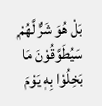بَلْ ھُوَ شَرٌّ لَّھُمْ ۭ سَيُطَوَّقُوْنَ مَا بَخِلُوْا بِهٖ يَوْمَ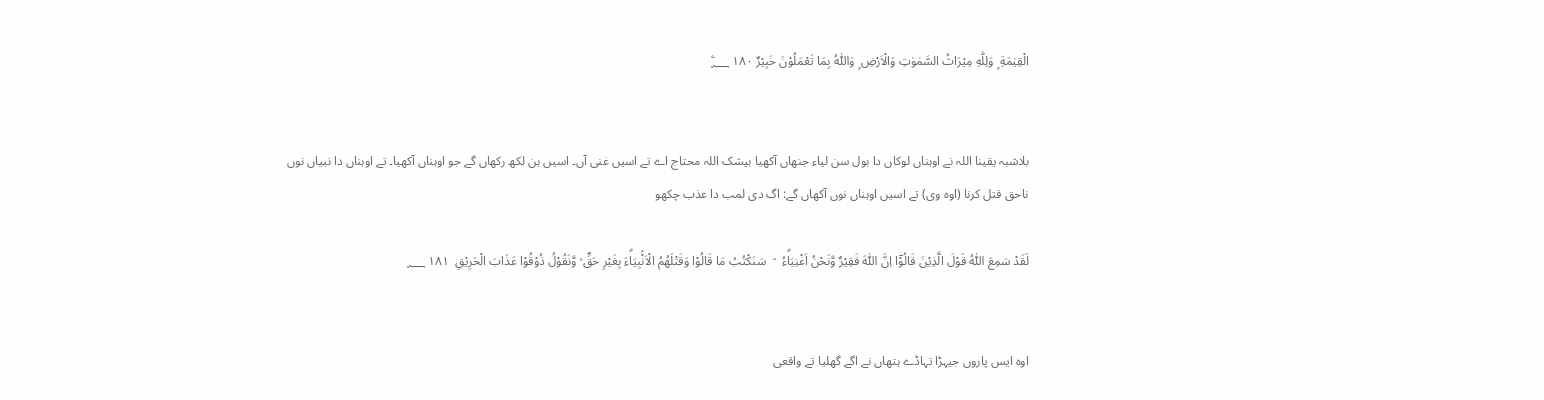الْقِيٰمَةِ ۭ وَلِلّٰهِ مِيْرَاثُ السَّمٰوٰتِ وَالْاَرْضِ ۭ وَاللّٰهُ بِمَا تَعْمَلُوْنَ خَبِيْرٌ ١٨٠ ؁ۧ


بلاشبہ یقینا اللہ نے اوہناں لوکاں دا بول سن لیاء جنھاں آکھیا بیشک اللہ محتاج اے تے اسیں غنی آں۔ اسیں ہن لکھ رکھاں گے جو اوہناں آکھیا۔ تے اوہناں دا نبیاں نوں ناحق قتل کرنا (اوہ وی) تے اسیں اوہناں نوں آکھاں گے: اگ دی لمب دا عذب چکھو

لَقَدْ سَمِعَ اللّٰهُ قَوْلَ الَّذِيْنَ قَالُوْٓا اِنَّ اللّٰهَ فَقِيْرٌ وَّنَحْنُ اَغْنِيَاۗءُ   ۘ  سَنَكْتُبُ مَا قَالُوْا وَقَتْلَھُمُ الْاَنْۢبِيَاۗءَ بِغَيْرِ حَقٍّ ۙ وَّنَقُوْلُ ذُوْقُوْا عَذَابَ الْحَرِيْقِ  ١٨١ ؁


اوہ ایس پاروں جیہڑا تہاڈے ہتھاں نے اگے گھلیا تے واقعی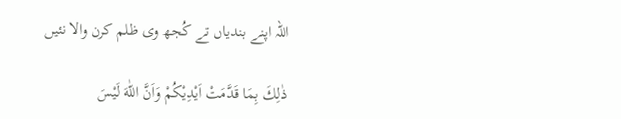اللہ اپنے بندیاں تے کُجھ وی ظلم کرن والا نئیں

ذٰلِكَ بِمَا قَدَّمَتْ اَيْدِيْكُمْ وَاَنَّ اللّٰهَ لَيْسَ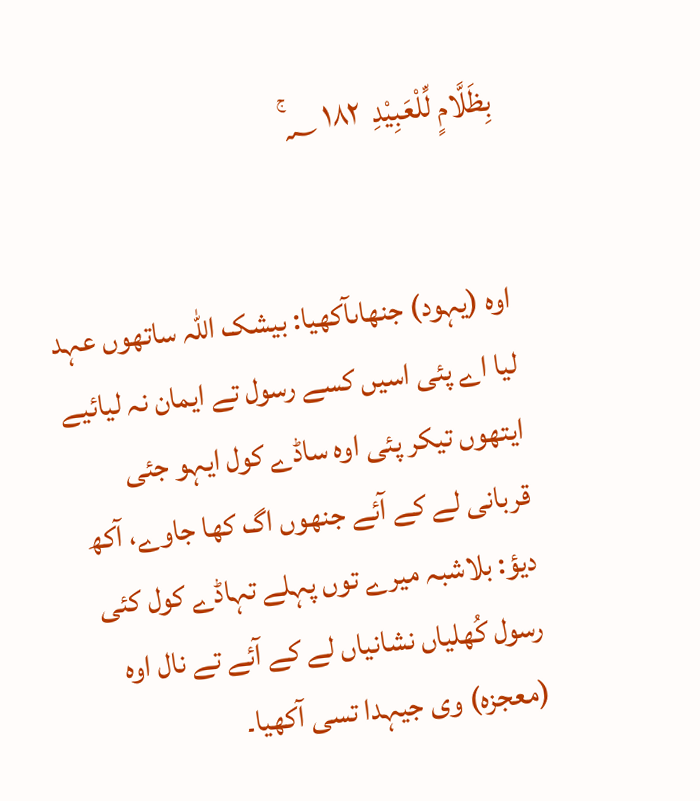بِظَلَّامٍ لِّلْعَبِيْدِ  ١٨٢ ؁ۚ


اوہ (یہود) جنھاںآکھیا: بیشک اللہ ساتھوں عہد لیا اے پئی اسیں کسے رسول تے ایمان نہ لیائیے ایتھوں تیکر پئی اوہ ساڈے کول ایہو جئی قربانی لے کے آئے جنھوں اگ کھا جاوے، آکھ دیؤ: بلاشبہ میرے توں پہلے تہاڈے کول کئی رسول کُھلیاں نشانیاں لے کے آئے تے نال اوہ (معجزہ) وی جیہدا تسی آکھیا۔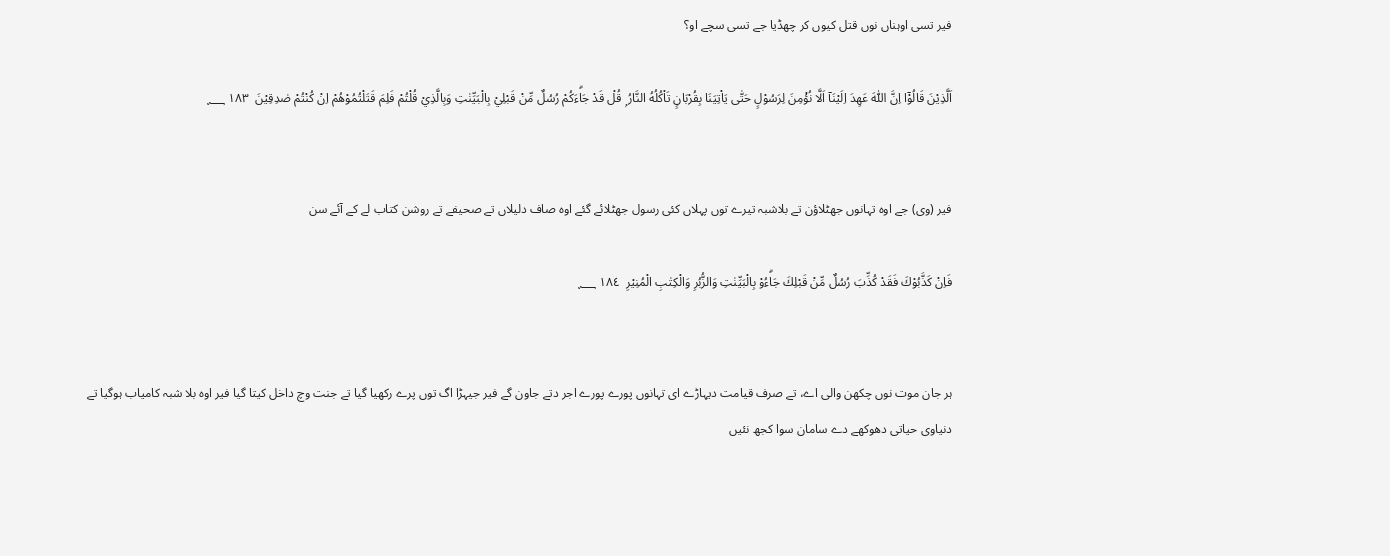فیر تسی اوہناں نوں قتل کیوں کر چھڈیا جے تسی سچے او؟

اَلَّذِيْنَ قَالُوْٓا اِنَّ اللّٰهَ عَهِدَ اِلَيْنَآ اَلَّا نُؤْمِنَ لِرَسُوْلٍ حَتّٰى يَاْتِيَنَا بِقُرْبَانٍ تَاْكُلُهُ النَّارُ ۭ قُلْ قَدْ جَاۗءَكُمْ رُسُلٌ مِّنْ قَبْلِيْ بِالْبَيِّنٰتِ وَبِالَّذِيْ قُلْتُمْ فَلِمَ قَتَلْتُمُوْھُمْ اِنْ كُنْتُمْ صٰدِقِيْنَ  ١٨٣ ؁


فیر (وی) جے اوہ تہانوں جھٹلاؤن تے بلاشبہ تیرے توں پہلاں کئی رسول جھٹلائے گئے اوہ صاف دلیلاں تے صحیفے تے روشن کتاب لے کے آئے سن

فَاِنْ كَذَّبُوْكَ فَقَدْ كُذِّبَ رُسُلٌ مِّنْ قَبْلِكَ جَاۗءُوْ بِالْبَيِّنٰتِ وَالزُّبُرِ وَالْكِتٰبِ الْمُنِيْرِ  ١٨٤ ؁


ہر جان موت نوں چکھن والی اے، تے صرف قیامت دیہاڑے ای تہانوں پورے پورے اجر دتے جاون گے فیر جیہڑا اگ توں پرے رکھیا گیا تے جنت وچ داخل کیتا گیا فیر اوہ بلا شبہ کامیاب ہوگیا تے دنیاوی حیاتی دھوکھے دے سامان سوا کجھ نئیں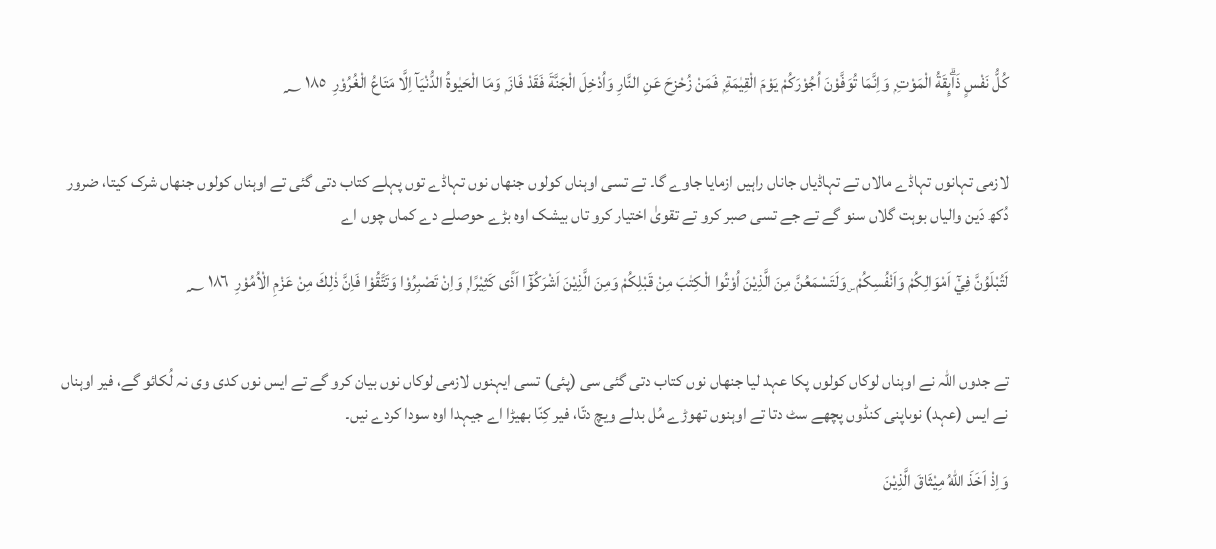كُلُّ نَفْسٍ ذَاۗىِٕقَةُ الْمَوْتِ ۭ وَاِنَّمَا تُوَفَّوْنَ اُجُوْرَكُمْ يَوْمَ الْقِيٰمَةِ ۭ فَمَنْ زُحْزِحَ عَنِ النَّارِ وَاُدْخِلَ الْجَنَّةَ فَقَدْ فَازَ ۭ وَمَا الْحَيٰوةُ الدُّنْيَآ اِلَّا مَتَاعُ الْغُرُوْرِ  ١٨٥ ؁


لازمی تہانوں تہاڈے مالاں تے تہاڈیاں جاناں راہیں ازمایا جاوے گا۔ تے تسی اوہناں کولوں جنھاں نوں تہاڈے توں پہلے کتاب دتی گئی تے اوہناں کولوں جنھاں شرک کیتا، ضرور دُکھ دَین والیاں بوہت گلاں سنو گے تے جے تسی صبر کرو تے تقویٰ اختیار کرو تاں بیشک اوہ بڑے حوصلے دے کماں چوں اے

لَتُبْلَوُنَّ فِيْٓ اَمْوَالِكُمْ وَاَنْفُسِكُمْ  ۣ وَلَتَسْمَعُنَّ مِنَ الَّذِيْنَ اُوْتُوا الْكِتٰبَ مِنْ قَبْلِكُمْ وَمِنَ الَّذِيْنَ اَشْرَكُوْٓا اَذًى كَثِيْرًا ۭ وَاِنْ تَصْبِرُوْا وَتَتَّقُوْا فَاِنَّ ذٰلِكَ مِنْ عَزْمِ الْاُمُوْرِ  ١٨٦ ؁


تے جدوں اللہ نے اوہناں لوکاں کولوں پکا عہد لیا جنھاں نوں کتاب دتی گئی سی (پئی) تسی ایہنوں لازمی لوکاں نوں بیان کرو گے تے ایس نوں کدی وی نہ لُکائو گے، فیر اوہناں نے ایس (عہد) نوںاپنی کنڈوں پچھے سٹ دتا تے اوہنوں تھوڑے مُل بدلے ویچ دتّا، فیر کِنّا بھیڑا اے جیہدا اوہ سودا کردے نیں۔

وَاِذْ اَخَذَ اللّٰهُ مِيْثَاقَ الَّذِيْنَ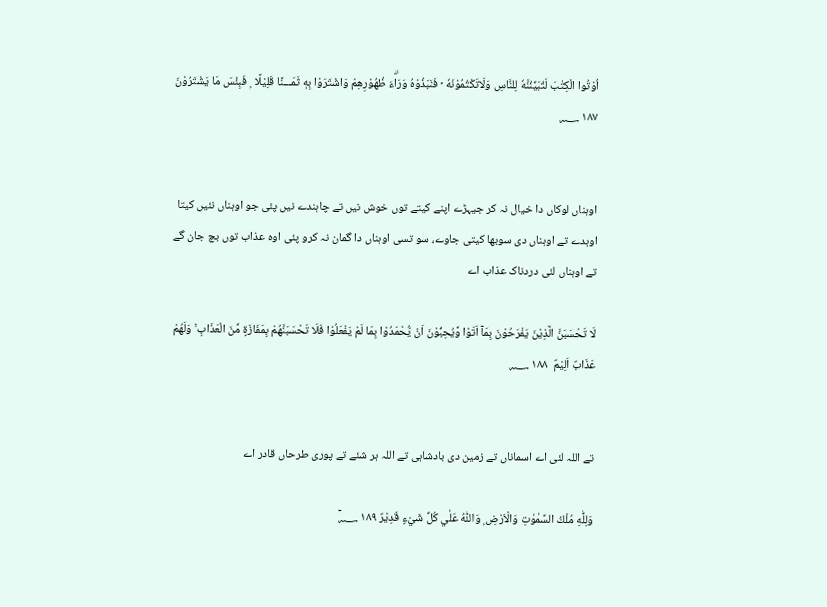اُوْتُوا الْكِتٰبَ لَتُبَيِّنُنَّهٗ لِلنَّاسِ وَلَاتَكْتُمُوْنَهٗ  ۡ فَنَبَذُوْهُ وَرَاۗءَ ظُهُوْرِھِمْ وَاشْتَرَوْا بِهٖ ثَمَـــنًا قَلِيْلًا  ۭ فَبِئْسَ مَا يَشْتَرُوْنَ  ١٨٧ ؁


اوہناں لوکاں دا خیال نہ کر جیہڑے اپنے کیتے توں خوش نیں تے چاہندے نیں پئی جو اوہناں نئیں کیتا اوہدے تے اوہناں دی سوبھا کیتی جاوے، سو تسی اوہناں دا گمان نہ کرو پئی اوہ عذاب توں بچ جان گے تے اوہناں لئی دردناک عذاب اے

لَا تَحْسَبَنَّ الَّذِيْنَ يَفْرَحُوْنَ بِمَآ اَتَوْا وَّيُحِبُّوْنَ اَنْ يُّحْمَدُوْا بِمَا لَمْ يَفْعَلُوْا فَلَا تَحْسَبَنَّھُمْ بِمَفَازَةٍ مِّنَ الْعَذَابِ ۚ وَلَھُمْ عَذَابٌ اَلِيْمٌ  ١٨٨ ؁


تے اللہ لئی اے اسماناں تے زمین دی بادشاہی تے اللہ ہر شئے تے پوری طرحاں قادر اے

وَلِلّٰهِ مُلْكُ السَّمٰوٰتِ وَالْاَرْضِ ۭ وَاللّٰهُ عَلٰي كُلِّ شَيْءٍ قَدِيْرٌ ١٨٩ ؁ۧ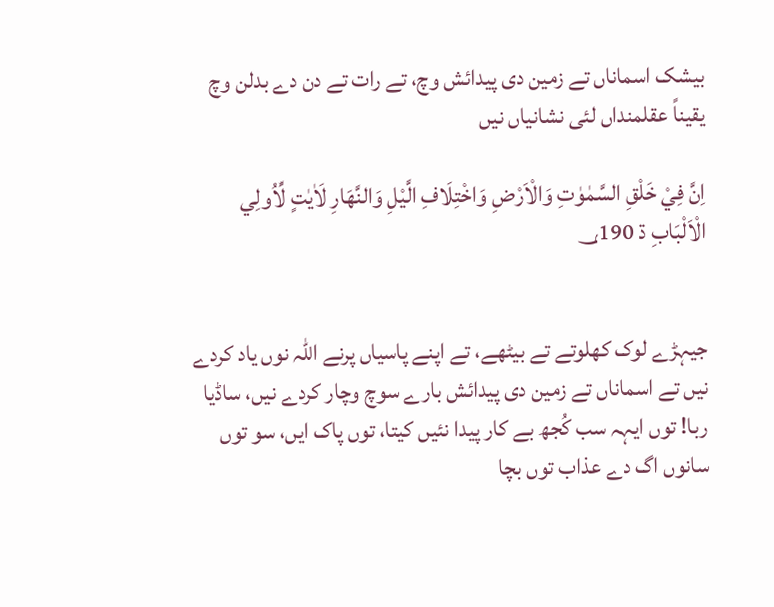بیشک اسماناں تے زمین دی پیدائش وچ، تے رات تے دن دے بدلن وچ یقیناً عقلمنداں لئی نشانیاں نیں

اِنَّ فِيْ خَلْقِ السَّمٰوٰتِ وَالْاَرْضِ وَاخْتِلَافِ الَّيْلِ وَالنَّھَارِ لَاٰيٰتٍ لِّاُولِي الْاَلْبَابِ ڌ ؀190


جیہڑے لوک کھلوتے تے بیٹھے، تے اپنے پاسیاں پرنے اللہ نوں یاد کردے نیں تے اسماناں تے زمین دی پیدائش بارے سوچ وچار کردے نیں، ساڈیا ربا! توں ایہہ سب کُجھ بے کار پیدا نئیں کیتا، توں پاک ایں، سو توں سانوں اگ دے عذاب توں بچا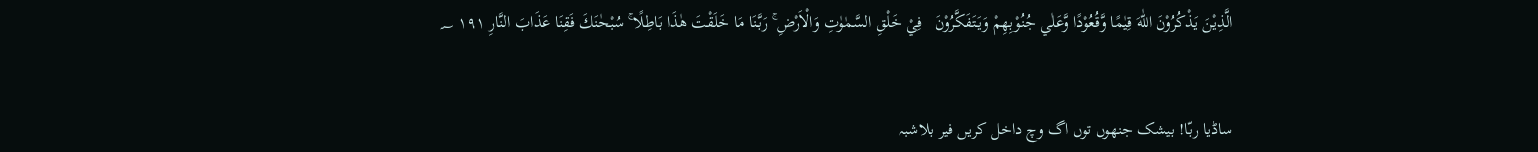الَّذِيْنَ يَذْكُرُوْنَ اللّٰهَ قِيٰمًا وَّقُعُوْدًا وَّعَلٰي جُنُوْبِھِمْ وَيَتَفَكَّرُوْنَ   فِيْ خَلْقِ السَّمٰوٰتِ وَالْاَرْضِ ۚ رَبَّنَا مَا خَلَقْتَ هٰذَا بَاطِلًا ۚ سُبْحٰنَكَ فَقِنَا عَذَابَ النَّارِ ١٩١ ؁


ساڈیا ربّا! بیشک جنھوں توں اگ وچ داخل کریں فیر بلاشبہ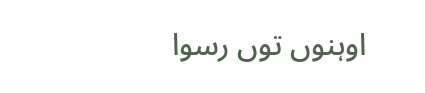اوہنوں توں رسوا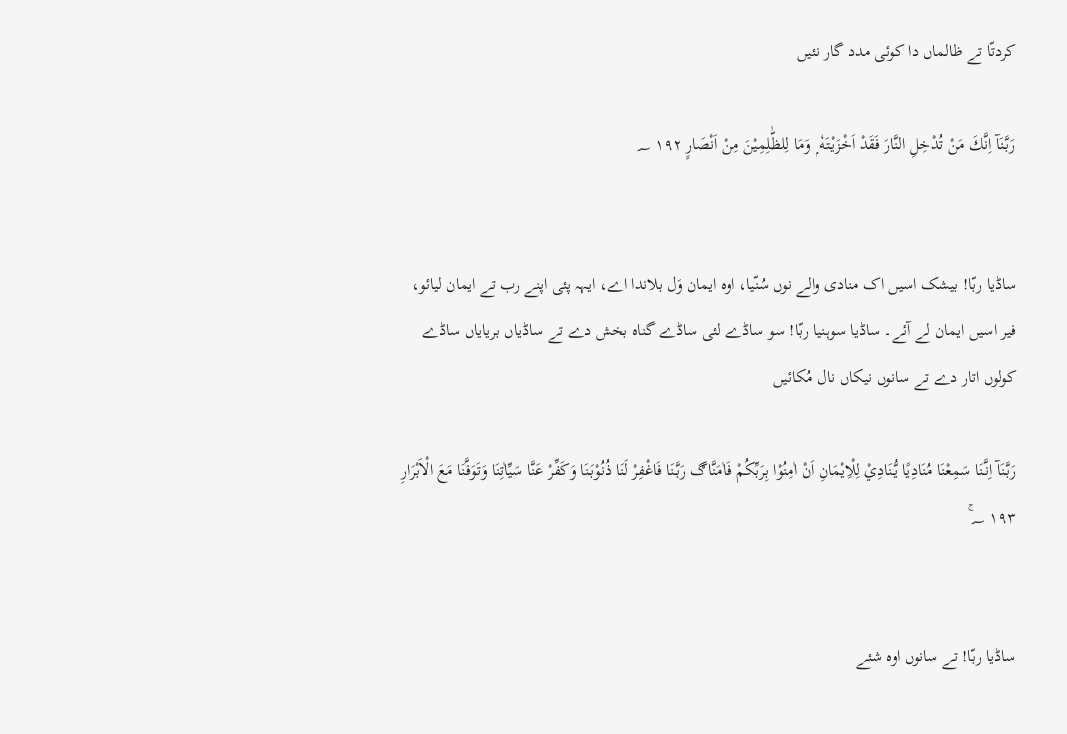کردتّا تے ظالماں دا کوئی مدد گار نئیں

رَبَّنَآ اِنَّكَ مَنْ تُدْخِلِ النَّارَ فَقَدْ اَخْزَيْتَهٗ ۭ وَمَا لِلظّٰلِمِيْنَ مِنْ اَنْصَارٍ ١٩٢ ؁


ساڈیا ربّا! بیشک اسیں اک منادی والے نوں سُنّیا، اوہ ایمان وَل بلاندا اے، ایہہ پئی اپنے رب تے ایمان لیائو، فیر اسیں ایمان لے آئے۔ ساڈیا سوہنیا ربّا! سو ساڈے لئی ساڈے گناہ بخش دے تے ساڈیاں بریایاں ساڈے کولوں اتار دے تے سانوں نیکاں نال مُکائیں

رَبَّنَآ اِنَّنَا سَمِعْنَا مُنَادِيًا يُّنَادِيْ لِلْاِيْمَانِ اَنْ اٰمِنُوْا بِرَبِّكُمْ فَاٰمَنَّاڰ رَبَّنَا فَاغْفِرْ لَنَا ذُنُوْبَنَا وَكَفِّرْ عَنَّا سَيِّاٰتِنَا وَتَوَفَّنَا مَعَ الْاَبْرَارِ ١٩٣ ؁ۚ


ساڈیا ربّا! تے سانوں اوہ شئے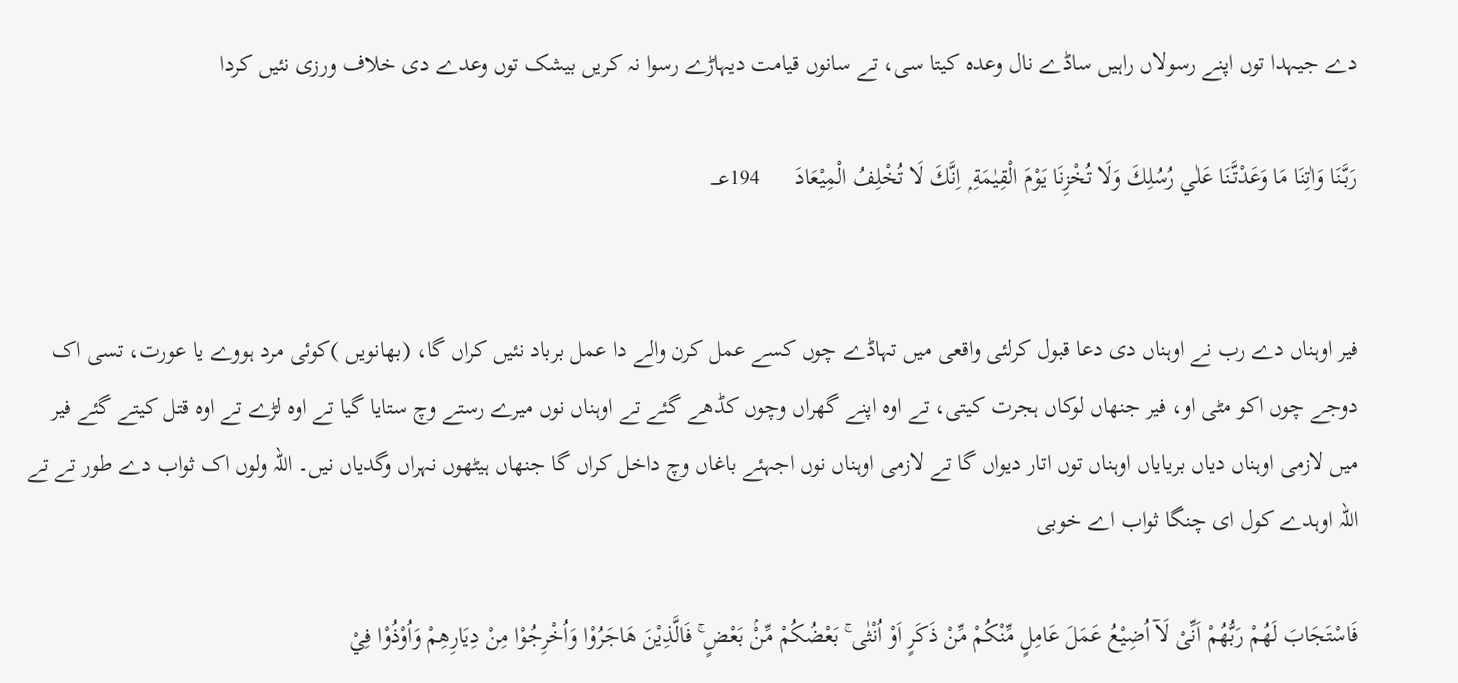دے جیہدا توں اپنے رسولاں راہیں ساڈے نال وعدہ کیتا سی، تے سانوں قیامت دیہاڑے رسوا نہ کریں بیشک توں وعدے دی خلاف ورزی نئیں کردا

رَبَّنَا وَاٰتِنَا مَا وَعَدْتَّنَا عَلٰي رُسُلِكَ وَلَا تُخْزِنَا يَوْمَ الْقِيٰمَةِ ۭ اِنَّكَ لَا تُخْلِفُ الْمِيْعَادَ      ؀194


فیر اوہناں دے رب نے اوہناں دی دعا قبول کرلئی واقعی میں تہاڈے چوں کسے عمل کرن والے دا عمل برباد نئیں کراں گا، (بھانویں )کوئی مرد ہووے یا عورت، تسی اک دوجے چوں اکو مٹی او، فیر جنھاں لوکاں ہجرت کیتی، تے اوہ اپنے گھراں وچوں کڈھے گئے تے اوہناں نوں میرے رستے وچ ستایا گیا تے اوہ لڑے تے اوہ قتل کیتے گئے فیر میں لازمی اوہناں دیاں بریایاں اوہناں توں اتار دیواں گا تے لازمی اوہناں نوں اجہئے باغاں وچ داخل کراں گا جنھاں ہیٹھوں نہراں وگدیاں نیں۔ اللہ ولوں اک ثواب دے طور تے تے اللہ اوہدے کول ای چنگا ثواب اے خوبی

فَاسْتَجَابَ لَھُمْ رَبُّھُمْ اَنِّىْ لَآ اُضِيْعُ عَمَلَ عَامِلٍ مِّنْكُمْ مِّنْ ذَكَرٍ اَوْ اُنْثٰى ۚ بَعْضُكُمْ مِّنْۢ بَعْضٍ ۚ فَالَّذِيْنَ ھَاجَرُوْا وَاُخْرِجُوْا مِنْ دِيَارِھِمْ وَاُوْذُوْا فِيْ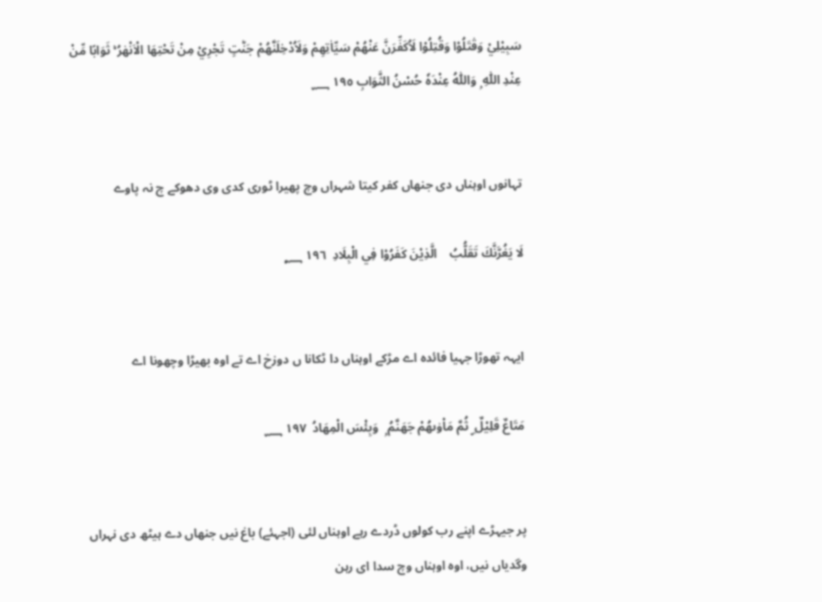سَبِيْلِيْ وَقٰتَلُوْا وَقُتِلُوْا لَاُكَفِّرَنَّ عَنْھُمْ سَيِّاٰتِھِمْ وَلَاُدْخِلَنَّھُمْ جَنّٰتٍ تَجْرِيْ مِنْ تَحْتِھَا الْاَنْھٰرُ ۚ ثَوَابًا مِّنْ عِنْدِ اللّٰهِ ۭ وَاللّٰهُ عِنْدَهٗ حُسْنُ الثَّوَابِ ١٩٥ ؁


تہانوں اوہناں دی جنھاں کفر کیتا شہراں وچ پھیرا ٹوری کدی وی دھوکے چ نہ پاوے

لَا يَغُرَّنَّكَ تَقَلُّبُ    الَّذِيْنَ كَفَرُوْا فِي الْبِلَادِ  ١٩٦ ؁ۭ


ایہہ تھوڑا جہیا فائدہ اے مڑکے اوہناں دا ٹکانا ں دوزخ اے تے اوہ بھیڑا وچھونا اے

مَتَاعٌ قَلِيْلٌ ۣ ثُمَّ مَاْوٰىھُمْ جَهَنَّمُ ۭ  وَبِئْسَ الْمِھَادُ  ١٩٧ ؁


پر جیہڑے اپنے رب کولوں ڈردے رہے اوہناں لئی (اجہئے) باغ نیں جنھاں دے ہیٹھ دی نہراں وگدیاں نیں، اوہ اوہناں وچ سدا ای رہن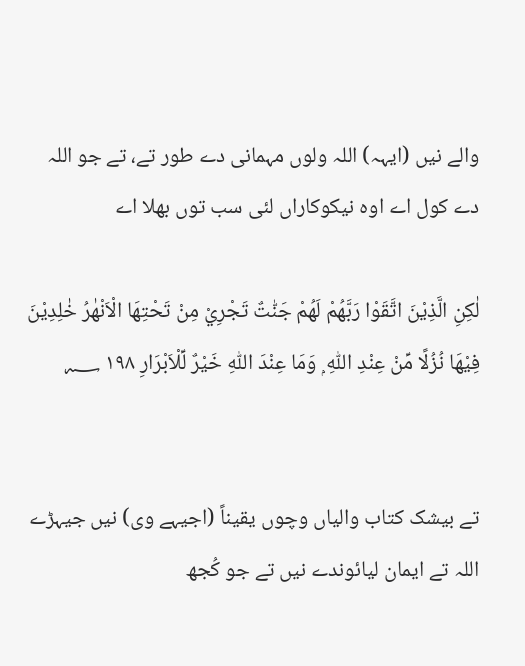والے نیں (ایہہ) اللہ ولوں مہمانی دے طور تے، تے جو اللہ دے کول اے اوہ نیکوکاراں لئی سب توں بھلا اے

لٰكِنِ الَّذِيْنَ اتَّقَوْا رَبَّھُمْ لَھُمْ جَنّٰتٌ تَجْرِيْ مِنْ تَحْتِھَا الْاَنْھٰرُ خٰلِدِيْنَ فِيْھَا نُزُلًا مِّنْ عِنْدِ اللّٰهِ ۭ وَمَا عِنْدَ اللّٰهِ خَيْرٌ لِّلْاَبْرَارِ ١٩٨ ؁


تے بیشک کتاب والیاں وچوں یقیناً (اجیہے وی) نیں جیہڑے اللہ تے ایمان لیائوندے نیں تے جو کُجھ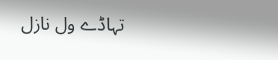تہاڈے ول نازل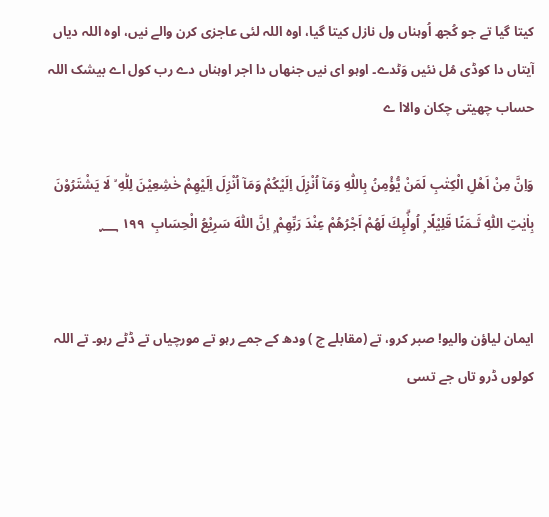کیتا گیا تے جو کُجھ اُوہناں ول نازل کیتا گیا، اوہ اللہ لئی عاجزی کرن والے نیں، اوہ اللہ دیاں آیتاں دا کوڈی مُل نئیں وَٹدے۔ اوہو ای نیں جنھاں دا اجر اوہناں دے رب کول اے بیشک اللہ حساب چھیتی چکان والاا ے

وَاِنَّ مِنْ اَھْلِ الْكِتٰبِ لَمَنْ يُّؤْمِنُ بِاللّٰهِ وَمَآ اُنْزِلَ اِلَيْكُمْ وَمَآ اُنْزِلَ اِلَيْھِمْ خٰشِعِيْنَ لِلّٰهِ ۙ لَا يَشْتَرُوْنَ بِاٰيٰتِ اللّٰهِ ثَـمَنًا قَلِيْلًا ۭ اُولٰۗىِٕكَ لَھُمْ اَجْرُھُمْ عِنْدَ رَبِّھِمْ ۭ اِنَّ اللّٰهَ سَرِيْعُ الْحِسَابِ  ١٩٩ ؁


ایمان لیاؤن والیو! صبر کرو، تے (مقابلے چ ) ودھ کے جمے رہو تے مورچیاں تے ڈٹے رہو۔ تے اللہ کولوں ڈرو تاں جے تسی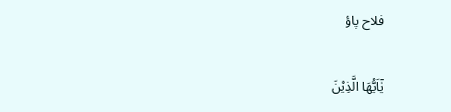فلاح پاؤ

يٰٓاَيُّھَا الَّذِيْنَ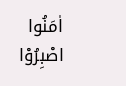اٰمَنُوا اصْبِرُوْا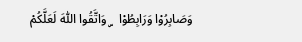وَصَابِرُوْا وَرَابِطُوْا   ۣ وَاتَّقُوا اللّٰهَ لَعَلَّكُمْ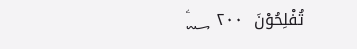تُفْلِحُوْنَ  ٢٠٠ ؁ۧ